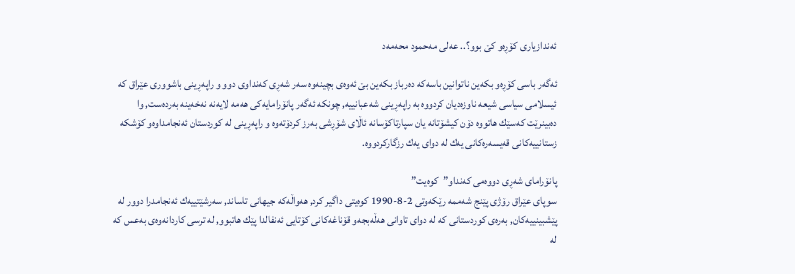ئه‌ندازیاری كۆڕه‌و كێ بوو؟.. عه‌لی مه‌حمود محه‌مه‌د

ئه‌گه‌ر باسی كۆڕه‌و بكه‌ین ناتوانین باسه‌كه‌ ده‌رباز بكه‌ین بێ ئه‌وه‌ی بچینه‌وه‌ سه‌ر شه‌ڕی كه‌نداوی دوو و راپه‌ڕینی باشووری عێراق كه‌ ئیسلامی سیاسی شیعه‌ ناوزه‌دیان كردووه‌ به‌ راپه‌ڕینی شه‌عبانییه‌, چونكه‌ ئه‌گه‌ر پانۆرامایه‌كی هه‌مه‌ لایه‌نه‌ نه‌خه‌ینه‌ به‌رده‌ست, وا ده‌بینرێت كه‌سێك هاتووه‌ دۆن كیشۆتانه‌ یان سپارتاكۆسانه‌ ئاڵای شۆڕشی به‌رز كردۆته‌وه‌ و راپه‌ڕینی له‌ كوردستان ئه‌نجامداوه‌و كۆشكه‌ زستانییه‌كانی قه‌یسه‌ره‌كانی یه‌ك له‌ دوای یه‌ك رزگاركردووه‌.

پانۆرامای شه‌ڕی دووه‌می كه‌نداو”كوه‌یت”
سوپای عێراق رۆژی پێنج شه‌ممه‌ رێكه‌وتی 2-8-1990 كوه‌یتی داگیر كرد, هه‌واڵه‌كه‌ جیهانی تاساند, سه‌رشێتییه‌ك ئه‌نجامدرا دوور له‌ پێشبینییه‌كان, به‌ره‌ی كوردستانی كه‌ له‌ دوای تاوانی هه‌ڵه‌بجه‌و قۆناغه‌كانی كۆتایی ئه‌نفالدا پێك هاتبوو, له‌ ترسی كاردانه‌وه‌ی به‌عس كه‌ له‌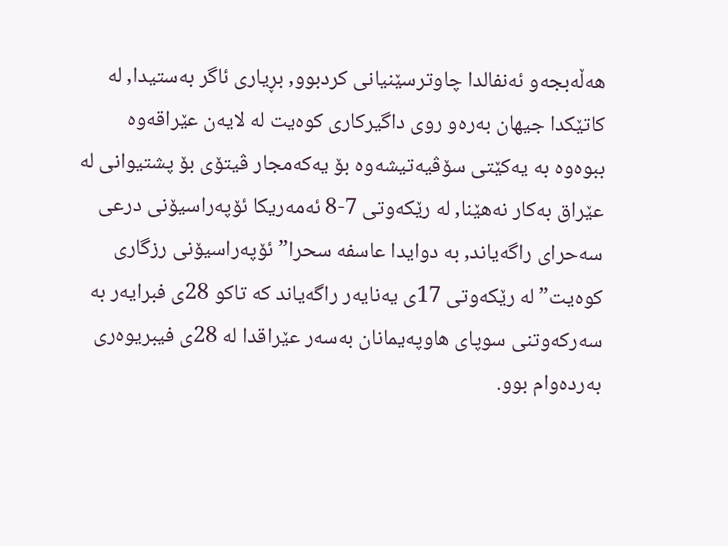هه‌ڵه‌بجه‌و ئه‌نفالدا چاوترسێنیانی كردبوو, بڕیاری ئاگر به‌ستیدا, له‌ كاتێكدا جیهان به‌ره‌و روی داگیركاری كوه‌یت له‌ لایه‌ن عێراقه‌وه‌ ببوه‌وه‌ به‌ یه‌كێتی سۆڤیه‌تیشه‌وه‌ بۆ یه‌كه‌مجار ڤیتۆی بۆ پشتیوانی له‌ عێراق به‌كار نه‌هێنا, له‌ رێكه‌وتی 7-8 ئه‌مه‌ریكا ئۆپه‌راسیۆنی درعی سه‌حرای راگه‌یاند, به‌ دوایدا عاسفه‌ سحرا” ئۆپه‌راسیۆنی رزگاری كوه‌یت” له‌ رێكه‌وتی 17ی یه‌نایه‌ر راگه‌یاند كه‌ تاكو 28ی فبرایه‌ر به‌ سه‌ركه‌وتنی سوپای هاوپه‌یمانان به‌سه‌ر عێراقدا له‌ 28ی فیبریوه‌ری به‌رده‌وام بوو.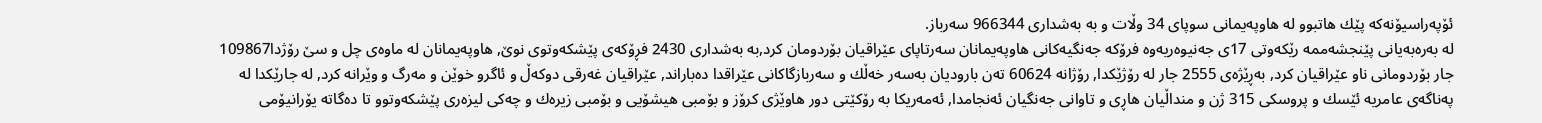ئۆپه‌راسیۆنه‌كه‌ پێك هاتبوو له‌ هاوپه‌یمانی سوپای 34 وڵات و به‌ به‌شداری 966344 سه‌رباز.
له‌ به‌ره‌به‌یانی پێنجشه‌ممه‌ رێكه‌وتی 17ی جه‌نیوه‌ریه‌وه‌ فرۆكه‌ جه‌نگیه‌كانی هاوپه‌یمانان سه‌رتاپای عێراقیان بۆردومان كرد,به‌ به‌شداری 2430 فڕۆكه‌ی پێشكه‌وتوی نوێ, هاوپه‌یمانان له‌ ماوه‌ی چل و سێ رۆژدا109867 جار بۆردومانی ناو عێراقیان كرد, به‌ڕێژه‌ی 2555 جار له‌ رۆژێكدا, رۆژانه‌ 60624 ته‌ن بارودیان به‌سه‌ر خه‌ڵك و سه‌ربازگاكانی عێراقدا ده‌باراند, عێراقیان غه‌رقی دوكه‌ڵ و ئاگرو خوێن و مه‌رگ و وێرانه‌ كرد, له‌ جارێكدا له‌ په‌ناگه‌ی عامریه‌ ئێسك و پروسكی 315 ژن و منداڵیان هاڕی و تاوانی جه‌نگیان ئه‌نجامدا, ئه‌مه‌ریكا به‌ رۆكێتی دور هاوێژی كرۆز و بۆمبی هیشۆیی و بۆمبی زیره‌ك و چه‌كی لیزه‌ری پێشكه‌وتوو تا ده‌گاته‌ یۆرانیۆمی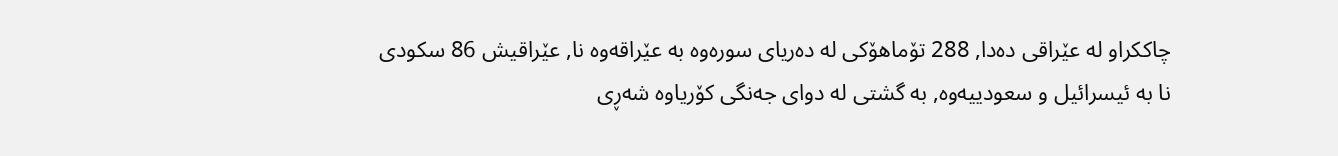چاككراو له‌ عێراقی ده‌دا, 288 تۆماهۆكی له‌ ده‌ریای سوره‌وه‌ به‌ عێراقه‌وه‌ نا, عێراقیش 86 سكودی نا به‌ ئیسرائیل و سعودییه‌وه‌, به‌ گشتی له‌ دوای جه‌نگی كۆریاوه‌ شه‌ڕی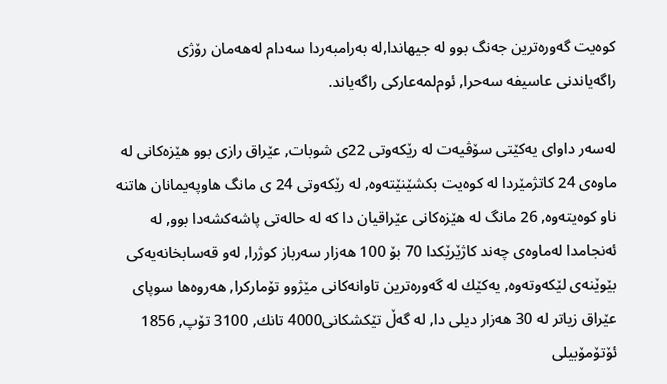كوه‌یت گه‌وره‌ترین جه‌نگ بوو له‌ جیهاندا,له‌ به‌رامبه‌ردا سه‌دام له‌هه‌مان رۆژی راگه‌یاندنی عاسیفه‌ سه‌حرا, ئوم‌لمه‌عاركی راگه‌یاند.

له‌سه‌ر داوای یه‌كێتی سۆڤیه‌ت له‌ رێكه‌وتی 22ی شوبات, عێراق رازی بوو هێزه‌كانی له‌ ماوه‌ی 24 كاتژمێردا له‌ كوه‌یت بكشێنێته‌وه‌, له‌ رێكه‌وتی 24 ی مانگ هاوپه‌یمانان هاتنه‌ ناو كوه‌یته‌وه‌, 26 مانگ له‌ هێزه‌كانی عێراقیان دا كه‌ له‌ حاله‌تی پاشه‌كشه‌دا بوو, له‌ ئه‌نجامدا له‌ماوه‌ی چه‌ند كاژێرێكدا 70 بۆ 100 هه‌زار سه‌رباز كوژرا, له‌و قه‌سابخانه‌یه‌كی بێوێنه‌ی لێكه‌وته‌وه‌, یه‌كێك له‌ گه‌وره‌ترین تاوانه‌كانی مێژوو تۆماركرا, هه‌روه‌ها سوپای عێراق زیاتر له‌ 30 هه‌زار دیلی دا, له‌ گه‌ڵ تێكشكانی4000 تانك, 3100 تۆپ, 1856 ئۆتۆمۆبیلی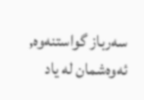سه‌رباز گواستنه‌وه‌, ئه‌وه‌شمان له‌ یاد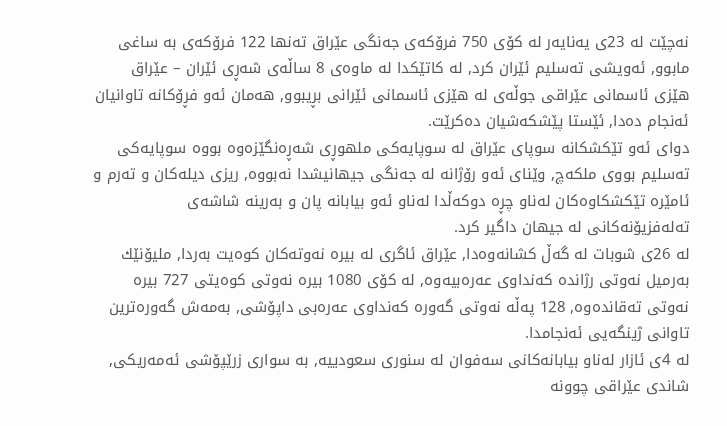نه‌چێت له‌ 23ی یه‌نایه‌ر له‌ كۆی 750 فرۆكه‌ی جه‌نگی عێراق ته‌نها 122 فرۆكه‌ی به‌ ساغی مابوو, ئه‌ویشی ته‌سلیم ئێران كرد, له‌ كاتێكدا له‌ ماوه‌ی 8 ساڵه‌ی شه‌ڕی ئێران – عێراق هێزی ئاسمانی عێراقی جوڵه‌ی له‌ هێزی ئاسمانی ئێرانی بڕیبوو, هه‌مان ئه‌و فڕۆكانه‌ تاوانیان ئه‌نجام ده‌دا, ئێستا پێشكه‌شیان ده‌كرێت.
دوای ئه‌و تێكشكانه‌ سوپای عێراق له‌ سوپایه‌كی ملهوڕی شه‌ڕه‌نگێزه‌وه‌ بووه‌ سوپایه‌كی ته‌سلیم بووی ملكه‌چ, وێنای ئه‌و رۆژانه‌ له‌ جه‌نگی جیهانیشدا نه‌بووه‌, ریزی دیله‌كان و ته‌رم و ئامێره‌ تێكشكاوه‌كان له‌ناو چڕه‌ دوكه‌ڵدا له‌ناو ئه‌و بیابانه‌ پان و به‌رینه‌ شاشه‌ی ته‌له‌فزیۆنه‌كانی له‌ جیهان داگیر كرد.
له‌ 26ی شوبات له‌ گه‌ڵ كشانه‌وه‌دا, عێراق ئاگری له‌ بیره‌ نه‌وته‌كان كوه‌یت به‌ردا, ملیۆنێك به‌رمیل نه‌وتی رژانده‌ كه‌نداوی عه‌ره‌بیه‌وه‌, له‌ كۆی 1080 بیره‌ نه‌وتی كوه‌یتی 727 بیره‌ نه‌وتی ته‌قانده‌وه‌, 128 په‌ڵه‌ نه‌وتی گه‌وره‌ كه‌نداوی عه‌ره‌بی داپۆشی, به‌مه‌ش گه‌وره‌ترین تاوانی ژینگه‌یی ئه‌نجامدا.
له‌ 4ی ئازار له‌ناو بیابانه‌كانی سه‌فوان له‌ سنوری سعودییه‌, به‌ سواری زرێپۆشی ئه‌مه‌ریكی, شاندی عێراقی چوونه‌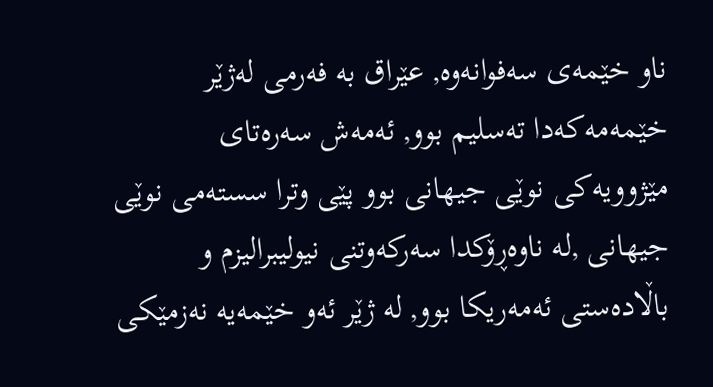ناو خێمه‌ی سه‌فوانه‌وه‌, عێراق به‌ فه‌رمی له‌ژێر خێمه‌مه‌كه‌دا ته‌سلیم بوو, ئه‌مه‌ش سه‌ره‌تای مێژوویه‌كی نوێی جیهانی بوو پێی وترا سسته‌می نوێی جیهانی ,له‌ ناوه‌ڕۆكدا سه‌ركه‌وتنی نیولیبرالیزم و باڵاده‌ستی ئه‌مه‌ریكا بوو, له‌ ژێر ئه‌و خێمه‌یه‌ نه‌زمێكی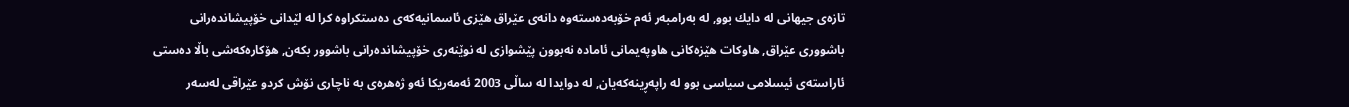تازه‌ی جیهانی له‌ دایك بوو, له‌ به‌رامبه‌ر ئه‌م خۆبه‌ده‌سته‌وه‌ دانه‌ی عێراق هێزی ئاسمانیه‌كه‌ی ده‌ستكراوه‌ كرا له‌ لێدانی خۆپیشانده‌رانی باشووری عێراق, هاوكات هێزه‌كانی هاوپه‌یمانی ئاماده‌ نه‌بوون پێشوازی له‌ نوێنه‌ری خۆپیشانده‌رانی باشوور بكه‌ن, هۆكاره‌كه‌شی باڵا ده‌ستی ئاراسته‌ی ئیسلامی سیاسی بوو له‌ راپه‌ڕینه‌كه‌یان, له‌ دوایدا له‌ ساڵی 2003 ئه‌مه‌ریكا ئه‌و ژه‌هره‌ی به‌ ناچاری نۆش كردو عێراقی له‌سه‌ر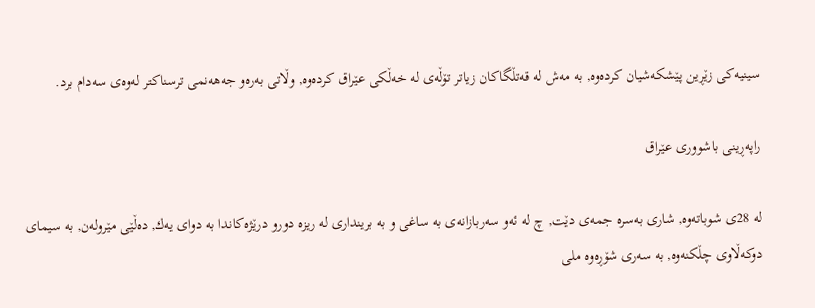سینیه‌كی زێڕین پێشكه‌شیان كرده‌وه‌, به‌ مه‌ش له‌ قه‌تڵگاكان زیاتر تۆڵه‌ی له‌ خه‌ڵكی عێراق كرده‌وه‌, وڵاتی به‌ره‌و جه‌هه‌نمی ترسناكتر له‌وه‌ی سه‌دام برد.

راپه‌ڕینی باشووری عێراق

له‌ 28ی شوباته‌وه‌, شاری به‌سره‌ جمه‌ی دێت, چ له‌ ئه‌و سه‌ربازانه‌ی به‌ ساغی و به‌ برینداری له‌ ریزه‌ دورو درێژه‌كاندا به‌ دوای یه‌ك, ده‌ڵێی مێروله‌ن, به‌ سیمای دوكه‌ڵاوی چڵكنه‌وه‌, به‌ سه‌ری شۆڕه‌وه‌ ملی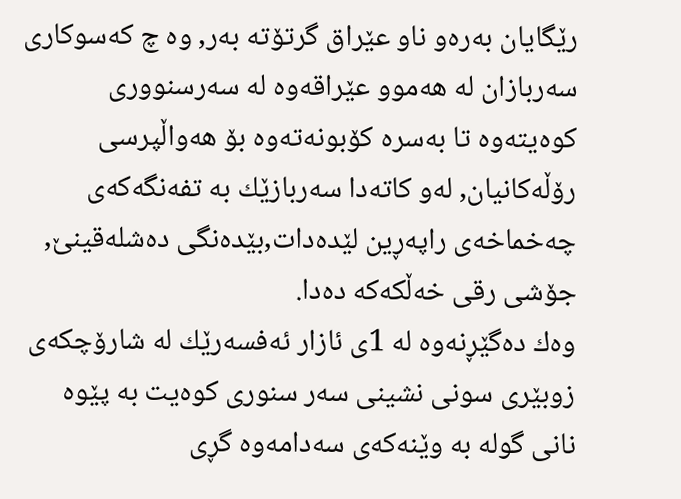رێگایان به‌ره‌و ناو عێراق گرتۆته‌ به‌ر, وه‌ چ كه‌سوكاری سه‌ربازان له‌ هه‌موو عێراقه‌وه‌ له‌ سه‌رسنووری كوه‌یته‌وه‌ تا به‌سره‌ كۆبونه‌ته‌وه‌ بۆ هه‌واڵپرسی رۆڵه‌كانیان, له‌و كاته‌دا سه‌ربازێك به‌ تفه‌نگه‌كه‌ی چه‌خماخه‌ی راپه‌ڕین لێده‌دات,بێده‌نگی ده‌شله‌قینێ, جۆشی رقی خه‌ڵكه‌كه‌ ده‌دا.
وه‌ك ده‌گێڕنه‌وه‌ له‌ 1ی ئازار ئه‌فسه‌رێك له‌ شارۆچكه‌ی زوبێری سونی نشینی سه‌ر سنوری كوه‌یت به‌ پێوه‌ نانی گوله‌ به‌ وێنه‌كه‌ی سه‌دامه‌وه‌ گڕی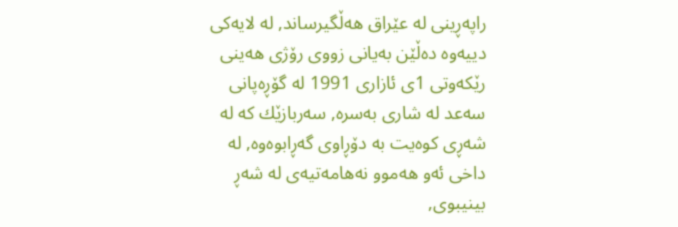راپه‌ڕینی له‌ عێراق هه‌ڵگیرساند, له‌ لایه‌كی دییه‌وه‌ ده‌ڵێن به‌یانی زووی رۆژی هه‌ینی رێكه‌وتی 1ی ئازاری 1991 له‌ گۆڕه‌پانی سه‌عد له‌ شاری به‌سره‌, سه‌ربازێك كه‌ له‌ شه‌ڕی كوه‌یت به‌ دۆڕاوی گه‌ڕابوه‌وه‌, له‌ داخی ئه‌و هه‌موو نه‌هامه‌تیه‌ی له‌ شه‌ڕ بینیبوی,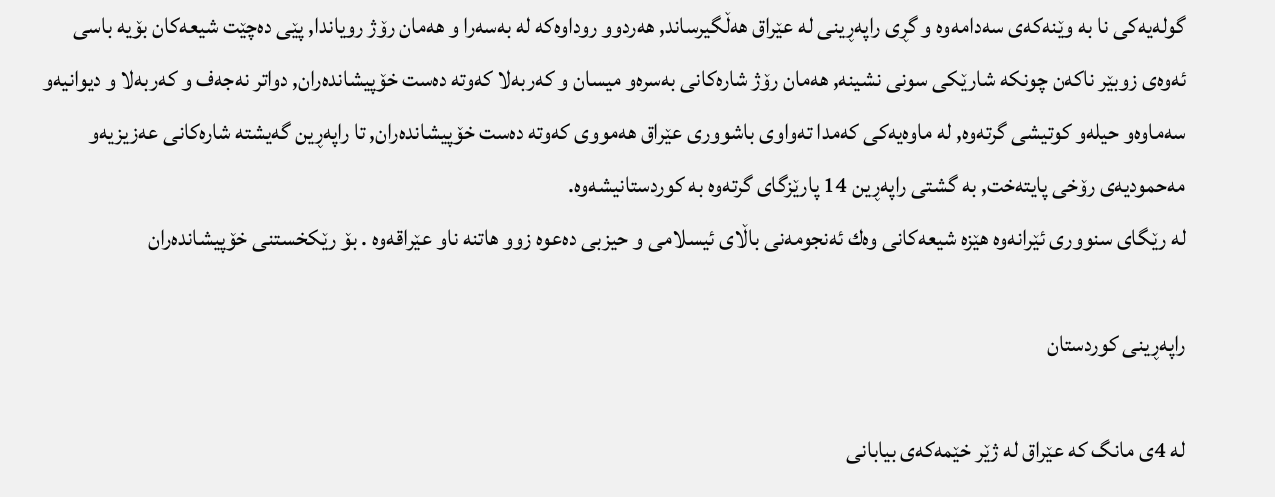گوله‌یه‌كی نا به‌ وێنه‌كه‌ی سه‌دامه‌وه‌ و گڕی راپه‌ڕینی له‌ عێراق هه‌ڵگیرساند, هه‌ردوو روداوه‌كه‌ له‌ به‌سه‌را و هه‌مان رۆژ رویاندا, پێی ده‌چێت شیعه‌كان بۆیه‌ باسی ئه‌وه‌ی زوبێر ناكه‌ن چونكه‌ شارێكی سونی نشینه‌, هه‌مان رۆژ شاره‌كانی به‌سره‌و میسان و كه‌ربه‌لا كه‌وته‌ ده‌ست خۆپیشانده‌ران, دواتر نه‌جه‌ف و كه‌ربه‌لا و دیوانیه‌و سه‌ماوه‌و حیله‌و كوتیشی گرته‌وه‌, له‌ ماوه‌یه‌كی كه‌مدا ته‌واوی باشووری عێراق هه‌مووی كه‌وته‌ ده‌ست خۆپیشانده‌ران, تا راپه‌ڕین گه‌یشته‌ شاره‌كانی عه‌زیزیه‌و مه‌حمودیه‌ی رۆخی پایته‌خت, به‌ گشتی راپه‌ڕین 14 پارێزگای گرته‌وه‌ به‌ كوردستانیشه‌وه‌.
له‌ رێگای سنووری ئێرانه‌وه‌ هێزه‌ شیعه‌كانی وه‌ك ئه‌نجومه‌نی باڵای ئیسلامی و حیزبی ده‌عوه‌ زوو هاتنه‌ ناو عێراقه‌وه‌ . بۆ رێكخستنی خۆپیشانده‌ران

راپه‌ڕینی كوردستان

له‌ 4ی مانگ كه‌ عێراق له‌ ژێر خێمه‌كه‌ی بیابانی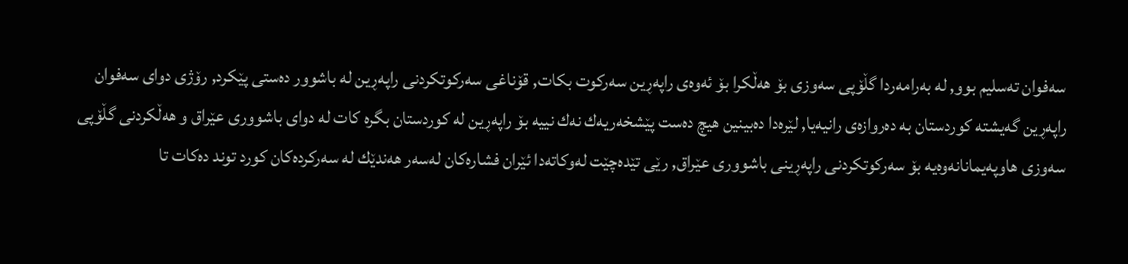سه‌فوان ته‌سلیم بوو, له‌ به‌رامه‌ردا گڵۆپی سه‌وزی بۆ هه‌ڵكرا بۆ ئه‌وه‌ی راپه‌ڕین سه‌ركوت بكات, قۆناغی سه‌ركوتكردنی راپه‌ڕین له‌ باشوور ده‌ستی پێكرد, رۆژی دوای سه‌فوان راپه‌ڕین گه‌یشته‌ كوردستان به‌ ده‌روازه‌ی رانیه‌یا, لێره‌دا ده‌بینین هیچ ده‌ست پێشخه‌ریه‌ك نه‌ك نییه‌ بۆ راپه‌ڕین له‌ كوردستان بگره‌ كات له‌ دوای باشووری عێراق و هه‌ڵكردنی گڵۆپی سه‌وزی هاوپه‌یمانانه‌وه‌یه‌ بۆ سه‌ركوتكردنی راپه‌ڕینی باشووری عێراق, رێی تێده‌چێت له‌وكاته‌دا ئێران فشاره‌كان له‌سه‌ر هه‌ندێك له‌ سه‌ركرده‌كان كورد توند ده‌كات تا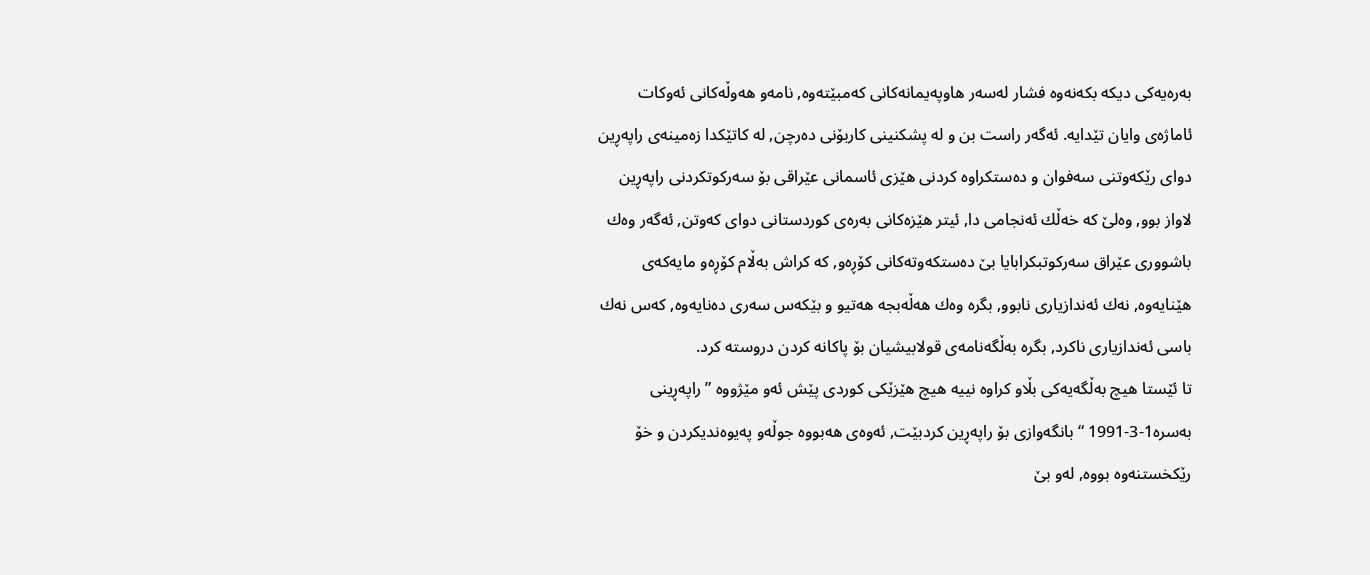به‌ره‌یه‌كی دیكه‌ بكه‌نه‌وه‌ فشار له‌سه‌ر هاوپه‌یمانه‌كانی كه‌مبێته‌وه‌, نامه‌و هه‌وڵه‌كانی ئه‌وكات ئاماژه‌ی وایان تێدایه‌. ئه‌گه‌ر راست بن و له‌ پشكنینی كاربۆنی ده‌رچن, له‌ كاتێكدا زه‌مینه‌ی راپه‌ڕین دوای رێكه‌وتنی سه‌فوان و ده‌ستكراوه‌ كردنی هێزی ئاسمانی عێراقی بۆ سه‌ركوتكردنی راپه‌ڕین لاواز بوو, وه‌لێ كه‌ خه‌ڵك ئه‌نجامی دا, ئیتر هێزه‌كانی به‌ره‌ی كوردستانی دوای كه‌وتن, ئه‌گه‌ر وه‌ك باشووری عێراق سه‌ركوتبكرابایا بێ ده‌ستكه‌وته‌كانی كۆڕه‌و, كه‌ كراش به‌ڵام كۆڕه‌و مایه‌كه‌ی هێنایه‌وه‌, نه‌ك ئه‌ندازیاری نابوو, بگره‌ وه‌ك هه‌ڵه‌بجه‌ هه‌تیو و بێكه‌س سه‌ری ده‌نایه‌وه‌, كه‌س نه‌ك باسی ئه‌ندازیاری ناكرد, بگره‌ به‌ڵگه‌نامه‌ی قولابیشیان بۆ پاكانه‌ كردن دروسته‌ كرد.
تا ئێستا هیچ به‌ڵگه‌یه‌كی بڵاو كراوه‌ نییه‌ هیچ هێزێكی كوردی پێش ئه‌و مێژووه‌ ” راپه‌ڕینی به‌سره‌1-3-1991 “بانگه‌وازی بۆ راپه‌ڕین كردبێت, ئه‌وه‌ی هه‌بووه‌ جوڵه‌و په‌یوه‌ندیكردن و خۆ رێكخستنه‌وه‌ بووه‌, له‌و بێ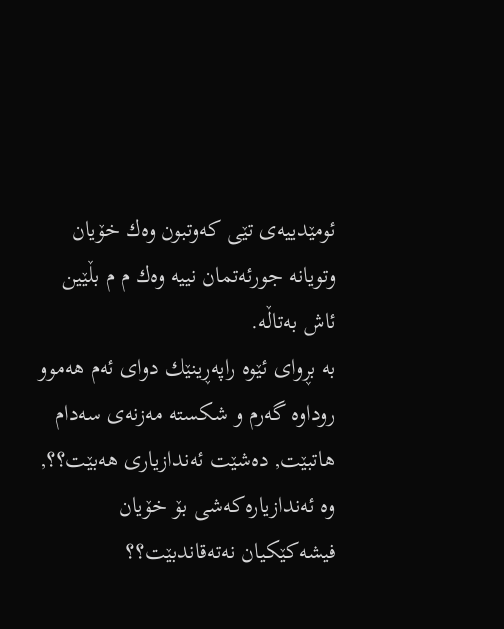ئومێدییه‌ی تێی كه‌وتبون وه‌ك خۆیان وتویانه‌ جورئه‌تمان نییه‌ وه‌ك م م بڵێین ئاش به‌تاڵه‌.
به‌ بڕوای ئێوه‌ راپه‌ڕینێك دوای ئه‌م هه‌موو روداوه‌ گه‌رم و شكسته‌ مه‌زنه‌ی سه‌دام هاتبێت, ده‌شێت ئه‌ندازیاری هه‌بێت؟؟, وه‌ ئه‌ندازیاره‌كه‌شی بۆ خۆیان فیشه‌كێكیان نه‌ته‌قاندبێت؟؟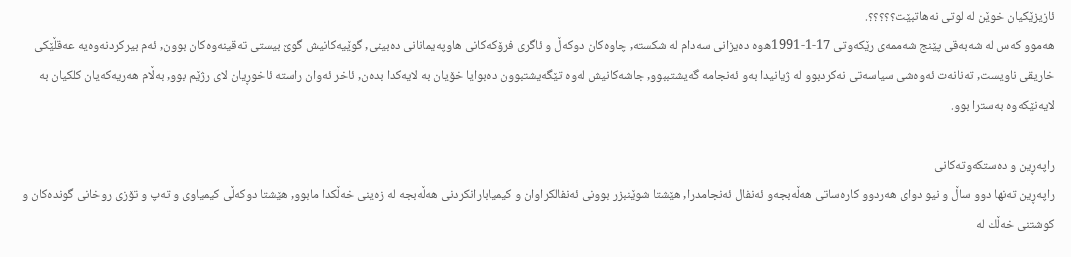ئازیزێكیان خوێن له‌ لوتی نه‌هاتبێت؟؟؟؟؟.
هه‌موو كه‌س له‌ شه‌به‌قی پێنج شه‌ممه‌ی رێكه‌وتی 17-1-1991ه‌وه‌ ده‌یزانی سه‌دام له‌ شكسته‌, چاوه‌كان دوكه‌ڵ و ئاگری فرۆكه‌كانی هاوپه‌یمانانی ده‌بینی, گوێیه‌كانیش گوێ بیستی ته‌قینه‌وه‌كان بوون, ئه‌م بیركردنه‌وه‌یه‌ عه‌قڵێكی خاریقی ناویست, ته‌نانه‌ت ئه‌وه‌شی سیاسه‌تی نه‌كردبوو له‌ ژیانیدا به‌و ئه‌نجامه‌ گه‌یشتببوو, جاشه‌كانیش له‌وه‌ تێگه‌یشتبوون ده‌بوایا خۆیان به‌ لایه‌كدا بده‌ن, ئاخر ئه‌وان راسته‌ ئاخوڕیان لای رژێم بوو, به‌ڵام هه‌ریه‌كه‌یان كلكیان به‌ لایه‌نێكه‌وه‌ به‌سترا بوو.

راپه‌ڕین و ده‌ستكه‌وته‌كانی
راپه‌ڕین ته‌نها دوو ساڵ و نیو دوای هه‌ردوو كاره‌ساتی هه‌ڵه‌بجه‌و ئه‌نفال ئه‌نجامدرا, هێشتا شوێنبزر بوونی ئه‌نفالكراوان و كیمیابارانكردنی هه‌ڵه‌بجه‌ له‌ زه‌ینی خه‌ڵكدا مابوو, هێشتا دوكه‌ڵی كیمیاوی و ته‌پ و تۆزی روخانی گونده‌كان و كوشتنی خه‌ڵك له‌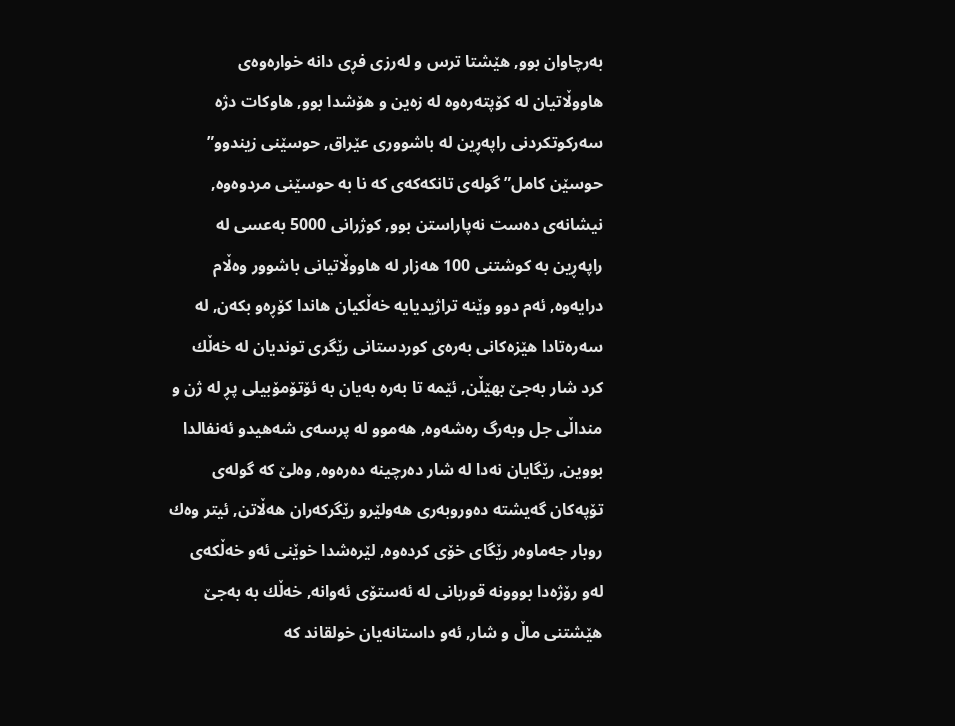به‌رچاوان بوو, هێشتا ترس و له‌رزی فڕی دانه‌ خواره‌وه‌ی هاووڵاتیان له‌ كۆپته‌ره‌وه‌ له‌ زه‌ین و هۆشدا بوو, هاوكات دژه‌ سه‌ركوتكردنی راپه‌ڕین له‌ باشووری عێراق, حوسێنی زیندوو” حوسێن كامل” گوله‌ی تانكه‌كه‌ی كه‌ نا به‌ حوسێنی مردوه‌وه‌, نیشانه‌ی ده‌ست نه‌پاراستن بوو, كوژرانی 5000 به‌عسی له‌ راپه‌ڕین به‌ كوشتنی 100 هه‌زار له‌ هاووڵاتیانی باشوور وه‌ڵام درایه‌وه‌, ئه‌م دوو وێنه‌ تراژیدیایه‌ خه‌ڵكیان هاندا كۆڕه‌و بكه‌ن, له‌ سه‌ره‌تادا هێزه‌كانی به‌ره‌ی كوردستانی رێگری توندیان له‌ خه‌ڵك كرد شار به‌جێ بهێڵن, ئێمه‌ تا به‌ره‌ به‌یان به‌ ئۆتۆمۆبیلی پڕ له‌ ژن و منداڵی جل وبه‌رگ ره‌شه‌وه‌, هه‌موو له‌ پرسه‌ی شه‌هیدو ئه‌نفالدا بووین, رێگایان نه‌دا له‌ شار ده‌رچینه‌ ده‌ره‌وه‌, وه‌لێ كه‌ گوله‌ی تۆپه‌كان گه‌یشته‌ ده‌وروبه‌ری هه‌ولێرو رێگركه‌ران هه‌ڵاتن, ئیتر وه‌ك روبار جه‌ماوه‌ر رێگای خۆی كرده‌وه‌, لێره‌شدا خوێنی ئه‌و خه‌ڵكه‌ی له‌و رۆژه‌دا بووونه‌ قوربانی له‌ ئه‌ستۆی ئه‌وانه‌, خه‌ڵك به‌ به‌جێ هێشتنی ماڵ و شار, ئه‌و داستانه‌یان خولقاند كه‌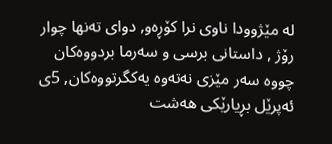له‌ مێژوودا ناوی نرا كۆڕه‌و, دوای ته‌نها چوار رۆژ , داستانی برسی و سه‌رما بردووه‌كان چووه‌ سه‌ر مێزی نه‌ته‌وه‌ یه‌كگرتووه‌كان, 5ی ئه‌پرێل بڕیارێكی هه‌شت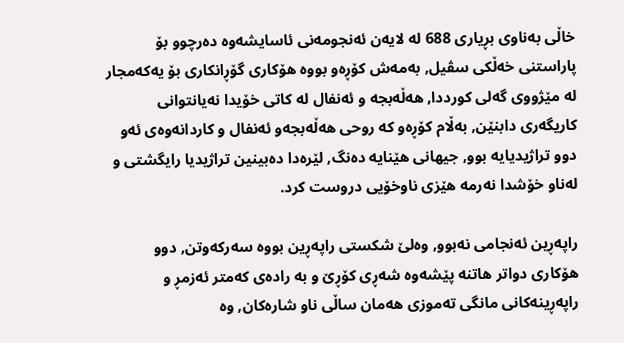خاڵی به‌ناوی بڕیاری 688 له‌ لایه‌ن ئه‌نجومه‌نی ئاسایشه‌وه‌ ده‌رچوو بۆ پاراستنی خه‌ڵكی سڤیل, به‌مه‌ش كۆڕه‌و بووه‌ هۆكاری گۆڕانكاری بۆ یه‌كه‌مجار له‌ مێژووی گه‌لی كورددا, هه‌ڵه‌بجه‌ و ئه‌نفال له‌ كاتی خۆیدا نه‌یانتوانی كاریگه‌ری دابنێن, به‌ڵام كۆڕه‌و كه‌ روحی هه‌ڵه‌بجه‌و ئه‌نفال و كاردانه‌وه‌ی ئه‌و دوو تراژیدیایه‌ بوو, جیهانی هێنایه‌ ده‌نگ, لێره‌دا ده‌بینین تراژیدیا رایگشتی و له‌ناو خۆشدا نه‌رمه‌ هێزی ناوخۆیی دروست كرد.

راپه‌ڕین ئه‌نجامی نه‌بوو, وه‌لێ شكستی راپه‌ڕین بووه‌ سه‌ركه‌وتن, دوو هۆكاری دواتر هاتنه‌ پێشه‌وه‌ شه‌ڕی كۆڕێ و به‌ راده‌ی كه‌متر ئه‌زمڕ و راپه‌ڕینه‌كانی مانگی ته‌موزی هه‌مان ساڵی ناو شاره‌كان, وه‌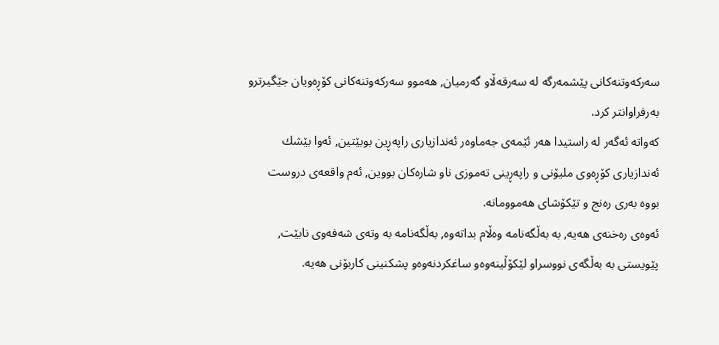سه‌ركه‌وتنه‌كانی پێشمه‌رگه‌ له‌ سه‌رقه‌ڵاو گه‌رمیان, هه‌موو سه‌ركه‌وتنه‌كانی كۆڕه‌ویان جێگیرترو به‌رفراوانتر كرد.
كه‌واته‌ ئه‌گه‌ر له‌ راستیدا هه‌ر ئێمه‌ی جه‌ماوه‌ر ئه‌ندازیاری راپه‌ڕین بوبێتین, ئه‌وا بێشك ئه‌ندازیاری كۆڕه‌وی ملیۆنی و راپه‌ڕینی ته‌موزی ناو شاره‌كان بووین, ئه‌م واقعه‌ی دروست بووه‌ به‌ری ره‌نج و تێكۆشای هه‌موومانه‌.
ئه‌وه‌ی ره‌خنه‌ی هه‌یه‌, به‌ به‌ڵگه‌نامه‌ وه‌ڵام بداته‌وه‌, به‌ڵگه‌نامه‌ به‌ وته‌ی شه‌فه‌وی نابێت, پێویستی به‌ به‌ڵگه‌ی نووسراو لێكۆڵینه‌وه‌و ساغكردنه‌وه‌و پشكنینی كاربۆنی هه‌یه‌.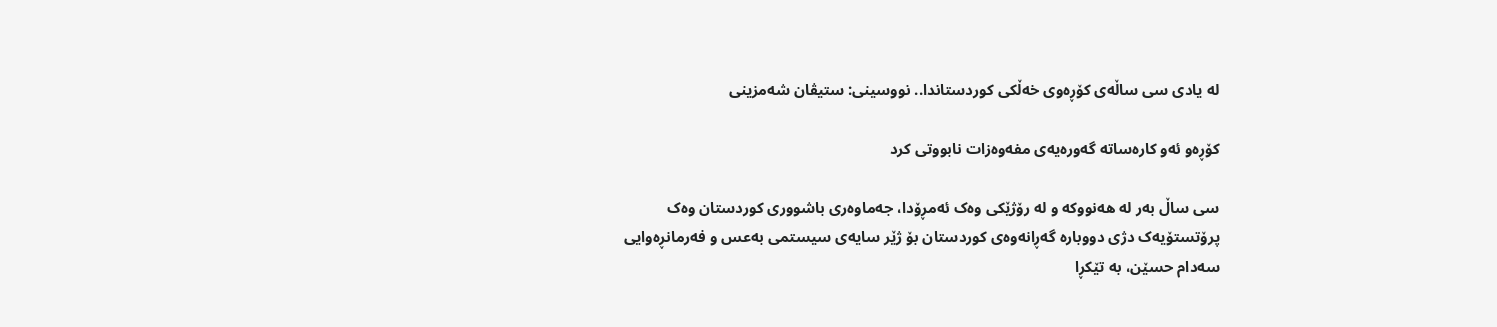لە یادی سی ساڵەی کۆڕەوی خەڵکی کوردستاندا.. نووسینی: ستیڤان شەمزینی

کۆڕەو ئەو کارەساتە گەورەیەی مفەوەزات نابووتی کرد

سی ساڵ بەر لە هەنووکە و لە رۆژێکی وەک ئەمڕۆدا، جەماوەری باشووری کوردستان وەک پرۆتستۆیەک دژی دووبارە گەڕانەوەی کوردستان بۆ ژێر سایەی سیستمی بەعس و فەرمانڕەوایی سەدام حسێن، بە تێکڕا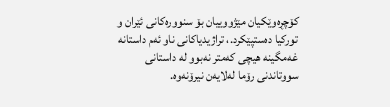کۆچڕەوێکیان مێژووییان بۆ سنوورەکانی ئێران و تورکیا دەستپێکرد.، تراژیدیاکانی ناو ئەم داستانە غەمگینە هیچی کەمتر نەبوو لە داستانی سووتاندنی رۆما لەلایەن نیرۆنەوە.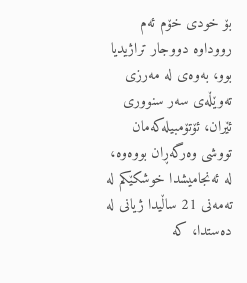بۆ خودی خۆم ئەم رووداوە دووجار تراژیدیا بوو، بەوەی لە مەرزی تەوێڵەی سەر سنووری ئێران، ئۆتۆمبیلەکەمان تووشی وەرگەڕان بووەوە، لە ئەنجامیشدا خوشکێکم لە تەمەنی 21 ساڵیدا ژیانی لە دەستدا، کە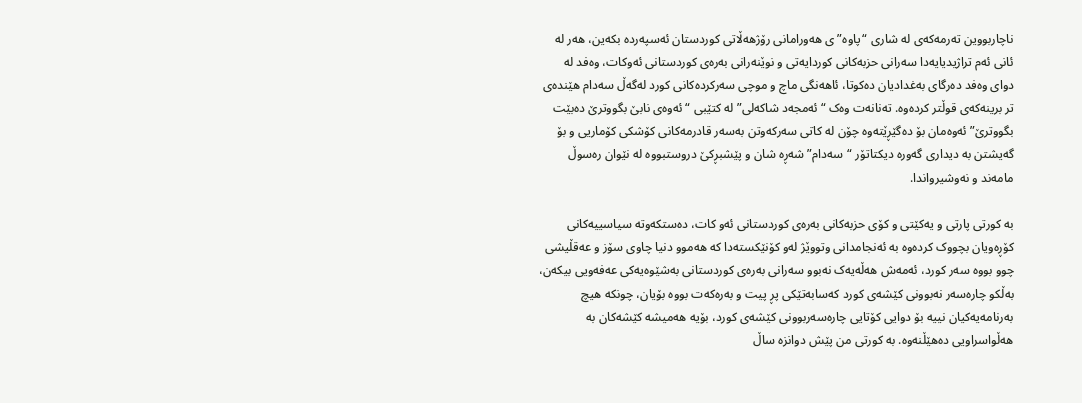ناچاربووین تەرمەکەی لە شاری “پاوە”ی هەورامانی رۆژهەڵاتی کوردستان ئەسپەردە بکەین، هەر لە ئانی ئەم تراژیدیایەدا سەرانی حزبەکانی کوردایەتی و نوێنەرانی بەرەی کوردستانی ئەوکات، وەفد لە دوای وەفد دەرگای بەغدادیان دەکوتا، ئاهەنگی ماچ و موچی سەرکردەکانی کورد لەگەڵ سەدام هێندەی تر برینەکەی قوڵتر کردەوە. تەنانەت وەک “ئەمجەد شاکەلی” لە کتێبی “ئەوەی نابێ بگووترێ دەبێت بگووترێ” ئەوەمان بۆ دەگێڕێتەوە چۆن لە کاتی سەرکەوتن بەسەر قادرمەکانی کۆشکی کۆماریی و بۆ گەیشتن بە دیداری گەورە دیکتاتۆر “سەدام” شەڕە شان و پێشبڕکێ دروستبووە لە نێوان رەسوڵ مامەند و نەوشیرواندا.

بە کورتی پارتی و یەکێتی و کۆی حزبەکانی بەرەی کوردستانی ئەو کات، دەستکەوتە سیاسییەکانی کۆڕەویان بچووک کردەوە بە ئەنجامدانی وتووێژ لەو کۆنێکستەدا کە هەموو دنیا چاوی سۆز و عەقڵیشی چوو بووە سەر کورد، ئەمەش هەڵەیەک نەبوو سەرانی بەرەی کوردستانی بەشێوەیەکی عەفەویی بیکەن، بەڵکو چارەسەر نەبوونی کێشەی کورد کەسابەتێکی پڕ پیت و بەرەکەت بووە بۆیان، چونکە هیچ بەرنامەیەکیان نییە بۆ دوایی کۆتایی چارەسەربوونی کێشەی کورد، بۆیە هەمیشە کێشەکان بە هەڵواسراویی دەهێڵنەوە. بە کورتی من پێش دوانزە ساڵ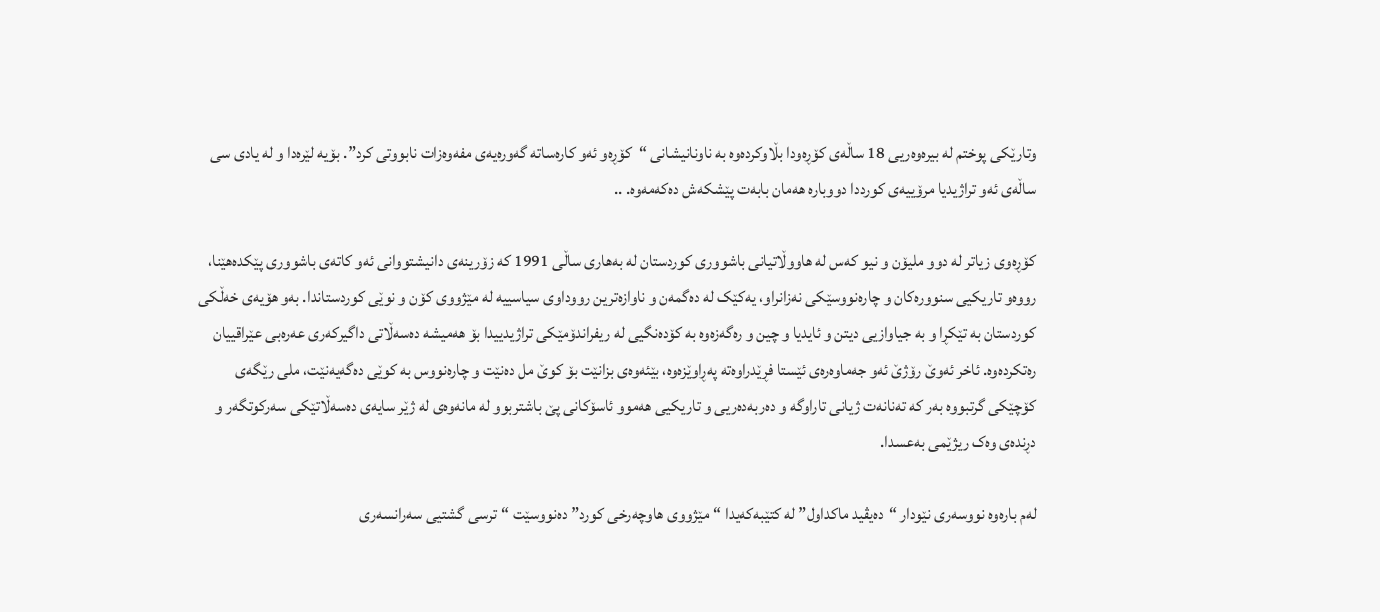وتارێکی پوختم لە بیرەوەریی 18 ساڵەی کۆڕەودا بڵاوکردەوە بە ناونانیشانی “کۆڕەو ئەو کارەساتە گەورەیەی مفەوەزات نابووتی کرد”. بۆیە لێرەدا و لە یادی سی ساڵەی ئەو تراژیدیا مرۆییەی کورددا دووبارە هەمان بابەت پێشکەش دەکەمەوە. ..

کۆڕەوی زیاتر لە دوو ملیۆن و نیو کەس لە هاووڵاتیانی باشووری کوردستان لە بەهاری ساڵی 1991 کە زۆرینەی دانیشتووانی ئەو کاتەی باشووری پێکدەهێنا، رووەو تاریکیی سنوورەکان و چارەنووسێکی نەزانراو، یەکێک لە دەگمەن و ناوازەترین رووداوی سیاسییە لە مێژووی کۆن و نوێی کوردستاندا. بەو هۆیەی خەڵکی کوردستان بە تێکڕا و بە جیاوازیی دیتن و ئایدیا و چین و رەگەزەوە بە کۆدەنگیی لە ریفراندۆمێکی تراژیدییدا بۆ هەمیشە دەسەڵاتی داگیرکەری عەرەبی عێراقییان رەتکردەوە. ئاخر ئەوێ رۆژێ ئەو جەماوەرەی ئێستا فڕێدراوەتە پەڕاوێزەوە، بێئەوەی بزانێت بۆ کوێ مل دەنێت و چارەنووس بە کوێی دەگەیەنێت، ملی رێگەی کۆچێکی گرتبووە بەر کە تەنانەت ژیانی تاراوگە و دەربەدەریی و تاریکیی هەموو ئاسۆکانی پێ باشتربوو لە مانەوەی لە ژێر سایەی دەسەڵاتێکی سەرکوتگەر و دڕندەی وەک ریژێمی بەعسدا.

لەم بارەوە نووسەری نێودار “دەیڤید ماکداول” لە کتێبەکەیدا “مێژووی هاوچەرخی کورد” دەنووسێت “ترسی گشتیی سەرانسەری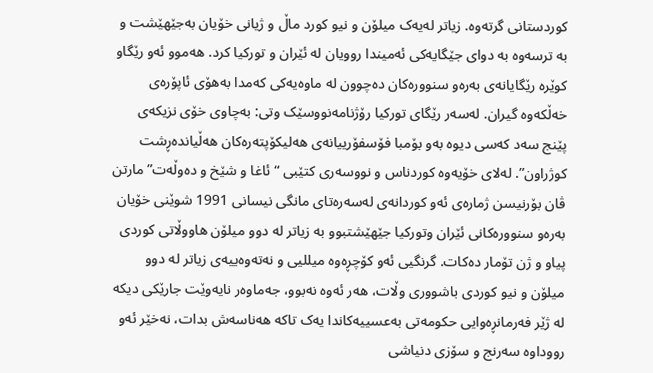کوردستانی گرتەوە. زیاتر لەیەک میلۆن و نیو کورد ماڵ و ژیانی خۆیان بەجێهێشت و بە ترسەوە بە دوای جێگایەکی ئەمیندا روویان لە ئێران و تورکیا کرد. هەموو ئەو رێگاو کوێرە رێگایانەی بەرەو سنوورەکان دەچوون لە ماوەیەکی کەمدا بەهۆی ئاپۆرەی خەڵکەوە گیران. لەسەر رێگای تورکیا رۆژنامەنووسێک وتی: بەچاوی خۆی نزیکەی پێنج سەد کەسی دیوە بەو بۆمبا فۆسفۆرییانەی هەلیکۆپتەرەکان هەڵیاندەڕشت کوژراون”. لەلای خۆیەوە کوردناس و نووسەری کتێبی “ئاغا و شێخ و دەوڵەت” مارتن ڤان بۆرنیسن ژمارەی ئەو کوردانەی لەسەرەتای مانگی نیسانی 1991 شوێنی خۆیان بەرەو سنوورەکانی ئێران وتورکیا جێهێشتبوو بە زیاتر لە دوو میلۆن هاووڵاتی کوردی پیاو و ژن تۆمار دەکات. گرنگیی ئەو کۆچڕەوە میللیی و نەتەوەییەی زیاتر لە دوو میلۆن و نیو کوردی باشووری وڵات، هەر ئەوە نەبوو، جەماوەر نایەوێت جارێکی دیکە لە ژێر فەرمانڕەوایی حکومەتی بەعسییەکاندا یەک تاکە هەناسەش بدات، نەخێر ئەو رووداوە سەرنج و سۆزی دنیاشی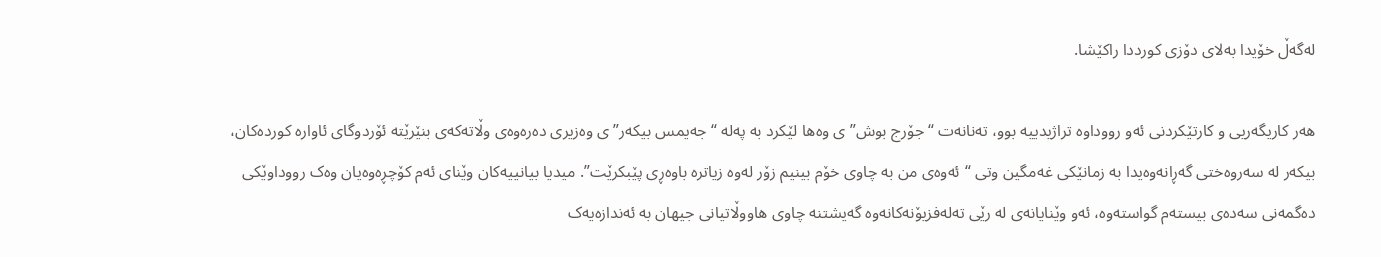لەگەڵ خۆیدا بەلای دۆزی کورددا راکێشا.

هەر کاریگەریی و کارتێکردنی ئەو رووداوە تراژیدییە بوو، تەنانەت “جۆرج بوش”ی وەها لێکرد بە پەلە “جەیمس بیکەر”ی وەزیری دەرەوەی وڵاتەکەی بنێرێتە ئۆردوگای ئاوارە کوردەکان، بیکەر لە سەروەختی گەڕانەوەیدا بە زمانێکی غەمگین وتی “ئەوەی من بە چاوی خۆم بینیم زۆر لەوە زیاترە باوەڕی پێبکرێت”. میدیا بیانییەکان وێنای ئەم کۆچڕەوەیان وەک رووداوێکی دەگمەنی سەدەی بیستەم گواستەوە، ئەو وێنایانەی لە رێی تەلەفزیۆنەکانەوە گەیشتنە چاوی هاووڵاتیانی جیهان بە ئەندازەیەک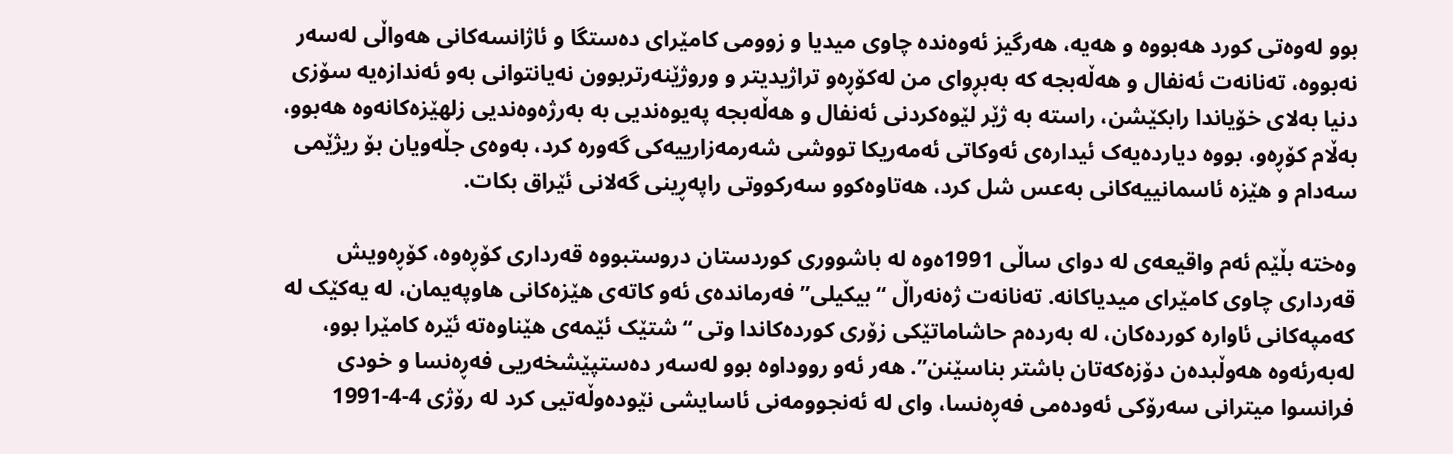بوو لەوەتی کورد هەبووە و هەیە، هەرگیز ئەوەندە چاوی میدیا و زوومی کامێرای دەستگا و ئاژانسەکانی هەواڵی لەسەر نەبووە، تەنانەت ئەنفال و هەڵەبجە کە بەبڕوای من لەکۆڕەو تراژیدیتر و وروژێنەرتربوون نەیانتوانی بەو ئەندازەیە سۆزی دنیا بەلای خۆیاندا رابکێشن، راستە بە ژێر لێوەکردنی ئەنفال و هەڵەبجە پەیوەندیی بە بەرژەوەندیی زلهێزەکانەوە هەبوو، بەڵام کۆڕەو، بووە دیاردەیەک ئیدارەی ئەوکاتی ئەمەریکا تووشی شەرمەزارییەکی گەورە کرد، بەوەی جڵەویان بۆ ریژێمی سەدام و هێزە ئاسمانییەکانی بەعس شل کرد، هەتاوەکوو سەرکووتی راپەڕینی گەلانی ئێراق بکات.

وەختە بڵێم ئەم واقیعەی لە دوای ساڵی 1991ەوە لە باشووری کوردستان دروستبووە قەرداری کۆڕەوە، کۆڕەویش قەرداری چاوی کامێرای میدیاکانە. تەنانەت ژەنەراڵ “بیکیلی” فەرماندەی ئەو کاتەی هێزەکانی هاوپەیمان، لە یەکێک لە کەمپەکانی ئاوارە کوردەکان، لە بەردەم حاشاماتێکی زۆری کوردەکاندا وتی “شتێک ئێمەی هێناوەتە ئێرە کامێرا بوو، لەبەرئەوە هەوڵبدەن دۆزەکەتان باشتر بناسێنن”. هەر ئەو رووداوە بوو لەسەر دەستپێشخەریی فەڕەنسا و خودی فرانسوا میترانی سەرۆکی ئەودەمی فەڕەنسا، وای لە ئەنجوومەنی ئاسایشی نێودەوڵەتیی کرد لە رۆژی 4-4-1991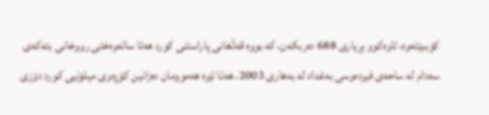کۆببێتەوە، تاوەکوو بڕیاری 688 دەربکەن، کە بووە قەڵغانی پاراستنی کورد هەتا ساتەوەختی رووخانی بتەکەی سەدام لە ساحەی فیردەوسی بەغداد لە بەهاری 2003. هەتا ئێرە هەموومان دەزانین کۆڕەوی میلۆنیی کورد دۆزی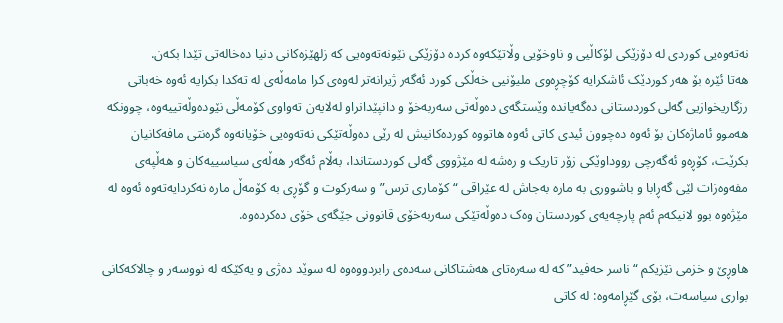نەتەوەیی کوردی لە دۆزێکی لۆکاڵیی و ناوخۆیی وڵاتێکەوە کردە دۆزێکی نێونەتەوەیی کە زلهێزەکانی دنیا دەخالەتی تێدا بکەن.
هەتا ئێرە بۆ هەر کوردێک ئاشکرایە کۆچڕەوی ملیۆنیی خەڵکی کورد ئەگەر ژیرانەتر لەوەی کرا مامەڵەی لە تەکدا بکرایە ئەوە خەباتی رزگاریخوازیی گەلی کوردستانی دەگەیاندە وێستگەی دەوڵەتی سەربەخۆ و دانپێدانراو لەلایەن تەواوی کۆمەڵی نێودەوڵەتییەوە، چوونکە هەموو ئاماژەکان بۆ ئەوە دەچوون ئیدی کاتی ئەوە هاتووە کوردەکانیش لە رێی دەوڵەتێکی نەتەوەیی خۆیانەوە گرەنتی مافەکانیان بکرێت، کۆڕەو ئەگەرچی رووداوێکی زۆر تاریک و رەشە لە مێژووی گەلی کوردستاندا، بەڵام ئەگەر هەڵەی سیاسییەکان و هەڵپەی مفەوەزات لێی گەڕابا و باشووری بە مارە بەجاش لە عێراقی “کۆماری ترس” و سەرکوت و گۆڕی بە کۆمەڵ مارە نەکردایەتەوە ئەوە لە مێژەوە بوو لانیکەم ئەم پارچەیەی کوردستان وەک دەوڵەتێکی سەربەخۆی قانوونی جێگەی خۆی دەکردەوە.

هاوڕێ و خزمى نێزیکم “ناسر حەفید” کە لە سەرەتای هەشتاکانی سەدەی رابردووەوە لە سوێد دەژی و یەکێکە لە نووسەر و چالاکەکانی بواری سیاسەت، بۆی گێڕامەوە: لە کاتی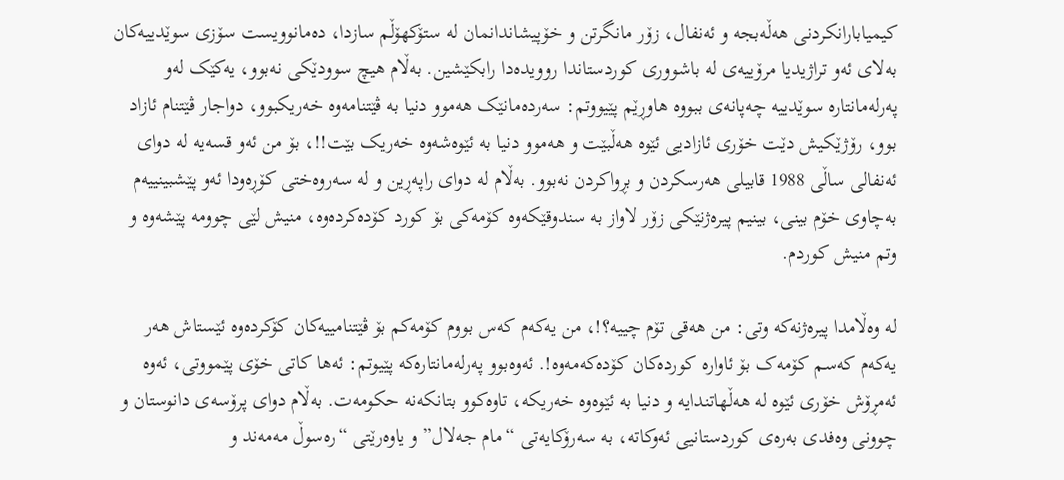کیمیابارانکردنی هەڵەبجە و ئەنفال، زۆر مانگرتن و خۆپیشاندانمان لە ستۆکهۆڵم سازدا، دەمانوویست سۆزی سوێدییەکان بەلای ئەو تراژیدیا مرۆییەی لە باشووری کوردستاندا روویدەدا رابکێشین. بەڵام هیچ سوودێکی نەبوو، یەکێک لەو پەرلەمانتارە سوێدییە چەپانەی ببووە هاوڕێم پێیووتم: سەردەمانێک هەموو دنیا بە ڤێتنامەوە خەریکبوو، دواجار ڤێتنام ئازاد بوو، رۆژێکیش دێت خۆری ئازادیی ئێوە هەڵبێت و هەموو دنیا بە ئێوەشەوە خەریک بێت!!، بۆ من ئەو قسەیە لە دوای ئەنفالی ساڵی 1988 قابیلی هەرسکردن و بڕواکردن نەبوو. بەڵام لە دوای راپەڕین و لە سەروەختی کۆڕەودا ئەو پێشبینییەم بەچاوی خۆم بینی، بینیم پیرەژنێکی زۆر لاواز بە سندوقێکەوە کۆمەکی بۆ کورد کۆدەکردەوە، منیش لێی چوومە پێشەوە و وتم منیش کوردم.

لە وەڵامدا پیرەژنەکە وتی: من هەقی تۆم چییە؟!، من یەکەم کەس بووم کۆمەکم بۆ ڤێتنامییەکان کۆکردەوە ئێستاش هەر یەکەم کەسم کۆمەک بۆ ئاوارە کوردەکان کۆدەکەمەوە!. ئەوەبوو پەرلەمانتارەکە پێیوتم: ئەها کاتی خۆی پێمووتی، ئەوە ئەمڕۆش خۆری ئێوە لە هەڵهاتندایە و دنیا بە ئێوەوە خەریکە، تاوەکوو بتانکەنە حکومەت. بەڵام دوای پرۆسەی دانوستان و چوونی وەفدی بەرەی کوردستانیی ئەوکاتە، بە سەرۆکایەتی “مام جەلال” و یاوەرێتی “رەسوڵ مەمەند و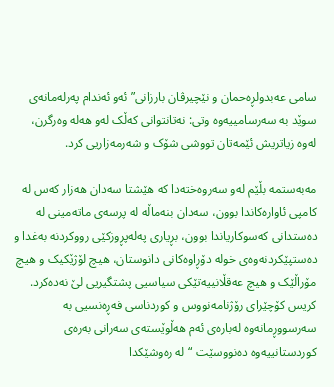سامی عەبدولڕەحمان و نێچیرڤان بارزانی” ئەو ئەندام پەرلەمانەی سوێد بە سەرسامییەوە وتی: نەتانتوانی کەڵک لەو هەلە وەرگرن، لەوە زیاتریش ئێمەتان تووشی شۆک و شەرمەزاریی کرد.

مەبەستمە بڵێم لەو سەروەختەدا کە هێشتا سەدان هەزار کەس لە کامپی ئاوارەکاندا بوون، سەدان بنەماڵە لە پرسەی ماتەمینی لە دەستدانی کەسوکاریاندا بوون، بڕیاری پەلەپڕوزکێی رووکردنە بەغدا و دەستپێکردنەوەی خولە دۆڕاوەکانی دانوستان، هیچ لۆژێکیک و هیچ مۆراڵێک و هیچ عەقڵانییەتێکی سیاسیی پشتگیریی لێ نەدەکرد. کریس کۆچێرای رۆژنامەنووس و کوردناسی فەڕەنسیی بە سەرسووڕمانەوە لەبارەی ئەم هەڵوێستەی سەرانی بەرەی کوردستانییەوە دەنووسێت “لە رەوشێکدا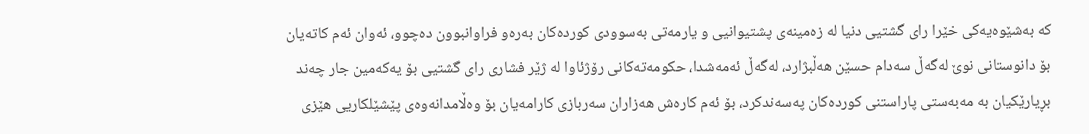کە بەشێوەیەکی خێرا رای گشتیی دنیا لە زەمینەی پشتیوانیی و یارمەتی بەسوودی کوردەکان بەرەو فراوانبوون دەچوو، ئەوان ئەم کاتەیان بۆ دانوستانی نوێ لەگەڵ سەدام حسێن هەڵبژارد، لەگەڵ ئەمەشدا، حکومەتەکانی رۆژئاوا لە ژێر فشاری رای گشتیی بۆ یەکەمین جار چەند بڕیارێکیان بە مەبەستی پاراستنی کوردەکان پەسەندکرد، بۆ ئەم کارەش هەزاران سەربازی کارامەیان بۆ وەڵامدانەوەی پێشێلکاریی هێزی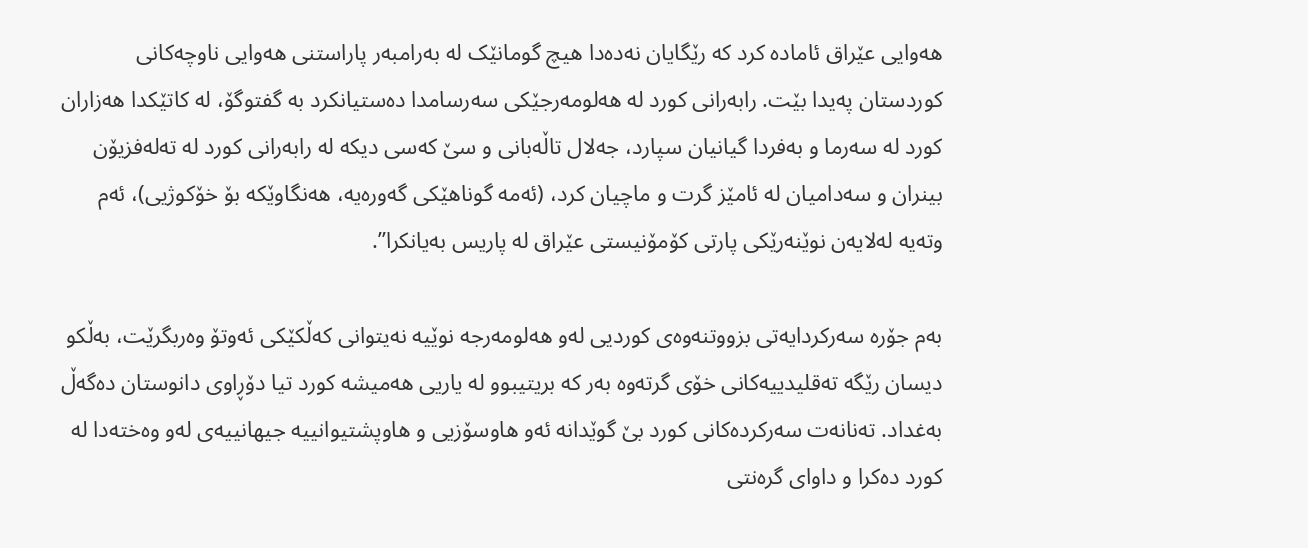هەوایی عێراق ئامادە کرد کە رێگایان نەدەدا هیچ گومانێک لە بەرامبەر پاراستنی هەوایی ناوچەکانی کوردستان پەیدا بێت. رابەرانی کورد لە هەلومەرجێکی سەرسامدا دەستیانکرد بە گفتوگۆ، لە کاتێکدا هەزاران کورد لە سەرما و بەفردا گیانیان سپارد، جەلال تاڵەبانی و سێ کەسی دیکە لە رابەرانی کورد لە تەلەفزیۆن بینران و سەدامیان لە ئامێز گرت و ماچیان کرد، (ئەمە گوناهێکی گەورەیە، هەنگاوێکە بۆ خۆکوژیی)، ئەم وتەیە لەلایەن نوێنەرێکی پارتی کۆمۆنیستی عێراق لە پاریس بەیانکرا”.

بەم جۆرە سەرکردایەتی بزووتنەوەی کوردیی لەو هەلومەرجە نوێیە نەیتوانی کەڵکێکی ئەوتۆ وەربگرێت، بەڵکو دیسان رێگە تەقلیدییەکانی خۆی گرتەوە بەر کە بریتیبوو لە یاریی هەمیشە کورد تیا دۆڕاوی دانوستان دەگەڵ بەغداد. تەنانەت سەرکردەکانی کورد بێ گوێدانە ئەو هاوسۆزیی و هاوپشتیوانییە جیهانییەی لەو وەختەدا لە کورد دەکرا و داوای گرەنتی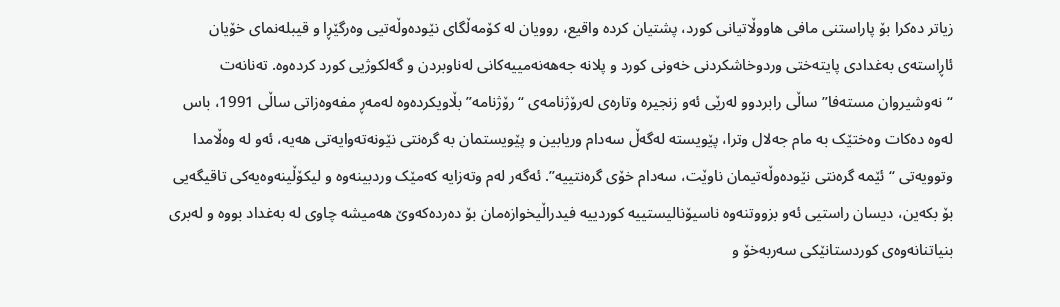زیاتر دەکرا بۆ پاراستنی مافی هاووڵاتیانی کورد، پشتیان کردە واقیع، روویان لە کۆمەڵگای نێودەوڵەتیی وەرگێڕا و قیبلەنمای خۆیان ئاڕاستەی بەغدادی پایتەختی وردوخاشکردنی خەونی کورد و پلانە جەهەنەمییەکانی لەناوبردن و گەلکوژیی کورد کردەوە. تەنانەت “نەوشیروان مستەفا” ساڵی رابردوو لەرێی ئەو زنجیرە وتارەی لەرۆژنامەی “رۆژنامە” بڵاویکردەوە لەمەڕ مفەوەزاتی ساڵی 1991، باس لەوە دەکات وەختێک بە مام جەلال وترا، پێویستە لەگەڵ سەدام وریابین و پێویستمان بە گرەنتی نێونەتەوایەتی هەیە، ئەو لە وەڵامدا وتوویەتی “ئێمە گرەنتی نێودەوڵەتیمان ناوێت، سەدام خۆی گرەنتییە”. ئەگەر لەم وتەزایە کەمێک وردبینەوە و لیکۆڵینەوەیەکی تاقیگەیی بۆ بکەین، دیسان راستیی ئەو بزووتنەوە ناسیۆنالیستییە کوردییە فیدراڵیخوازەمان بۆ دەردەکەوێ هەمیشە چاوی لە بەغداد بووە و لەبری بنیاتنانەوەی کوردستانێکی سەربەخۆ و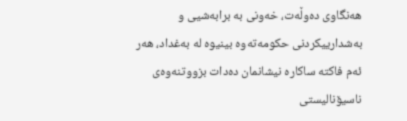هەنگاوی دەوڵەت، خەونی بە برابەشیی و بەشدارییکردنی حکومەتەوە بینیوە لە بەغداد، هەر ئەم فاکتە ساکارە نیشانمان دەدات بزووتنەوەی ناسیۆنالیستی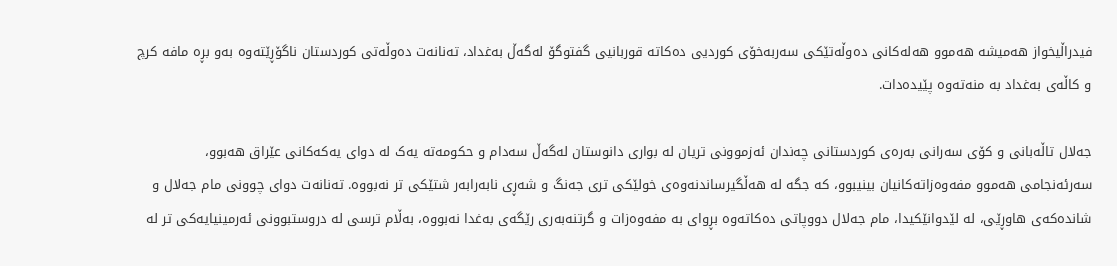فیدراڵیخواز هەمیشە هەموو هەلەکانی دەوڵەتێکی سەربەخۆی کوردیی دەکاتە قوربانیی گفتوگۆ لەگەڵ بەغداد، تەنانەت دەوڵەتی کوردستان ناگۆڕێتەوە بەو بڕە مافە کرچ و کاڵەی بەغداد بە منەتەوە پێیدەدات.

جەلال تاڵەبانی و کۆی سەرانی بەرەی کوردستانی چەندان ئەزموونی تریان لە بواری دانوستان لەگەڵ سەدام و حکومەتە یەک لە دوای یەکەکانی عێراق هەبوو، سەرئەنجامی هەموو مفەوەزاتەکانیان بینیبوو، کە جگە لە هەڵگیرساندنەوەی خولێکی تری جەنگ و شەڕی نابەرابەر شتێکی تر نەبووە. تەنانەت دوای چوونی مام جەلال و شاندەکەی هاوڕێی، لە لێدوانێکیدا، مام جەلال دووپاتی دەکاتەوە بڕوای بە مفەوەزات و گرتنەبەری رێگەی بەغدا نەبووە، بەڵام ترسی لە دروستبوونی ئەرمینیایەکی تر لە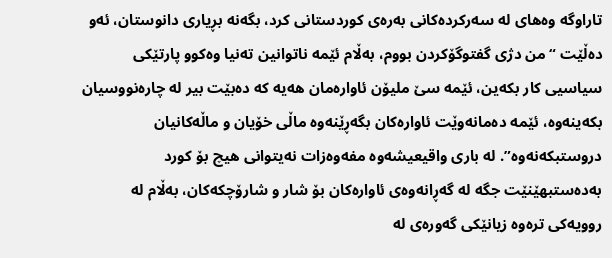تاراوگە وەهای لە سەرکردەکانی بەرەی کوردستانی کرد، بگەنە بڕیاری دانوستان، ئەو دەڵێت “من دژی گفتوگۆکردن بووم، بەڵام ئێمە ناتوانین تەنیا وەکوو پارتێکی سیاسیی کار بکەین، ئێمە سێ ملیۆن ئاوارەمان هەیە کە دەبێت بیر لە چارەنووسیان بکەینەوە، ئێمە دەمانەوێت ئاوارەکان بگەڕێنەوە ماڵی خۆیان و ماڵەکانیان دروستبکەنەوە”. لە باری واقیعیشەوە مفەوەزات نەیتوانی هیچ بۆ کورد بەدەستبهێنێت جگە لە گەڕانەوەی ئاوارەکان بۆ شار و شارۆچکەکان، بەڵام لە روویەکی ترەوە زیانێکی گەورەی لە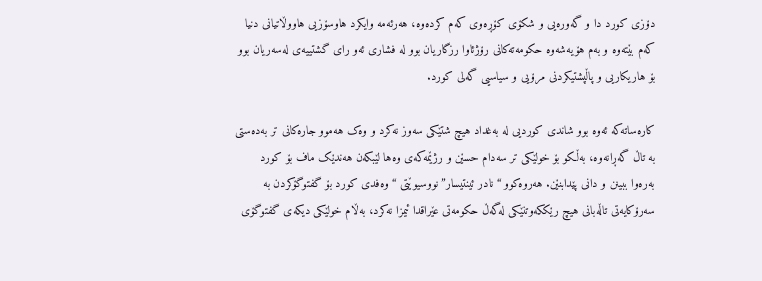دۆزی کورد دا و گەورەیی و شکۆی کۆڕەوی کەم کردەوە، هەرئەمە وایکرد هاوسۆزیی هاووڵاتیانی دنیا کەم بێتەوە و بەم هۆیەشەوە حکومەتەکانی رۆژئاوا رزگاریان بوو لە فشاری ئەو رای گشتییەی لەسەریان بوو بۆ هاریکاریی و پاڵپشتیکردنی مرۆیی و سیاسیی گەلی کورد.

کارەساتەکە ئەوە بوو شاندی کوردیی لە بەغداد هیچ شتێکی سەوز نەکرد و وەک هەموو جارەکانی تر بەدەستی بە تاڵ گەڕانەوە، بەڵکو بۆ خولێکی تر سەدام حسێن و رژێمەکەی وەها لێبکەن هەندێک ماف بۆ کورد بەرەوا ببینن و دانی پێدابنێن. هەروەکوو “نادر ئینتیسار” نووسیوێتی “وەفدی کورد بۆ گفتوگۆکردن بە سەرۆکایەتی تاڵەبانی هیچ رێککەوتنێکی لەگەڵ حکومەتی عێراقدا ئیمزا نەکرد، بەڵام خولێکی دیکەی گفتوگۆی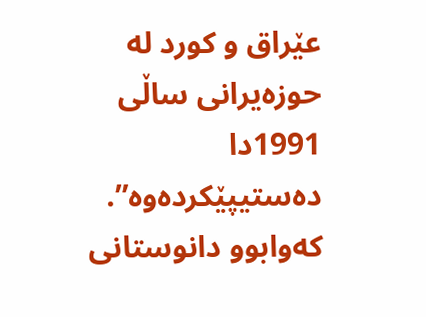عێراق و کورد لە حوزەیرانی ساڵی 1991دا دەستیپێکردەوە”. کەوابوو دانوستانی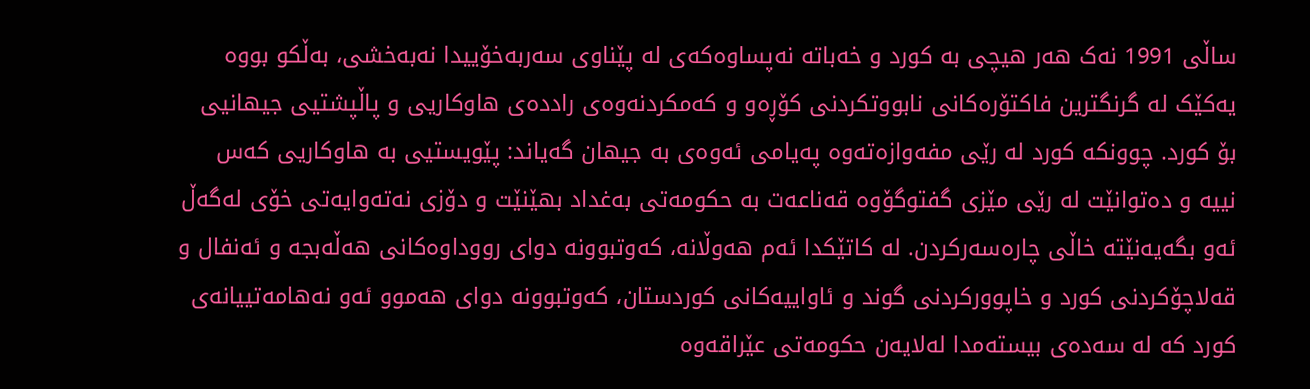ساڵی 1991 نەک هەر هیچی بە کورد و خەباتە نەپساوەکەی لە پێناوی سەربەخۆییدا نەبەخشی، بەڵکو بووە یەکێک لە گرنگترین فاکتۆرەکانی نابووتکردنی کۆڕەو و کەمکردنەوەی راددەی هاوکاریی و پاڵپشتیی جیهانیی بۆ کورد. چوونکە کورد لە رێی مفەوازەتەوە پەیامی ئەوەی بە جیهان گەیاند: پێویستیی بە هاوکاریی کەس نییە و دەتوانێت لە رێی مێزی گفتوگۆوە قەناعەت بە حکومەتی بەغداد بهێنێت و دۆزی نەتەوایەتی خۆی لەگەڵ ئەو بگەیەنێتە خاڵی چارەسەرکردن. لە کاتێکدا ئەم هەوڵانە، کەوتبوونە دوای رووداوەکانی هەڵەبجە و ئەنفال و قەلاچۆکردنی کورد و خاپوورکردنی گوند و ئاواییەکانی کوردستان، کەوتبوونە دوای هەموو ئەو نەهامەتییانەی کورد کە لە سەدەی بیستەمدا لەلایەن حکومەتی عێراقەوە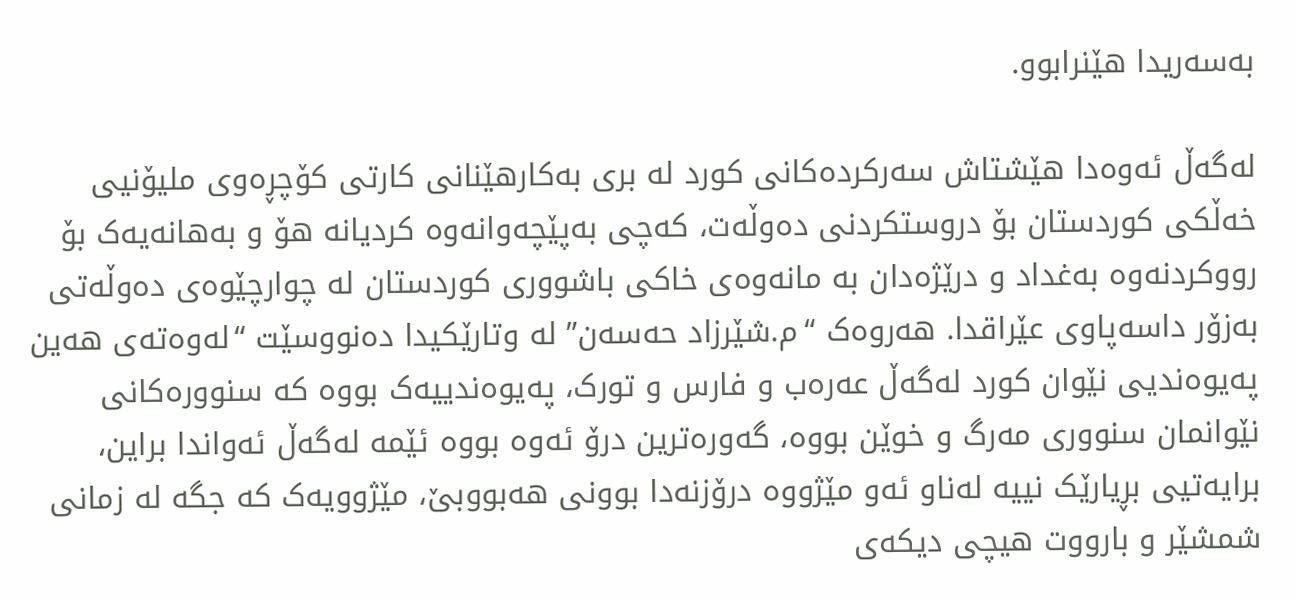بەسەریدا هێنرابوو.

لەگەڵ ئەوەدا هێشتاش سەرکردەکانی کورد لە بری بەکارهێنانی کارتی کۆچڕەوی ملیۆنیی خەڵکی کوردستان بۆ دروستکردنی دەوڵەت، کەچی بەپێچەوانەوە کردیانە هۆ و بەهانەیەک بۆ رووکردنەوە بەغداد و درێژەدان بە مانەوەی خاکی باشووری کوردستان لە چوارچێوەی دەوڵەتی بەزۆر داسەپاوی عێراقدا. هەروەک “م.شێرزاد حەسەن” لە وتارێکیدا دەنووسێت “لەوەتەی هەین پەیوەندیی نێوان کورد لەگەڵ عەرەب و فارس و تورک، پەیوەندییەک بووە کە سنوورەکانی نێوانمان سنووری مەرگ و خوێن بووە، گەورەترین درۆ ئەوە بووە ئێمە لەگەڵ ئەواندا براین، برایەتیی بڕیارێک نییە لەناو ئەو مێژووە درۆزنەدا بوونی هەبووبێ، مێژوویەک کە جگە لە زمانی شمشێر و بارووت هیچی دیکەی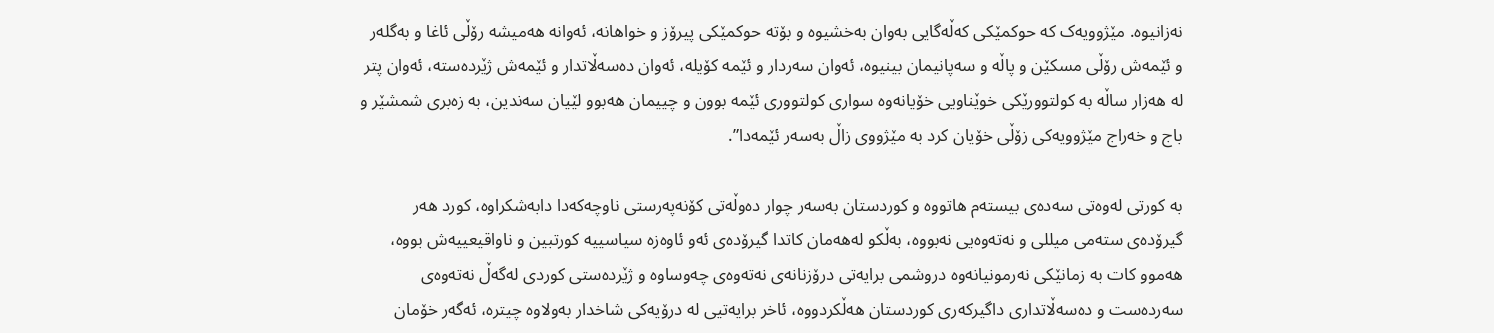نەزانیوە. مێژوویەک کە حوکمێکی کەڵەگایی بەوان بەخشیوە و بۆتە حوکمێکی پیرۆز و خواهانە، ئەوانە هەمیشە رۆڵی ئاغا و بەگلەر و ئێمەش رۆڵی مسکێن و پاڵە و سەپانیمان بینیوە، ئەوان سەردار و ئێمە کۆیلە، ئەوان دەسەڵاتدار و ئێمەش ژێردەستە، ئەوان پتر لە هەزار ساڵە بە کولتوورێکی خوێناویی خۆیانەوە سواری کولتووری ئێمە بوون و چییمان هەبوو لێیان سەندین، بە زەبری شمشێر و باج و خەراج مێژوویەکی زۆڵی خۆیان کرد بە مێژووی زاڵ بەسەر ئێمەدا”.

بە کورتی لەوەتی سەدەی بیستەم هاتووە و کوردستان بەسەر چوار دەوڵەتی کۆنەپەرستی ناوچەکەدا دابەشکراوە، کورد هەر گیرۆدەی ستەمی میللی و نەتەوەیی نەبووە، بەڵکو لەهەمان کاتدا گیرۆدەی ئەو ئاوەزە سیاسییە کورتبین و ناواقیعییەش بووە، هەموو کات بە زمانێکی نەرمونیانەوە دروشمی برایەتی درۆزنانەی نەتەوەی چەوساوە و ژێردەستی کوردی لەگەڵ نەتەوەی سەردەست و دەسەڵاتداری داگیرکەری کوردستان هەڵکردووە، ئاخر برایەتیی لە درۆیەکی شاخدار بەولاوە چیترە، ئەگەر خۆمان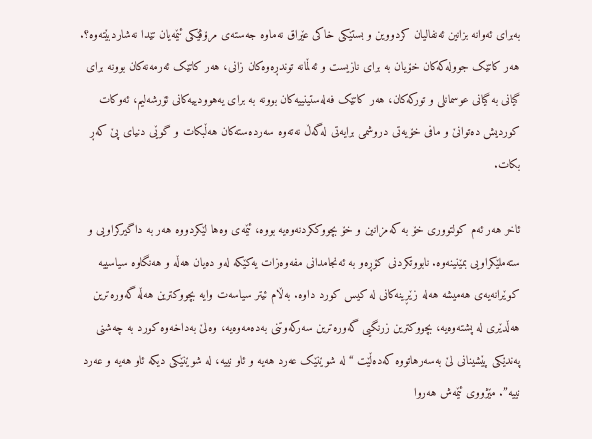بەبرای ئەوانە بزانین ئەنفالیان کردووین و بستێکی خاکی عێراق نەماوە جەستەی مرۆڤێکی ئێمەیان تێدا نەشاردبێتەوە؟. هەر کاتێک جوولەکەکان خۆیان بە برای نازیست و ئەڵمانە توندڕەوەکان زانی، هەر کاتێک ئەرمەنەکان بوونە برای گیانی بە گیانی عوسمانلی و تورکەکان، هەر کاتێک فەلەستینییەکان بوونە بە برای یەهوودییەکانی ئۆرشەلیم، ئەوکات کوردیش دەتوانێ و مافی خۆیەتی دروشمی برایەتی لەگەڵ نەتەوە سەردەستەکان هەڵبکات و گوێی دنیای پێ کەڕ بکات.

ئاخر هەر ئەم کولتووری خۆ بە کەمزانین و خۆ بچووککردنەوەیە بووە، ئێمەی وەها لێکردووە هەر بە داگیرکراویی و ستەملێکراویی بمێنینەوە. نابووتکردنی کۆڕەو بە ئەنجامدانی مفەوەزات یەکێکە لەو دەیان هەڵە و هەنگاوە سیاسییە کوێرانەیەی هەمیشە هەلە زێڕینەکانی لە کیس کورد داوە. بەڵام ئیتر سیاسەت وایە بچووکترین هەڵە گەورەترین هەڵدێری لە پشتەوەیە، بچووکترین زرنگیی گەورەترین سەرکەوتنی بەدەمەوەیە، وەلێ بەداخەوە کورد بە چەشنی پەندێکی پێشینانی لێ بەسەرهاتووە کەدەڵێت “لە شوێنێک عەرد هەیە و ئاو نییە، لە شوێنێکی دیکە ئاو هەیە و عەرد نییە”. مێژووی ئێمەش هەروا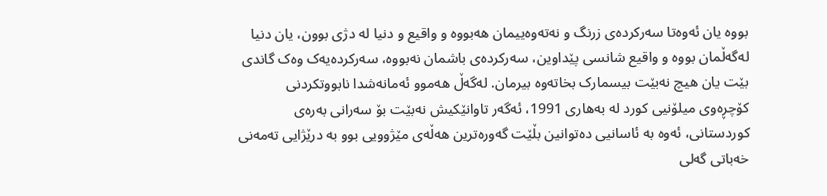بووە یان ئەوەتا سەرکردەی زرنگ و نەتەوەییمان هەبووە و واقیع و دنیا لە دژی بوون، یان دنیا لەگەڵمان بووە و واقیع شانسی پێداوین، سەرکردەی باشمان نەبووە، سەرکردەیەک وەک گاندی بێت یان هیچ نەبێت بیسمارک بخاتەوە بیرمان. لەگەڵ هەموو ئەمانەشدا نابووتکردنی کۆچڕەوی میلۆنیی کورد لە بەهاری 1991، ئەگەر تاوانێکیش نەبێت بۆ سەرانی بەرەی کوردستانی، ئەوە بە ئاسانیی دەتوانین بڵێت گەورەترین هەڵەی مێژوویی بوو بە درێژایی تەمەنی خەباتی گەلی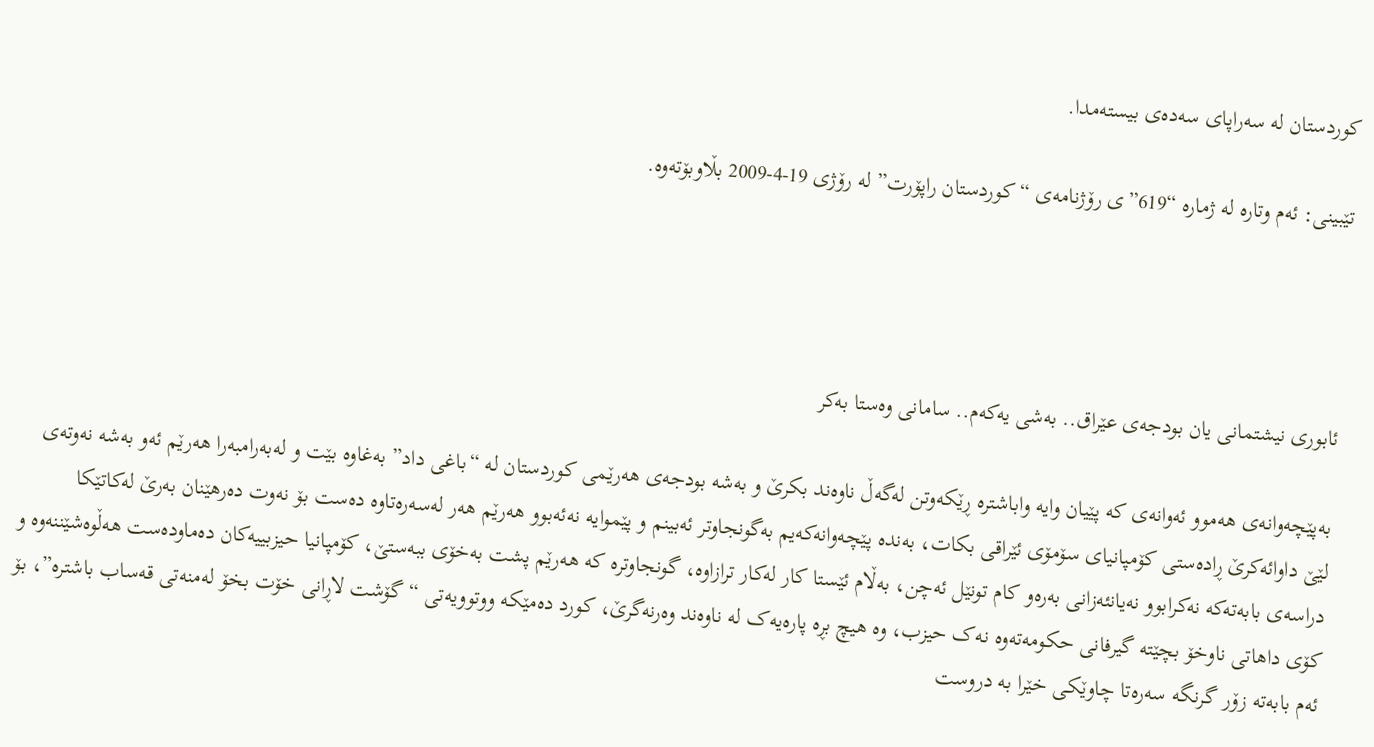کوردستان لە سەراپای سەدەی بیستەمدا.

تێبینی: ئەم وتارە لە ژمارە “619”ی رۆژنامەی “کوردستان راپۆرت” لە رۆژی 19-4-2009 بڵاوبۆتەوە.




ئابوری نیشتمانی یان بودجەی عێراق.. بەشی یەکەم.. سامانی وەستا بەکر

بەپێچەوانەی هەموو ئەوانەی کە پێیان وایە واباشترە ڕێکەوتن لەگەڵ ناوەند بکرێ و بەشە بودجەی هەرێمی کوردستان لە “باغی داد” بەغاوە بێت و لەبەرامبەرا هەرێم ئەو بەشە نەوتەی لێێ داوائەکرێ ڕادەستی کۆمپانیای سۆمۆی ئێراقی بکات، بەندە پێچەوانەکەیم بەگونجاوتر ئەبینم و پێموایە نەئەبوو هەرێم هەر لەسەرەتاوە دەست بۆ نەوت دەرهێنان بەرێ لەکاتێکا دراسەی بابەتەکە نەکرابوو نەیانئەزانی بەرەو کام تونێل ئەچن، بەڵام ئێستا کار لەکار ترازاوە، گونجاوترە کە هەرێم پشت بەخۆی ببەستێ، کۆمپانیا حیزبییەکان دەماودەست هەڵوەشێننەوە و کۆی داهاتی ناوخۆ بچێتە گیرفانی حکومەتەوە نەک حیزب، وە هیچ بڕە پارەیەک لە ناوەند وەرنەگرێ، کورد دەمێکە ووتوویەتی “گۆشت لاڕانی خۆت بخۆ لەمنەتی قەساب باشترە”، بۆ ئەم بابەتە زۆر گرنگە سەرەتا چاوێکی خێرا بە دروست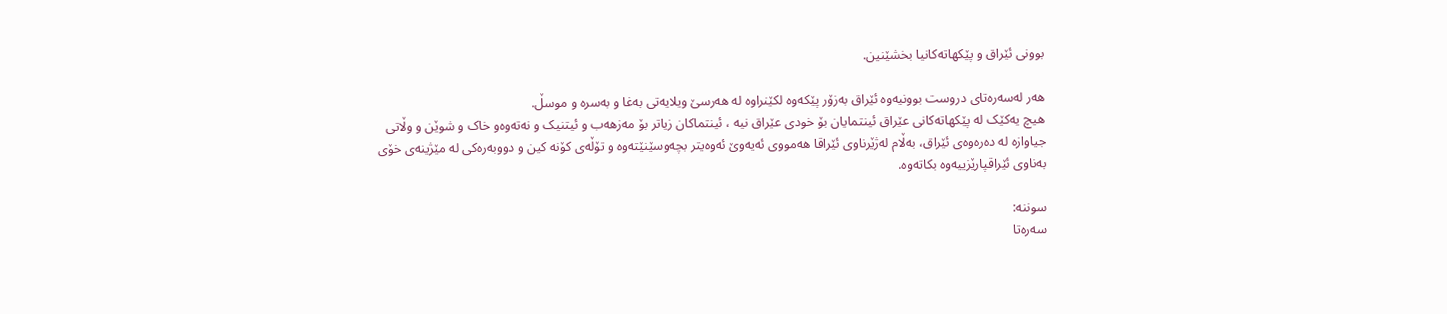بوونی ئێراق و پێکهاتەکانیا بخشێنین.

ھەر لەسەرەتای دروست بوونیەوە ئێراق بەزۆر پێکەوە لکێنراوە لە ھەرسێ ویلایەتی بەغا و بەسرە و موسڵ.
ھیچ یەکێک لە پێکھاتەکانی عێراق ئینتمایان بۆ خودی عێراق نیە ، ئینتماکان زیاتر بۆ مەزھەب و ئیتنیک و نەتەوەو خاک و شوێن و وڵاتی جیاوازە لە دەرەوەی ئێراق، بەڵام لەژێرناوی ئێراقا ھەمووی ئەیەوێ ئەوەیتر بچەوسێنێتەوە و تۆڵەی کۆنە کین و دووبەرەکی لە مێژینەی خۆی بەناوی ئێراقپارێزییەوە بکاتەوە.

سوننە:
سەرەتا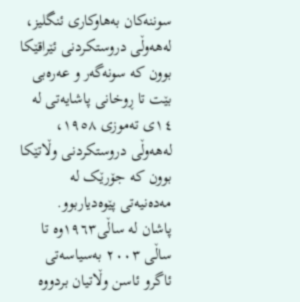سوننەکان بەھاوکاری ئنگلیز، لەھەوڵی دروستکردنی ئێراقێکا بوون کە سونەگەر و عەرەبی بێت تا ڕوخانی پاشایەتی لە ١٤ی تەموزی ١٩٥٨، لەھەوڵی دروستکردنی وڵاتێکا بوون کە جۆرێک لە مەدەنیەتی پێوەدیاربوو.
پاشان لە ساڵی١٩٦٣وە تا ساڵی ٢٠٠٣ بەسیاسەتی ئاگرو ئاسن وڵاتیان بردووە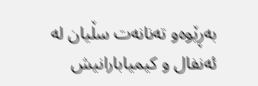بەڕێوەو تەنانەت سڵیان لە ئەنفال و کیمیابارانیش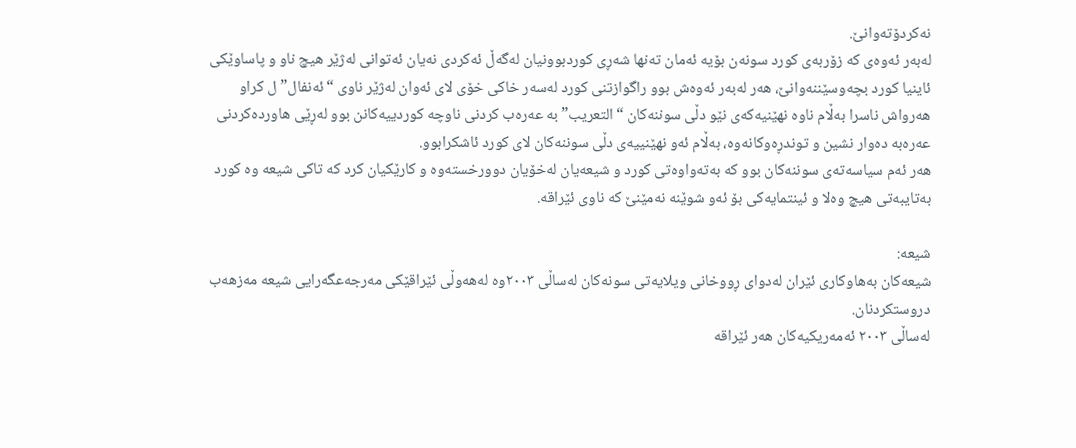نەکردۆتەوانێ.
لەبەر ئەوەی کە زۆربەی کورد سونەن بۆیە ئەمان تەنها شەڕی کوردبوونیان لەگەڵ ئەکردی نەیان ئەتوانی لەژێر هیچ ناو و پاساوێکی ئاینیا کورد بچەوسێننەوانێ، هەر لەبەر ئەوەش بوو راگوازتنی کورد لەسەر خاکی خۆی لای ئەوان لەژێر ناوی “ئەنفال”ل کراو هەرواش ناسرا بەڵام ناوە نهێنیەکەی نێو دڵی سوننەکان “التعریب” بە عەرەب کردنی ناوچە کوردییەکانن بوو لەڕێی هاوردەکردنی عەرەبە دەوار نشین و توندڕەوکانەوە، بەڵام ئەو نهێنییەی دڵی سوننەکان لای کورد ئاشکرابوو.
ھەر ئەم سیاسەتەی سوننەکان بوو کە بەتەواوەتی کورد و شیعەیان لەخۆیان دوورخستەوە و کارێکیان کرد کە تاکی شیعە وە کورد بەتایبەتی ھیچ وەلا و ئینتمایەکی بۆ ئەو شوێنە نەمێنێ کە ناوی ئێراقە.

شیعە:
شیعەکان بەھاوکاری ئێران لەدوای ڕووخانی ویلایەتی سونەکان لەساڵی ٢٠٠٣وە لەھەوڵی ئێراقێکی مەرجەعگەرایی شیعە مەزھەب دروستکردنان.
لەساڵی ٢٠٠٣ ئەمەریکیەکان ھەر ئێراقە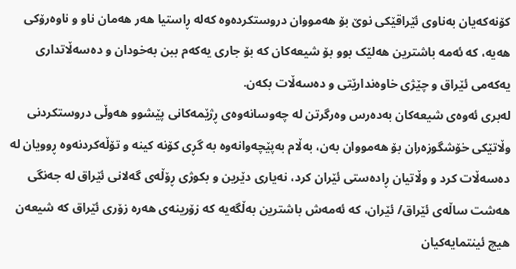کۆنەکەیان بەناوی ئێراقێکی نوێ بۆ ھەمووان دروستکردەوە کەلە ڕاستیا ھەر ھەمان ناو و ناوەرۆکی ھەیە، کە ئەمە باشترین هەلێک بوو بۆ شیعەکان کە بۆ جاری یەکەم ببن بەخودان و دەسەڵاتداری یەکەمی ئێراق و چێژی خاوەندارێتی و دەسەڵات بکەن.
لەبری ئەوەی شیعەکان بەدەرس وەرگرتن لە چەوسانەوەی ڕژێمەکانی پێشوو هەوڵی دروستکردنی وڵاتێکی خۆشگوزەران بۆ هەمووان بەن، بەڵام بەپێچەوانەوە بە گڕی کۆنە کینە و تۆڵەکردنەوە ڕوویان لە دەسەڵات کرد و وڵاتیان ڕادەستی ئێران کرد، نەیاری دێرین و بکوژی ڕۆڵەی گەلانی ئێراق لە جەنگی هەشت ساڵەی ئێراق/ ئێران، کە ئەمەش باشترین بەڵگەیە کە زۆرینەی هەرە زۆری ئێراق کە شیعەن هیچ ئینتمایەکیان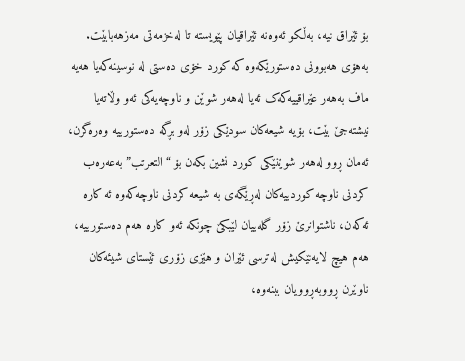بۆ ئێراق نیە، بەڵکو ئەوەنە ئێراقیان پێویستە تا لەخزمەتی مەزهەبابێت.
بەهۆی هەبوونی دەستورێکەوە کە کورد خۆی دەستی لە نوسینەکەیا هەیە ماف بەهەر عێراقییەکەک ئەیا لەهەر شوێن و ناوچەیەکی ئەو وڵاتەیا نیشتەجێ بێت، بۆیە شیعەکان سودێکی زۆر لەو بڕگە دەستورییە وەرەگرن، ئەمان ڕوو لەهەر شوێنێکی کورد نشین بکەن بۆ “التعرتب” بەعەرەب کردنی ناوچە کوردییەکان لەڕێگەی بە شیعە کردنی ناوچەکەوە ئە کارە ئەکەن، ناشتوانرێ زۆر گلەییان لێبکێ چونکە ئەو کارە هەم دەستورییە، هەم هیچ لایەنێکیش لەترسی ئێران و هێزی زۆری ئێستای شیئەکان ناوێرن ڕووبەڕوویان ببنەوە،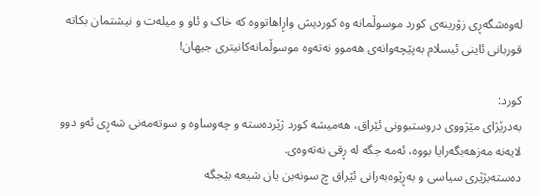لەوەشگەڕی زۆرینەی کورد موسوڵمانە وە کوردیش واڕاهاتووە کە خاک و ئاو و میلەت و نیشتمان بکاتە قوربانی ئاینی ئیسلام بەپێچەوانەی هەموو نەتەوە موسوڵمانەکانیتری جیهان!

کورد:
بەدرێژای مێژووی دروستبوونی ئێراق، ھەمیشە کورد ژێردەستە و چەوساوە و سوتەمەنی شەڕی ئەو دوو لایەنە مەزھەبگەرایا بووە، ئەمە جگە لە ڕقی نەتەوەی.
دەستەبژێری سیاسی و بەڕێوەبەرانی ئێراق چ سونەبن یان شیعە بێجگە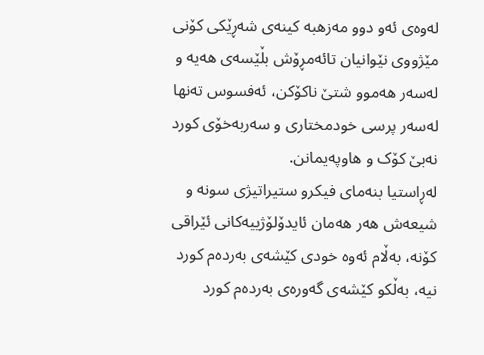لەوەی ئەو دوو مەزھبە کینەی شەڕێکی کۆنی مێژووی نێوانیان تائەمڕۆش بڵێسەی ھەیە و لەسەر ھەموو شتێ ناکۆکن، ئەفسوس تەنھا لەسەر پرسی خودمختاری و سەربەخۆی کورد نەبێ کۆک و هاوپەیمانن.
لەڕاستیا بنەمای فیکرو ستیراتیژی سونە و شیعەش ھەر ھەمان ئایدۆلۆژییەکانی ئێراقی کۆنە، بەڵام ئەوە خودی کێشەی بەردەم کورد نیە، بەڵکو کێشەی گەورەی بەردەم کورد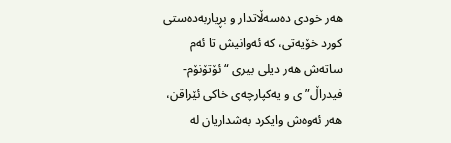ھەر خودی دەسەڵاتدار و بڕیاربەدەستی کورد خۆیەتی، کە ئەوانیش تا ئەم ساتەش ھەر دیلی بیری “ئۆتۆنۆم-فیدراڵ”ی و یەکپارچەی خاکی ئێراقن، ھەر ئەوەش وایکرد بەشداریان لە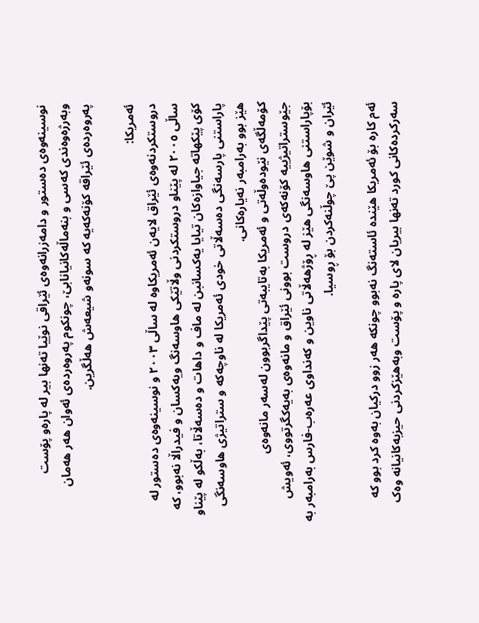نوسینەوەی دەستور و دامەزرانەوەی ئێراقی نوێیا تەنھا بیر لە پارەو پۆست وبەرژەوەندی کەسی و بنەماڵەکانیانابێ، چونکوم پەروەردەی ئەوان ھەر ھەمان پەروەردەی ئێراقە کۆنەکەیە کە سونەو شیعەش ھەڵگرین.

ئەمریکا:
دروستکردنەوەی ئێراق لایەن ئەمریکاوە لە ساڵی ٢٠٠٣ و نوسینەوەی دەستور لە ساڵی ٢٠٠٥ لە پێناو دروستکردنی وڵاتێکی ھاوسەنگ ویەکسان و فیدراڵا نەبوو، کە کۆی پێکھاتە جیاوازەکان تیایا یەکسانبن لە ماف و داھات و دەسەڵاتا، بەڵکو لە پێناو پاراستنی پارسەنگی دەسەڵاتی خودی ئەمریکا لە ناوچەکە و ستراتیژی ھاوسەنگی ھێز بوو بەرامبەر نەیارەکانی.
کۆمەڵگەی نێودەوڵەتی و ئەمریکا بەتایبەتی پێداگربوون لەسەر مانەوەی جێوستراتیژییە کۆنەکەی دروست بوونی ئێراق و مانەوەی بەیەکگرتووی، ئەویش بۆپاراستنی ھاوسەنگی ھێز لە ڕۆژھەڵاتی ناوین و کەنداوی عەرەب-فارس بەرامبەر بە ئێران و شوێن پێ چوڵنەکردن بۆ ڕوسیا.

ئەم کارە بۆ ئەمریکا ھێندە ئاستەنگ نەبوو چونکە ھەر زوو درکیان بەوە کرد بوو کە سەرکردەکانی کورد تەنھا بیریان لای پارە و پۆست وبەھێزکردنی حیزبەکانیانە وەک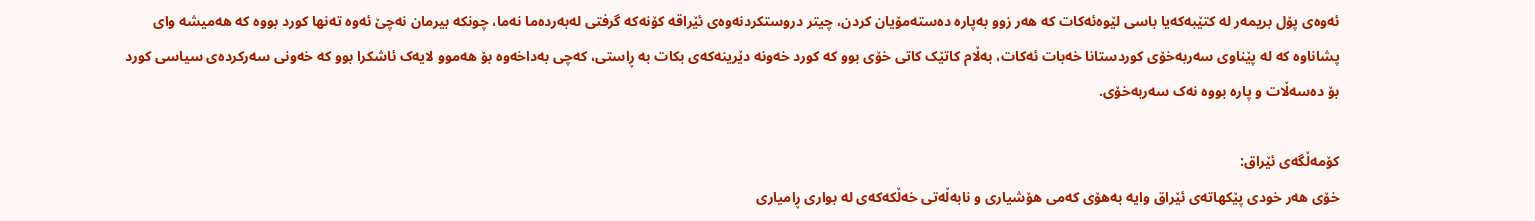ئەوەی پۆل بریمەر لە کتێبەکەیا باسی لێوەئەکات کە ھەر زوو بەپارە دەستەمۆیان کردن، چیتر دروستکردنەوەی ئێراقە کۆنەکە گرفتی لەبەردەما نەما، چونکە بیرمان نەچێ ئەوە تەنھا کورد بووە کە ھەمیشە وای پشاناوە کە لە پێناوی سەربەخۆی کوردستانا خەبات ئەکات، بەڵام کاتێک کاتی خۆی بوو کە کورد خەونە دێرینەکەی بکات بە ڕاستی، کەچی بەداخەوە بۆ ھەموو لایەک ئاشکرا بوو کە خەونی سەرکردەی سیاسی کورد بۆ دەسەڵات و پارە بووە نەک سەربەخۆی.

کۆمەڵگەی ئێراق:
خۆی ھەر خودی پێکھاتەی ئێراق وایە بەھۆی کەمی ھۆشیاری و نابەڵەتی خەڵکەکەی لە بواری ڕامیاری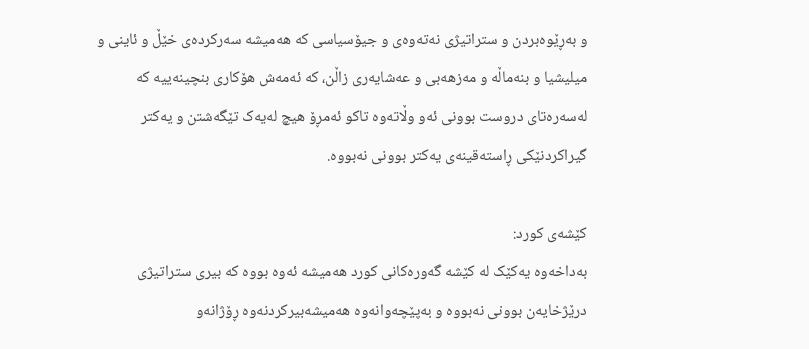و بەڕێوەبردن و ستراتیژی نەتەوەی و جیۆسیاسی کە ھەمیشە سەرکردەی خێڵ و ئاینی و میلیشیا و بنەماڵە و مەزھەبی و عەشایەری زاڵن، كە ئەمەش ھۆکاری بنچینەییە کە لەسەرەتای دروست بوونی ئەو وڵاتەوە تاکو ئەمڕۆ ھیچ لەیەک تێگەشتن و یەکتر گیراکردنێکی ڕاستەقینەی یەکتر بوونی نەبووە.

کێشەی کورد:
بەداخەوە یەکێک لە کێشە گەورەکانی کورد ھەمیشە ئەوە بووە کە بیری ستراتیژی درێژخایەن بوونی نەبووە و بەپێچەوانەوە ھەمیشەبیرکردنەوە ڕۆژانەو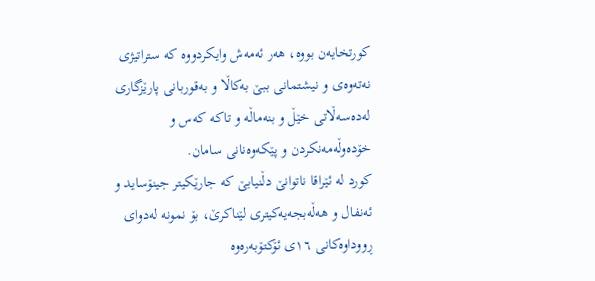کورتخایەن بووە، ھەر ئەمەش وایکردووە کە ستراتیژی نەتەوەی و نیشتمانی ببێ بەکاڵا و بەقوربانی پارێزگاری لەدەسەڵاتی خێڵ و بنەماڵە و تاکە کەس و خۆدەوڵەمەنکردن و پێکەوەنانی سامان.
کورد لە ئێراقا ناتوانێ دڵنیابێ کە جارێکیتر جینۆساید و ئەنفال و ھەڵەبجەیەکیتری لێناکرێ، بۆ نمونە لەدوای ڕووداوەکانی ١٦ی ئۆکتۆبەرەوە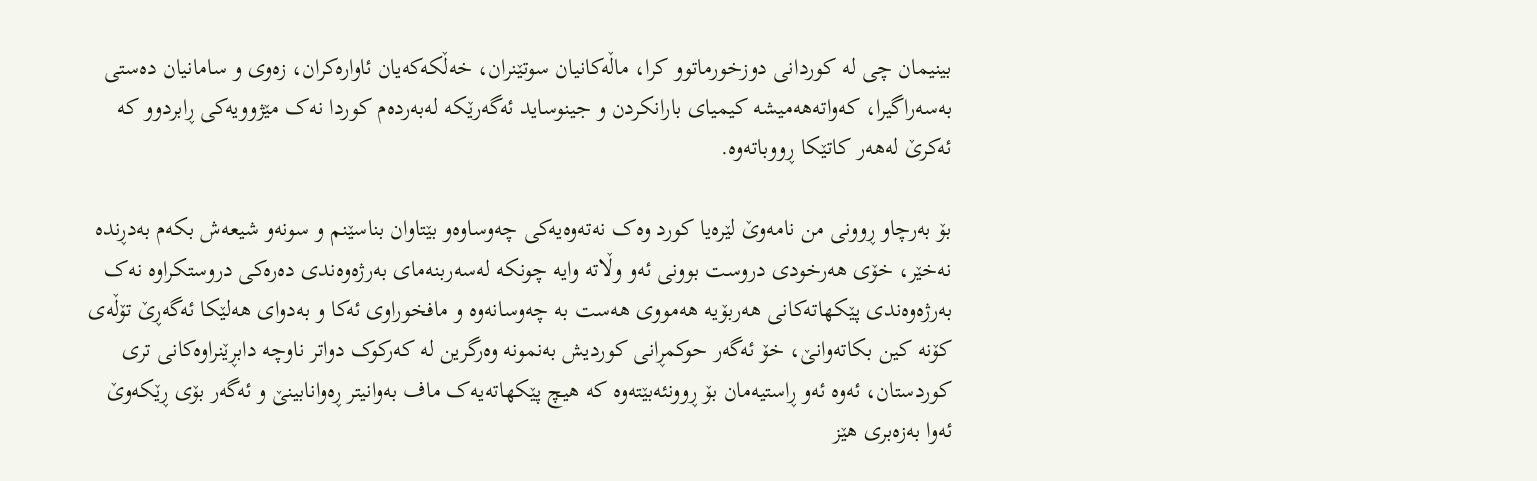بینیمان چی لە کوردانی دوزخورماتوو کرا، ماڵەکانیان سوتێنران، خەڵکەکەیان ئاوارەکران، زەوی و سامانیان دەستی بەسەراگیرا، کەواتەھەمیشە کیمیای بارانکردن و جینوساید ئەگەرێکە لەبەردەم کوردا نەک مێژوویەکی ڕابردوو کە ئەکرێ لەھەر کاتێکا ڕووباتەوە.

بۆ بەرچاو ڕوونی من نامەوێ لێرەیا کورد وەک نەتەوەیەکی چەوساوەو بێتاوان بناسێنم و سونەو شیعەش بکەم بەدڕندە نەخێر، خۆی ھەرخودی دروست بوونی ئەو وڵاتە وایە چونکە لەسەربنەمای بەرژەوەندی دەرەکی دروستکراوە نەک بەرژەوەندی پێکھاتەکانی ھەربۆیە ھەمووی ھەست بە چەوسانەوە و مافخوراوی ئەکا و بەدوای ھەلێکا ئەگەڕێ تۆڵەی کۆنە کین بکاتەوانێ، خۆ ئەگەر حوکمڕانی کوردیش بەنمونە وەرگرین لە کەرکوک دواتر ناوچە دابڕێنراوەکانی تری کوردستان، ئەوە ئەو ڕاستیەمان بۆ ڕوونئەبێتەوە کە ھیچ پێکھاتەیەک ماف بەوانیتر ڕەوانابینێ و ئەگەر بۆی ڕێکەوێ ئەوا بەزەبری ھێز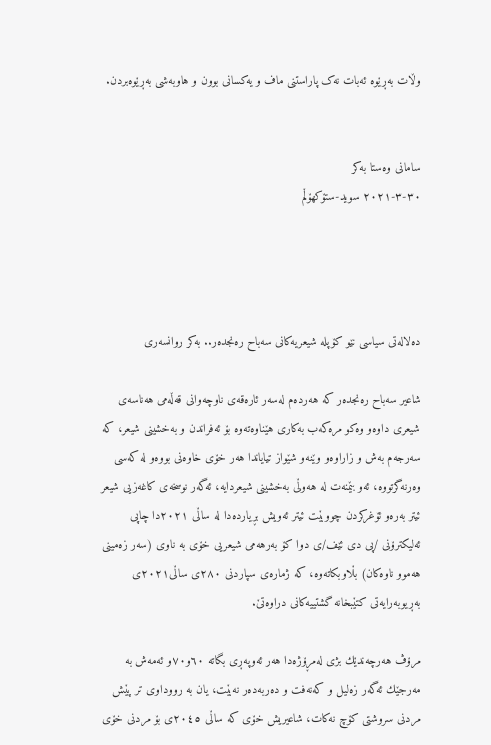وڵات بەڕێوە ئەبات نەک پاراستنی ماف و یەکسانی بوون و هاوبەشی بەڕێوەبردن.


سامانی وەستا بەکر
٣٠-٣-٢٠٢١ سوید-ستۆکهۆڵم




دەلالەتی سیاسی نێو کۆپلە شیعریەکانی سەباح رەنجدەر.. بەکر روانسەری

شاعیر سەباح رەنجدەر کە هەردەم لەسەر ئارەقەی ناوچەوانی قەڵەمی هەناسەی شیعری داوەو وەکو مرەکەب بەکاری هێناوەتەوە بۆ ئەفراندن و بەخشینی شیعر، کە سەرجەم بەش و زاراوەو وێنەو شێواز تیایاندا هەر خۆی خاوەنی بووەو لە کەسی وەرنەگرتووە، ئەو بێمنەت لە هەوڵی بەخشینی شیعردایە، ئەگەر نوسخەی کاغەزیی شیعر ئیتر بەرەو ئۆغرکردن چووبێت ئیتر ئەویش بڕیاردەدا لە ساڵی ٢٠٢١دا چاپی ئەلیکترۆنی /پی دی ئێف/ی دوا کۆ بەرهەمی شیعریی خۆی بە ناوی (سەر زەمینی هەموو ناوەکان) بڵاوبکاتەوە، کە ژمارەی سپاردنی ٢٨٠ی ساڵی٢٠٢١ی بەڕیوبەرایەتی کتێبخانە گشتییەکانی دراوەتێ.

مرۆڤ هەرچەندێك بژی لەمڕۆژەدا هەر ئەوپەڕی بگاتە ٦٠و٧٠و ئەمەش بە مەرجێك ئەگەر زەلیل و کەنەفت و دەربەدەر نەبێت، یان بە رووداوی تر پێش مردنی سروشتی کۆچ نەکات، شاعیریش خۆی کە ساڵی ٢٠٤٥ی بۆ مردنی خۆی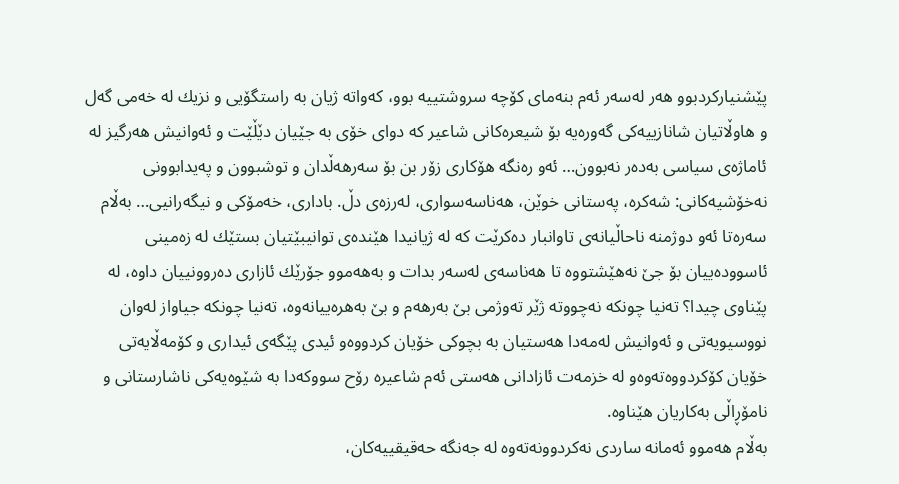پێشنیارکردبوو هەر لەسەر ئەم بنەمای کۆچە سروشتییە بوو، کەواتە ژیان بە راستگۆیی و نزیك لە خەمی گەل و هاوڵاتیان شانازییەکی گەورەیە بۆ شیعرەکانی شاعیر کە دوای خۆی بە جێیان دێڵێت و ئەوانیش هەرگیز لە ئاماژەی سیاسی بەدەر نەبوون… ئەو رەنگە هۆکاری زۆر بن بۆ سەرهەڵدان و توشبوون و پەیدابوونی نەخۆشیەکانی: شەکرە، پەستانی خوێن، هەناسەسواری، لەرزەی دڵ. باداری، خەمۆکی و نیگەرانیی… بەڵام سەرەتا ئەو دوژمنە ناحاڵیانەی تاوانبار دەکرێت کە لە ژیانیدا هێندەی توانیبێتیان بستێك لە زەمینی ئاسوودەییان بۆ جێ نەهێشتووە تا هەناسەی لەسەر بدات و بەهەموو جۆرێك ئازاری دەروونییان داوە، لە پێناوی چیدا؟ تەنیا چونکە نەچووتە ژێر تەوژمی بێ بەرهەم و بێ بەهرەییانەوە، تەنیا چونکە جیاواز لەوان نووسیویەتی و ئەوانیش لەمەدا هەستیان بە بچوکی خۆیان کردووەو ئیدی پێگەی ئیداری و کۆمەڵایەتی خۆیان کۆکردووەتەوەو لە خزمەت ئازادانی هەستی ئەم شاعیرە رۆح سووکەدا بە شێوەیەکی ناشارستانی و نامۆڕاڵی بەکاریان هێناوە.
بەڵام هەموو ئەمانە ساردی نەکردوونەتەوە لە جەنگە حەقیقییەکان،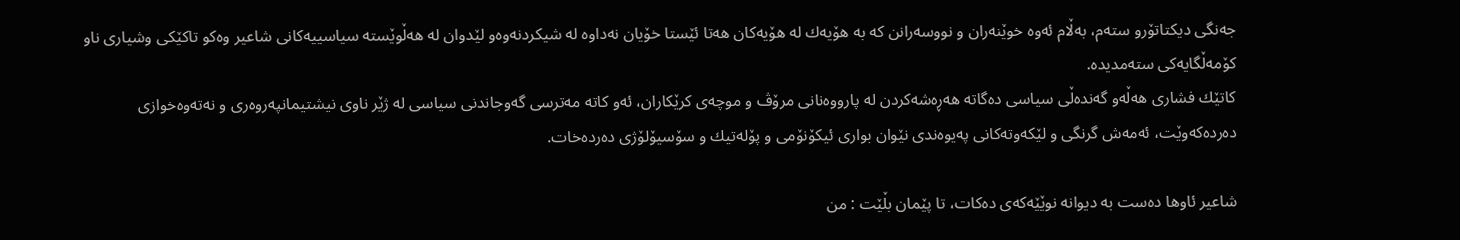جەنگی دیکتاتۆرو ستەم، بەڵام ئەوە خوێنەران و نووسەرانن کە بە هۆیەك لە هۆیەکان هەتا ئێستا خۆیان نەداوە لە شیکردنەوەو لێدوان لە هەڵوێستە سیاسییەکانی شاعیر وەکو تاکێکی وشیاری ناو کۆمەڵگایەکی ستەمدیدە.
کاتێك فشاری هەڵەو گەندەڵی سیاسی دەگاتە هەڕەشەکردن لە پارووەنانی مرۆڤ و موچەی کرێکاران، ئەو کاتە مەترسی گەوجاندنی سیاسی لە ژێر ناوی نیشتیمانپەروەری و نەتەوەخوازی دەردەکەوێت، ئەمەش گرنگی و لێکەوتەکانی پەیوەندی نێوان بواری ئیکۆنۆمی و پۆلەتیك و سۆسیۆلۆژی دەردەخات.

شاعیر ئاوها دەست بە دیوانە نوێێەکەی دەکات، تا پێمان بڵێت : من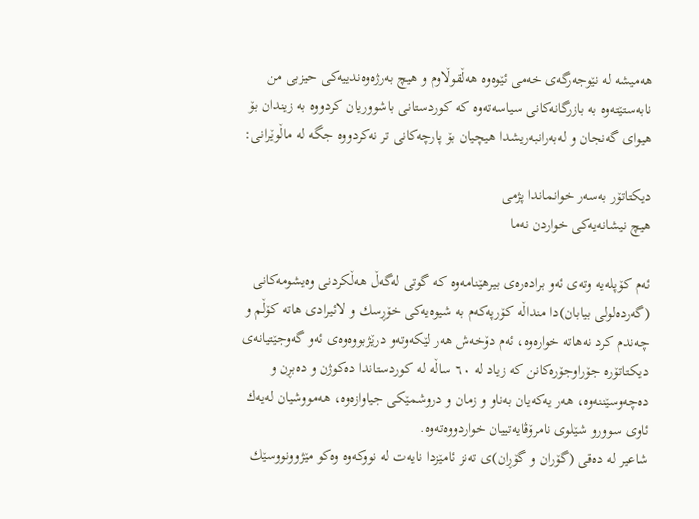هەمیشە لە نێوجەرگەی خەمی ئێوەوە هەڵقوڵاوم و هیچ بەرژەوەندییەکی حیزبی من نابەستێتەوە بە بازرگانەکانی سیاسەتەوە کە کوردستانی باشووریان کردووە بە زیندان بۆ هیوای گەنجان و لەبەرانبەریشدا هیچیان بۆ پارچەکانی تر نەکردووە جگە لە ماڵوێرانی:

دیکتاتۆر بەسەر خوانماندا پژمی
هیچ نیشانەیەکی خواردن نەما

ئەم کۆپلەیە وتەی ئەو برادەرەی بیرهێنامەوە کە گوتی لەگەڵ هەڵکردنی وەیشومەکانی (گەردەلولی بیابان)دا منداڵە کۆرپەکەم بە شیوەیەکی خۆڕسك و لائیرادی هاتە کۆڵم و چەندم کرد نەهاتە خوارەوە، ئەم دۆخەش هەر لێکەوتەو درێژبووەوەی ئەو گەوجێتیانەی دیکتاتۆرە جۆراوجۆرەکانن کە زیاد لە ٦٠ ساڵە لە کوردستاندا دەکوژن و دەبڕن و دەچەوسێننەوە، هەر یەكەیان بەناو و زمان و دروشمێکی جیاوازەوە، هەمووشیان لەیەك ئاوی سوورو شێلوی نامرۆڤایەتییان خواردووەتەوە.
شاعیر لە دەقی (گۆران و گۆڕان)ی تەنز ئامێزدا نایەت لە نووکەوە وەکو مێژوونووسێك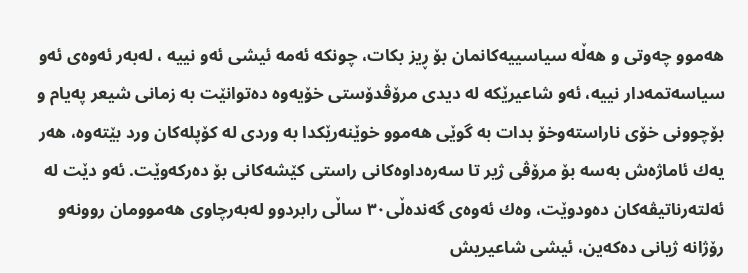هەموو چەوتی و هەڵە سیاسییەکانمان بۆ ڕیز بکات، چونکە ئەمە ئیشی ئەو نییە ، لەبەر ئەوەی ئەو سیاسەتمەدار نییە، ئەو شاعیرێکە لە دیدی مرۆڤدۆستی خۆیەوە دەتوانێت بە زمانی شیعر پەیام و بۆچوونی خۆی ناراستەوخۆ بدات بە گوێی هەموو خوێنەرێکدا بە وردی لە کۆپلەکان ورد بێتەوە، هەر یەك ئاماژەش بەسە بۆ مرۆڤی ژیر تا سەرەداوەکانی راستی کێشەکانی بۆ دەرکەوێت. ئەو دێت لە ئەلتەرناتیڤەکان دەودوێت، وەك ئەوەی گەندەڵی٣٠ ساڵی رابردوو لەبەرچاوی هەموومان روونەو رۆژانە ژیانی دەکەین، ئیشی شاعیریش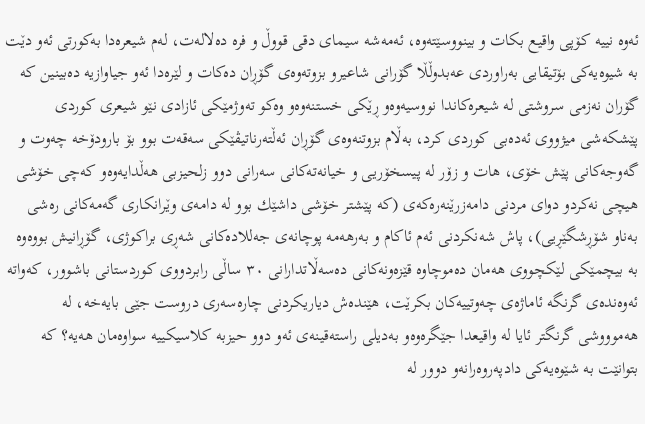ئەوە نییە کۆپی واقیع بکات و بینووسێتەوە، ئەمەشە سیمای دقی قووڵ و فرە دەلالەت، لەم شیعرەدا بەکورتی ئەو دێت بە شیوەیەکی بۆتیقایی بەراوردی عەبدوڵڵا گۆرانی شاعیرو بزوتەوەی گۆڕان دەکات و لێرەدا ئەو جیاوازیە دەبینین کە گۆران نەزمی سروشتی لە شیعرەکاندا نووسیەوەو ڕێکی خستنەوەو وەکو تەوژمێکی ئازادی نێو شیعری کوردی پێشکەشی میژووی ئەدەبی کوردی کرد، بەڵام بزوتنەوەی گۆڕان ئەڵتەرناتیڤێکی سەقەت بوو بۆ بارودۆخە چەوت و گەوجەکانی پێش خۆی، هات و زۆر لە پیسخۆریی و خیانەتەکانی سەرانی دوو زلحیزبی هەڵدایەوەو کەچی خۆشی هیچی نەکردو دوای مردنی دامەزرێنەرەکەی (کە پێشتر خۆشی داشێك بوو لە دامەی وێرانکاری گەمەکانی رەشی بەناو شۆڕشگێڕیی)، پاش شەنکردنی ئەم ئاکام و بەرهەمە پوچانەی جەللادەکانی شەڕی براکوژی، گۆڕانیش بووەوە بە بیچمێکی لێكچووی هەمان دەموچاوە قێزەونەکانی دەسەڵاتدارانی ٣٠ ساڵی رابردووی کوردستانی باشوور، کەواتە ئەوەندەی گرنگە ئاماژەی چەوتییەکان بکرێت، هێندەش دیاریکردنی چارەسەری دروست جێی بایەخە، لە هەموووشی گرنگتر ئایا لە واقیعدا جێگرەوەو بەدیلی راستەقینەی ئەو دوو حیزبە کلاسیکییە سواوەمان هەیە؟ کە بتوانێت بە شێوەیەکی دادپەروەرانەو دوور لە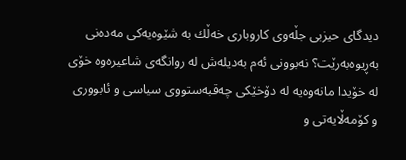دیدگای حیزبی جڵەوی کاروباری خەڵك بە شێوەیەکی مەدەنی بەڕیوەبەرێت؟ نەبوونی ئەم بەدیلەش لە روانگەی شاعیرەوە خۆی لە خۆیدا مانەوەیە لە دۆخێکی چەقبەستووی سیاسی و ئابووری و کۆمەڵایەتی و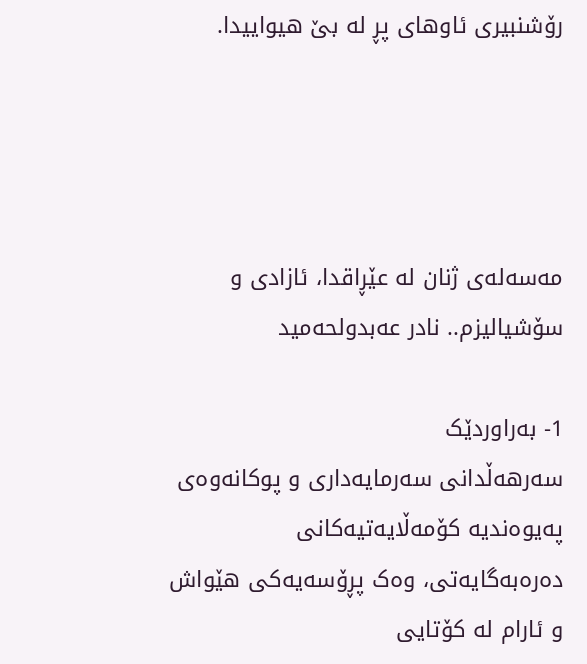رۆشنبیری ئاوهای پڕ لە بێ هیواییدا.




مەسەلەی ژنان لە عێڕاقدا، ئازادی و سۆشیالیزم.. نادر عەبدولحەمید

1- بەراوردێک
سەرهەڵدانی سەرمایەداری و پوکانەوەی پەیوەندیە کۆمەڵایەتیەکانی دەرەبەگایەتی، وەک پڕۆسەیەکی هێواش و ئارام لە کۆتایی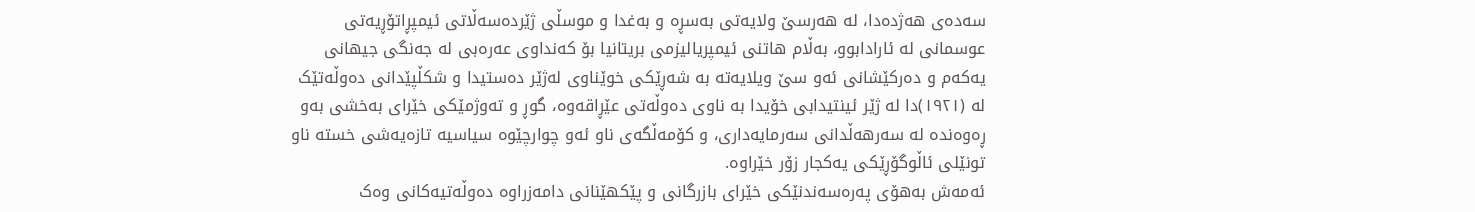سەدەی هەژدەدا، لە هەرسێ ولایەتی بەسڕە و بەغدا و موسڵی ژێردەسەڵاتی ئیمپڕاتۆڕیەتی عوسمانی لە ئارادابوو، بەڵام هاتنی ئیمپریالیزمی بریتانیا بۆ کەنداوی عەرەبی لە جەنگی جیهانی یەکەم و دەرکێشانی ئەو سێ ویلایەتە بە شەڕێکی خوێناوی لەژێر دەستیدا و شکڵپێدانی دەوڵەتێک لە (١٩٢١)دا لە ژێر ئینتیدابی خۆیدا بە ناوی دەوڵەتی عێڕاقەوە، گوڕ و تەوژمێکی خێرای بەخشی بەو ڕەوەندە لە سەرهەڵدانی سەرمایەداری، و کۆمەڵگەی ناو ئەو چوارچێوە سیاسیە تازەیەشی خستە ناو تونێلی ئاڵوگۆڕێکی یەکجار زۆر خێراوە.
ئەمەش بەهۆی پەرەسەندنێکی خێرای بازرگانی و پێکهێنانی دامەزراوە دەوڵەتیەکانی وەک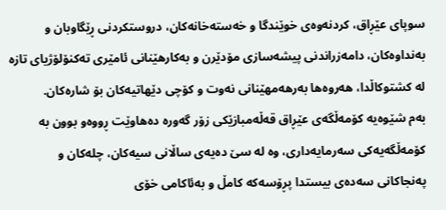سوپای عێڕاق، کردنەوەی خوێندگا و خەستەخانەکان، دروستکردنی ڕێگاوبان و بەنداوەکان، دامەزراندنی پیشەسازی مۆدێرن و بەکارهێنانی ئامێری تەکنۆلۆژیای تازە لە کشتوکاڵدا، هەروەها بەرهەمهێنانی نەوت و کۆچی دێهاتیەکان بۆ شارەکان.
بەم شێوەیە کۆمەڵگەی عێڕاق قەڵەمبازێکی زۆر گەورە دەهاوێت ڕووەو بوون بە کۆمەڵگەیەکی سەرمایەداری، وە لە سێ دەیەی ساڵانی سیەکان، چلەکان و پەنجاکانی سەدەی بیستدا پڕۆسەکە کامڵ و بەئاکامی خۆی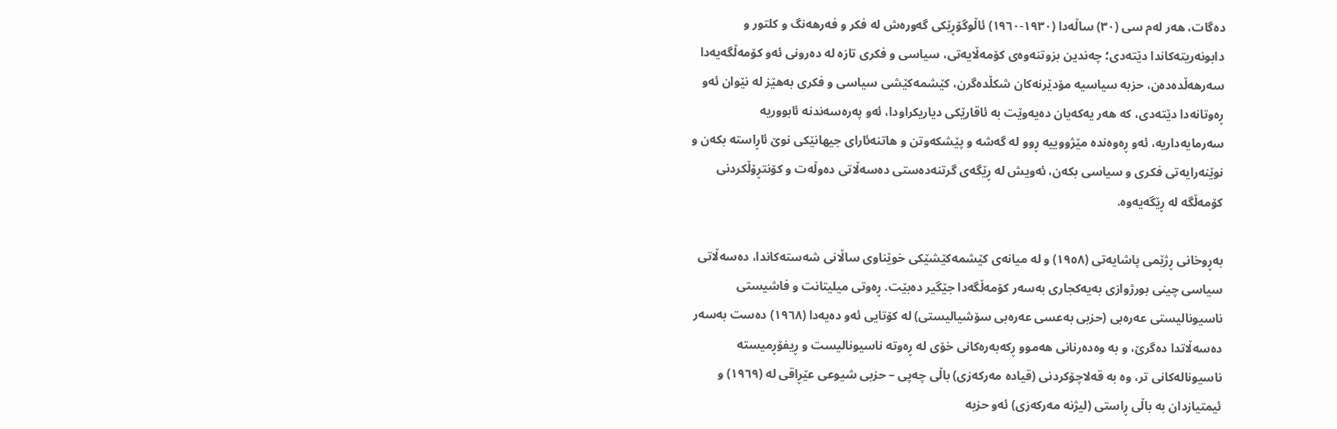دەگات، هەر لەم سی (٣٠) ساڵەدا (١٩٣٠-١٩٦٠) ئاڵوگۆڕێکی گەورەش لە فکر و فەرهەنگ و کلتور و دابونەریتەکاندا دێتەدی؛ چەندین بزوتنەوەی کۆمەڵایەتی، سیاسی و فکری تازە لە دەرونی ئەو کۆمەڵگەیەدا سەرهەڵدەدەن، حزبە سیاسیە مۆدێرنەکان شکڵدەگرن، کێشمەکێشی سیاسی و فکری بەهێز لە نێوان ئەو ڕەوتانەدا دێتەدی، کە هەر یەکەیان دەیەوێت بە ئاقارێکی دیاریکراودا، ئەو پەرەسەندنە ئابووریە سەرمایەداریە، ئەو ڕەوەندە مێژووییە ڕوو لە گەشە و پێشکەوتن و هاتنەئارای جیهانێکی نوێ ئاڕاستە بکەن و نوێنەرایەتی فکری و سیاسی بکەن، ئەویش لە ڕێگەی گرتنەدەستی دەسەڵاتی دەوڵەت و کۆنتڕۆڵکردنی کۆمەڵگە لە ڕێگەیەوە.

بەڕوخانی ڕژێمی پاشایەتی (١٩٥٨) و لە میانەی کێشمەکێشێکی خوێناوی ساڵانی شەستەکاندا، دەسەڵاتی سیاسی چینی بورژوازی بەیەکجاری بەسەر کۆمەڵگەدا جێگیر دەبێت. ڕەوتی میلیتانت و فاشیستی ناسیونالیستی عەرەبی (حزبی بەعسی عەرەبی سۆشیالیستی) لە کۆتایی ئەو دەیەدا (١٩٦٨) دەست بەسەر دەسەڵاتدا دەگرێ، و بە وەدەرنانی هەموو ڕکەبەرەکانی خۆی لە ڕەوتە ناسیونالیست و ڕیفۆڕمیستە ناسیونالەکانی تر، وە بە قەلاچۆکردنی (قیادە مەرکەزی) باڵی چەپی – حزبی شیوعی عێڕاقی لە (١٩٦٩) و ئیمتیازدان بە باڵی ڕاستی (لیژنە مەرکەزی) ئەو حزبە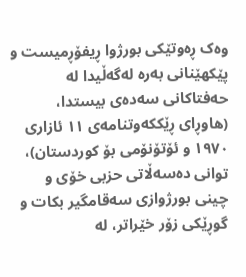وەک ڕەوتێکی بورژوا ڕیفۆڕمیست و پێکهێنانی بەرە لەگەڵیدا لە حەفتاکانی سەدەی بیستدا، (هاوڕای ڕێککەوتنامەی ١١ ئازاری ١٩٧٠ و ئۆتۆنۆمی بۆ کوردستان)، توانی دەسەڵاتی حزبی خۆی و چینی بورژوازی سەقامگیر بکات و گوڕێکی زۆر خێراتر، لە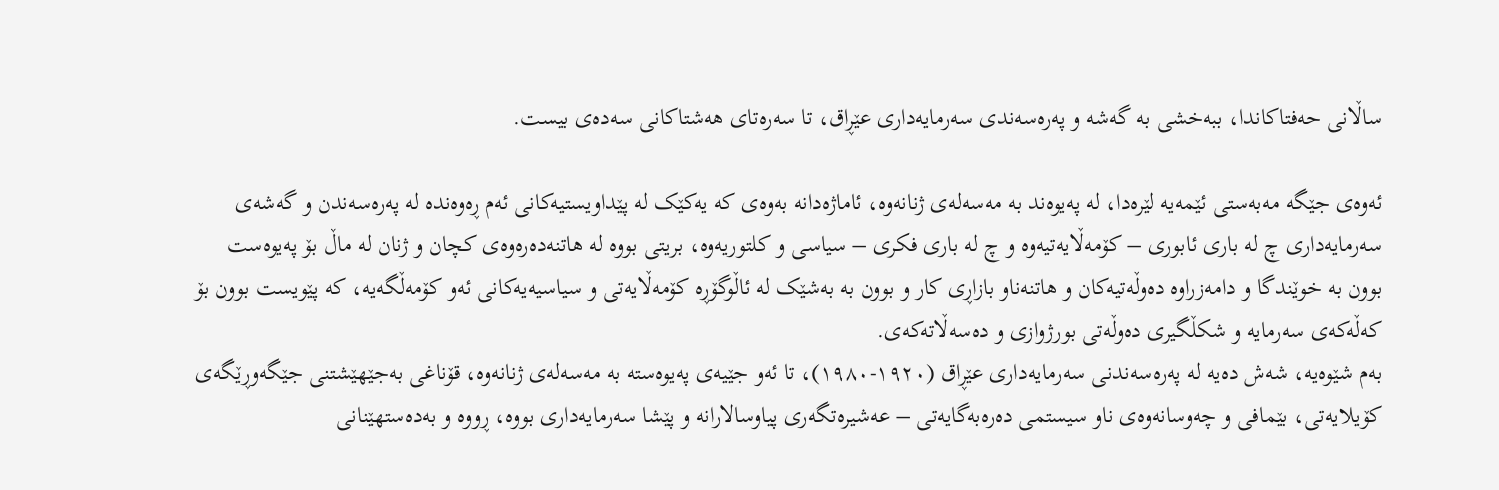ساڵانی حەفتاکاندا، ببەخشی بە گەشە و پەرەسەندی سەرمایەداری عێڕاق، تا سەرەتای هەشتاکانی سەدەی بیست.

ئەوەی جێگە مەبەستی ئێمەیە لێرەدا، لە پەیوەند بە مەسەلەی ژنانەوە، ئاماژەدانە بەوەی کە یەکێک لە پێداویستیەکانی ئەم ڕەوەندە لە پەرەسەندن و گەشەی سەرمایەداری چ لە باری ئابوری – کۆمەڵایەتیەوە و چ لە باری فکری – سیاسی و کلتوریەوە، بریتی بووە لە هاتنەدەرەوەی کچان و ژنان لە ماڵ بۆ پەیوەست بوون بە خوێندگا و دامەزراوە دەوڵەتیەکان و هاتنەناو بازاڕی کار و بوون بە بەشێک لە ئاڵوگۆڕە کۆمەڵایەتی و سیاسیەیەکانی ئەو کۆمەڵگەیە، کە پێویست بوون بۆ کەڵەکەی سەرمایە و شکڵگیری دەوڵەتی بورژوازی و دەسەڵاتەکەی.
بەم شێوەیە، شەش دەیە لە پەرەسەندنی سەرمایەداری عێڕاق (١٩٢٠-١٩٨٠)، تا ئەو جێیەی پەیوەستە بە مەسەلەی ژنانەوە، قۆناغی بەجێهێشتنی جێگەوڕێگەی کۆیلایەتی، بێمافی و چەوسانەوەی ناو سیستمی دەرەبەگایەتی – عەشیرەتگەری پیاوسالارانە و پێشا سەرمایەداری بووە، ڕووە و بەدەستهێنانی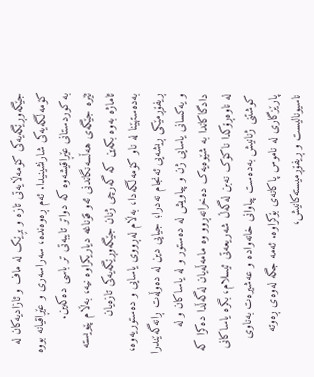جێگەوڕێگەیەکی کۆمەڵایەتی تازە و بڕێک لە ماف و ئازادیەکان لە کۆمەڵگەیەکی شارنشینیدا. ئەم ڕەوەندە، سەراسەری و عێڕاقیانە بووە بە کوردستانی عێڕاقیشەوە کە دواتر تایبەتی تر باسی دەکەین.
ئێرە جێگەی هەڵسەنگاندنی ئەو قۆناغە دیاریکراوە نیە، بەڵام پێویستە ئاماژە بەوە بکەین کە گەرچی ژنان جێگەوڕێگەیەکی تازەیان بەدەستهێنا لە ناو کۆمەڵگەدا، بەڵام لەڕووی یاسایی و دەستوریەوە، ڕیفۆڕمێکی ڕیشەیی ئەنجام نەدرا؛ جیایی دین لە دەوڵەت ڕانەگەێندرا و یەکسانی یاسایی ژن و پیاویش لە دەستور و لە یاساکان و لە دادگاکاندا بە شێوەیەک دەخرانەڕوو وە مامەڵەیان لەگەڵدا دەکرا کە لە ناوەڕۆکدا ناکۆک نەبن لەگەڵ شەریعەتی ئیسلام، بگرە یاساکانی کوشتنی ژنانیش بەدەست پیاوانی خانەوادە و عەشیرەت بەناوی پارێزگاری لە ناموس پاکانەی بۆکراوە. ئەمە جگە لەوەی ڕەوتە ناسیونالیست و ڕیفۆڕمیستەکانیش،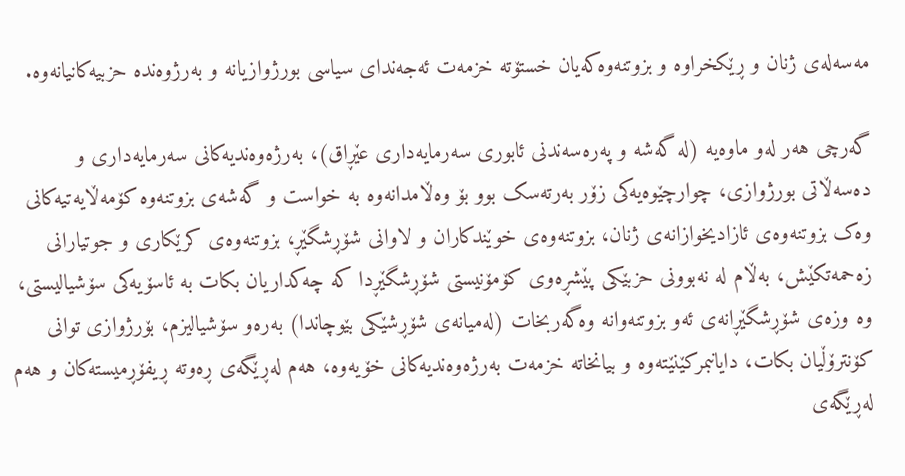مەسەلەی ژنان و ڕێکخراوە و بزوتنەوەکەیان خستۆتە خزمەت ئەجەندای سیاسی بورژوازیانە و بەرژوەندە حزبیەکانیانەوە.

گەرچی هەر لەو ماوەیە (لە گەشە و پەرەسەندنی ئابوری سەرمایەداری عێڕاق)، بەرژەوەندیەکانی سەرمایەداری و دەسەڵاتی بورژوازی، چوارچێوەیەکی زۆر بەرتەسک بوو بۆ وەڵامدانەوە بە خواست و گەشەی بزوتنەوە کۆمەڵایەتیەکانی وەک بزوتنەوەی ئازادیخوازانەی ژنان، بزوتنەوەی خوێندکاران و لاوانی شۆڕشگێڕ، بزوتنەوەی کرێکاری و جوتیارانی زەحمەتکێش، بەڵام لە نەبوونی حزبێکی پێشڕەوی کۆمۆنیستی شۆڕشگێڕدا کە چەکداریان بکات بە ئاسۆیەکی سۆشیالیستی، وە وزەی شۆڕشگێڕانەی ئەو بزوتنەوانە وەگەربخات (لەمیانەی شۆڕشێکی بێوچاندا) بەرەو سۆشیالیزم، بۆرژوازی توانی کۆنترۆڵیان بکات، دایانبمرکێنێتەوە و بیانخاتە خزمەت بەرژەوەندیەکانی خۆیەوە، هەم لەڕێگەی ڕەوتە ڕیفۆڕمیستەکان و هەم لەڕێگەی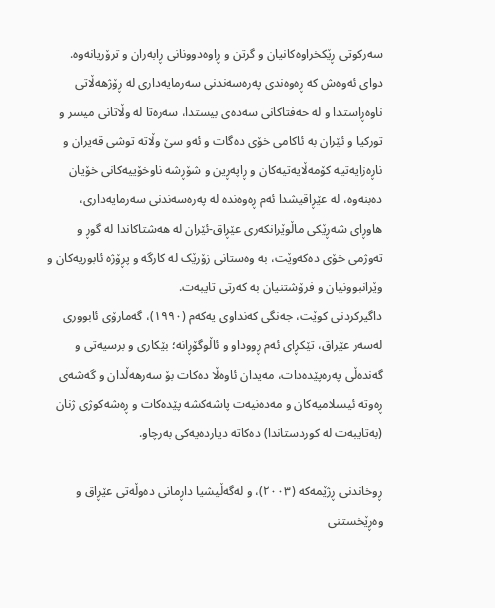سەرکوتی ڕێکخراوەکانیان و گرتن و ڕاوەدوونانی ڕابەران و ترۆریانەوە.
دوای ئەوەش کە ڕەوەندی پەرەسەندنی سەرمایەداری لە ڕۆژهەڵاتی ناوەڕاستدا و لە حەفتاکانی سەدەی بیستدا، سەرەتا لە وڵاتانی میسر و تورکیا و ئێران بە ئاکامی خۆی دەگات و ئەو سێ وڵاتە توشی قەیران و ناڕەزایەتیە کۆمەڵایەتیەکان و ڕاپەڕین و شۆڕشە ناوخۆییەکانی خۆیان دەبنەوە، لە عێڕاقیشدا ئەم ڕەوەندە لە پەرەسەندنی سەرمایەداری، هاوڕای شەڕێکی ماڵوێرانکەری عێڕاق-ئێران لە هەشتاکاندا لە گوڕ و تەوژمی خۆی دەکەوێت، بە وەستانی زۆرێک لە کارگە و پڕۆژە ئابوریەکان و وێرانبوونیان و فرۆشتنیان بە کەرتی تایبەت.
داگیرکردنی کوێت، جەنگی کەنداوی یەکەم (١٩٩٠)، گەمارۆی ئابووری لەسەر عێراق، تێکڕای ئەم ڕووداو و ئاڵوگۆڕانە؛ بێکاری و برسیەتی و گەندەڵی پەرەپێدەدات، مەیدان ئاوەڵا دەکات بۆ سەرهەڵدان و گەشەی ڕەوتە ئیسلامیەکان و مەدەنیەت پاشەکشە پێدەکات و ڕەشەکوژی ژنان (بەتایبەت لە کوردستاندا) دەکاتە دیاردەیەکی بەرچاو.

ڕوخاندنی ڕژێمەکە (٢٠٠٣)، و لەگەڵیشیا داڕمانی دەوڵەتی عێڕاق و وەڕێخستنی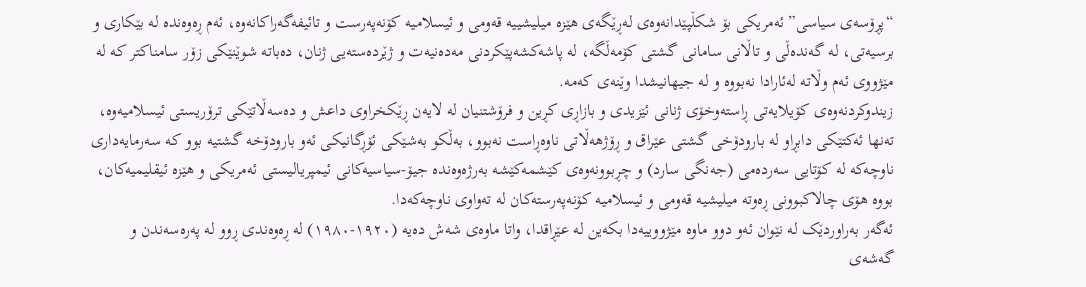“پڕۆسەی سیاسی” ئەمریکی بۆ شکڵپێدانەوەی لەڕێگەی هێزە میلیشییە قەومی و ئیسلامیە کۆنەپەرست و تائیفەگەراکانەوە، ئەم ڕەوەندە لە بێکاری و برسیەتی، لە گەندەڵی و تاڵانی سامانی گشتی کۆمەڵگە، لە پاشەکشەپێکردنی مەدەنیەت و ژێردەستەیی ژنان، دەباتە شوێنێکی زۆر سامناکتر کە لە مێژووی ئەم وڵاتە لەئارادا نەبووە و لە جیهانیشدا وێنەی کەمە.
زیندوکردنەوەی کۆیلایەتی ڕاستەوخۆی ژنانی ئێزیدی و بازاڕی کڕین و فرۆشتنیان لە لایەن ڕێکخراوی داعش و دەسەڵاتێکی ترۆریستی ئیسلامیەوە، تەنها ئەکتێکی دابڕاو لە بارودۆخی گشتی عێراق و ڕۆژهەڵاتی ناوەڕاست نەبوو، بەڵکو بەشێکی ئۆڕگانیکی ئەو بارودۆخە گشتیە بوو کە سەرمایەداری ناوچەکە لە کۆتایی سەردەمی (جەنگی سارد) و چڕبوونەوەی کێشمەکێشە بەرژەوەندە جیۆ-سیاسیەکانی ئیمپریالیستی ئەمریکی و هێزە ئیقلیمیەکان، بووە هۆی چالاکبوونی ڕەوتە میلیشیە قەومی و ئیسلامیە کۆنەپەرستەکان لە تەواوی ناوچەکەدا.
ئەگەر بەراوردێک لە نێوان ئەو دوو ماوە مێژووییەدا بکەین لە عێڕاقدا، واتا ماوەی شەش دەیە (١٩٢٠-١٩٨٠) لە ڕەوەندی ڕوو لە پەرەسەندن و گەشەی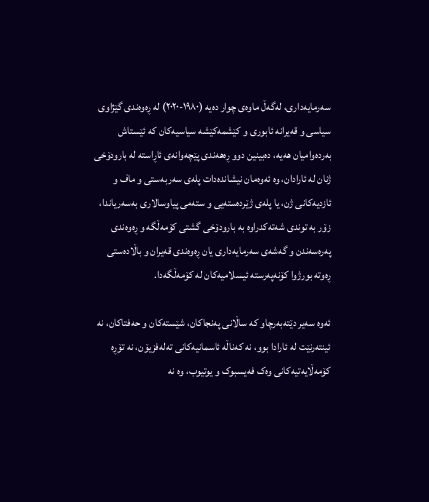سەرمایەداری، لەگەڵ ماوەی چوار دەیە (١٩٨٠-٢٠٢٠) لە ڕەوەندی گێژاوی سیاسی و قەیرانە ئابوری و کێشمەکێشە سیاسیەکان کە ئێستاش بەردەوامیان هەیە، دەبینین دوو ڕەهەندی پێچەوانەی ئاڕاستە لە بارودۆخی ژنان لە ئارادان، وە ئەوەمان نیشاندەدات پلەی سەربەستی و ماف و ئازدیەکانی ژن، یا پلەی ژێردەستەیی و ستەمی پیاوسالاری بەسەریاندا، زۆر بە توندی شەتەکدراوە بە بارودۆخی گشتی کۆمەڵگە و ڕەوەندی پەرەسەندن و گەشەی سەرمایەداری یان ڕەوەندی قەیران و باڵادەستی ڕەوتە بورژوا کۆنەپەرستە ئیسلامیەکان لە کۆمەڵگەدا.

ئەوە سەیر دێتەبەرچاو کە ساڵانی پەنجاکان، شێستەکان و حەفتاکان، نە ئینتەرنێت لە ئارادا بوو، نە کەناڵە ئاسمانیەکانی تەلەفزیۆن، نە تۆڕە کۆمەڵایەتیەکانی وەک فەیسبوک و یوتیوب، وە نە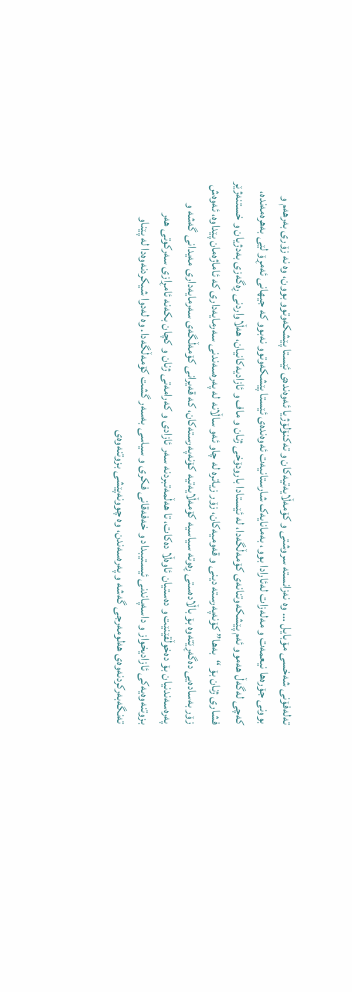تەلەفۆنی شەخسی مۆبایل … وە نەزانستە سروشتی و کۆمەڵایەتیەکان و تەکنۆلۆژیا ئەوەندەی ئێستا پێشکەوتوو بوون، وە نە زۆری بەرهەم و بوونی جۆرەها نیعمەت و مەلەزات لەئارادا بوو، بەمانایەک شارستانیەت ئەوەندەی ئێستا پێشکەوتوو نەبوو کە جیهانی ئەمڕۆ لێی بەهرەمەندە، کەچی لەگەڵ هەموو ئەم پێشکەوتنانەی کۆمەڵگەدا، لە ئێستادا بارودۆخی ژنان و ماف و ئازادیەکانیان، هەڵاواردنی ڕەگەزی بەدژیان و خستنەژێر فشاری ژنان بۆ “بەها” کۆنەپەرستە دینی و قەومیەکان، زۆر زیاترە لە چاو ئەو ساڵانە لە پەرەسەندنی سەرمایەداری کە ئاماژەمان پێداوە، ئەوەش زۆر بەسادەیی دەگەڕێتەوە بۆ باڵادەستی ڕەوتە سیاسیە کۆمەڵایەتیە کۆنەپەرستەکان، کە قەیرانی کۆمەڵگەی سەرمایەداری مەیدانی گەشە و پەرەسەندنیان بۆ دەخوڵقێنێت و دەستیان ئاوەڵا دەکات، تا هەڵمەتبردنە سەر ئازادی و کەرامەتی ژنان و کچان بکەنە ئامڕازی سەرکوتی هەر بزوتنەوەیەکی ئازادیخواز و داسەپاندنی ئیستیبداد و خەفەقانی فکری و سیاسی بەسەر گشت کۆمەڵگەدا. وە لەدوا شیکردنەوەدا لە پێناو تەنگەبەرکردنەوەی هەلومەرجی گەشە و پەرەسەندن، وە چوونەپێشی بزوتنەوەی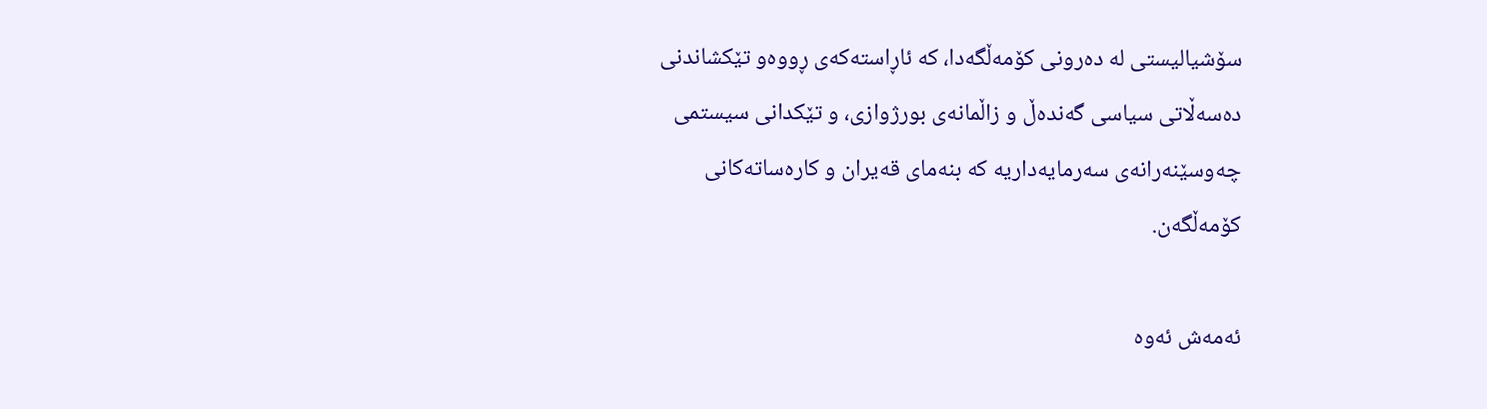سۆشیالیستی لە دەرونی کۆمەڵگەدا، کە ئاڕاستەکەی ڕووەو تێکشاندنی دەسەڵاتی سیاسی گەندەڵ و زاڵمانەی بورژوازی، و تێکدانی سیستمی چەوسێنەرانەی سەرمایەداریە کە بنەمای قەیران و کارەساتەکانی کۆمەڵگەن.

ئەمەش ئەوە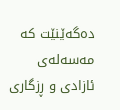دەگەێنێت کە مەسەلەی ئازادی و ڕزگاری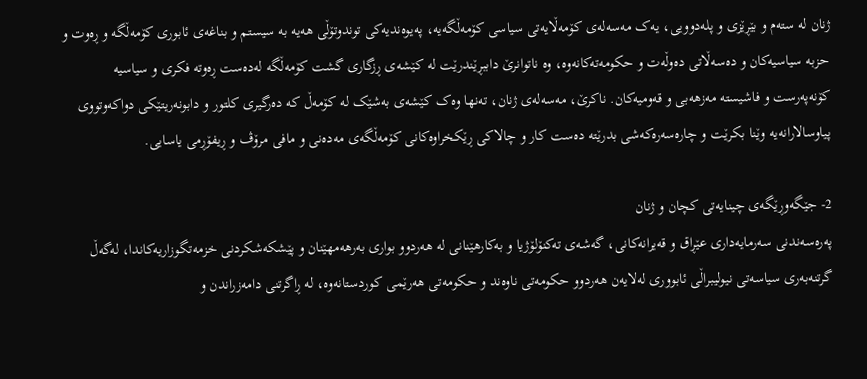ژنان لە ستەم و بێڕێزی و پلەدوویی، یەک مەسەلەی کۆمەڵایەتی سیاسی کۆمەڵگەیە، پەیوەندیەکی توندوتۆڵی هەیە بە سیستم و بناغەی ئابوری کۆمەڵگە و ڕەوت و حزبە سیاسیەکان و دەسەڵاتی دەوڵەت و حکومەتەکانەوە، وە ناتوانرێ داببڕێندرێت لە کێشەی ڕزگاری گشت کۆمەڵگە لەدەست ڕەوتە فکری و سیاسیە کۆنەپەرست و فاشیستە مەزهەبی و قەومیەکان. ناکرێ، مەسەلەی ژنان، تەنها وەک کێشەی بەشێک لە کۆمەڵ کە دەرگیری کلتور و دابونەریتێکی دواکەوتووی پیاوسالارانەیە وێنا بکرێت و چارەسەرەکەشی بدرێتە دەست کار و چالاکی ڕێکخراوەکانی کۆمەڵگەی مەدەنی و مافی مرۆڤ و ڕیفۆڕمی یاسایی.

2- جێگەوڕێگەی چینایەتی کچان و ژنان
پەرەسەندنی سەرمایەداری عێڕاق و قەیرانەکانی، گەشەی تەکنۆلۆژیا و بەکارهێنانی لە هەردوو بواری بەرهەمهێنان و پێشکەشکردنی خزمەتگوزاریەکاندا، لەگەڵ گرتنەبەری سیاسەتی نیولیبراڵی ئابووری لەلایەن هەردوو حکومەتی ناوەند و حکومەتی هەرێمی کوردستانەوە، لە ڕاگرتنی دامەزراندن و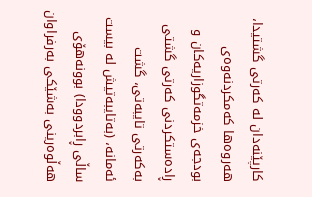کارپێنەدان لە کەرتی گشتیدا، هەروەها کەمکردنەوەی بودجەی خزمەتگوزاریەکان و ڕادەستکردنی کەرتی گشتی بەکەرتی تایبەتی، گشت ئەمانە، (بەتایبەتیش لە بیست ساڵی ڕابردوودا) بوونەهۆی هەڵوەرینی بەشێکی بەرفراوان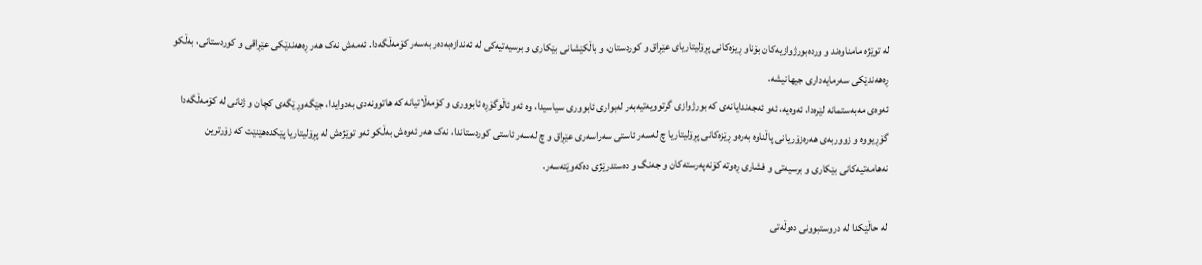لە توێژە مامناوەند و وردەبورژوازیەکان بۆناو ڕیزەکانی پڕۆلیتاریای عێڕاق و کوردستان، و باڵکێشانی بێکاری و برسیەتیەکی لە ئەندازەبەدەر بەسەر کۆمەڵگەدا. ئەمەش نەک هەر ڕەهەندێکی عێڕاقی و کوردستانی، بەڵکو ڕەهەندێکی سەرمایەداری جیهانیشە.
ئەوەی مەبەستمانە لێرەدا، ئەوەیە، ئەو ئەجەندایانەی کە بورژوازی گرتوویەتیەبەر لەبواری ئابووری سیاسیدا، وە ئەو ئاڵوگۆڕە ئابووری و کۆمەڵاتیانە کە هاتوونەدی بەدوایدا، جێگەوڕێگەی کچان و ژنانی لە کۆمەڵگەدا گۆڕیووە و زووربەی هەرەزۆریانی پاڵناوە بەرەو ڕێزەکانی پڕۆلیتاریا چ لەسەر ئاستی سەراسەری عێڕاق و چ لەسەر ئاستی کوردستاندا، نەک هەر ئەوەش بەڵکو ئەو توێژەش لە پڕۆلیتاریا پێکدەهێنێت کە زۆرترین نەهامەتیەکانی بێکاری و برسیەتی و فشاری ڕەوتە کۆنەپەرستەکان و جەنگ و دەستدرێژی دەکەوێتەسەر.

لە حاڵێکدا لە دروستبوونی دەوڵەتی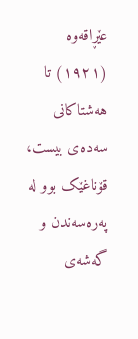عێڕاقەوە (١٩٢١) تا هەشتاکانی سەدەی بیست، قۆناغێک بوو لە پەرەسەندن و گەشەی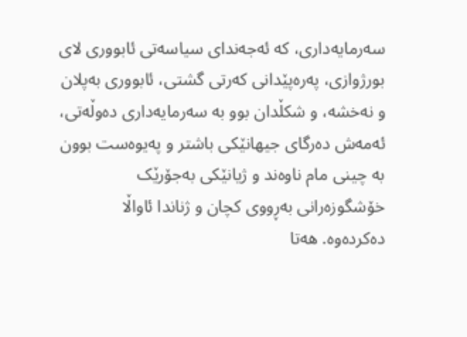سەرمایەداری، کە ئەجەندای سیاسەتی ئابووری لای بورژوازی، پەرەپێدانی کەرتی گشتی، ئابووری بەپلان و نەخشە، و شکڵدان بوو بە سەرمایەداری دەوڵەتی، ئەمەش دەرگای جیهانێکی باشتر و پەیوەست بوون بە چینی مام ناوەند و ژیانێکی بەجۆرێک خۆشگوزەرانی بەڕووی کچان و ژناندا ئاواڵا دەکردەوە. هەتا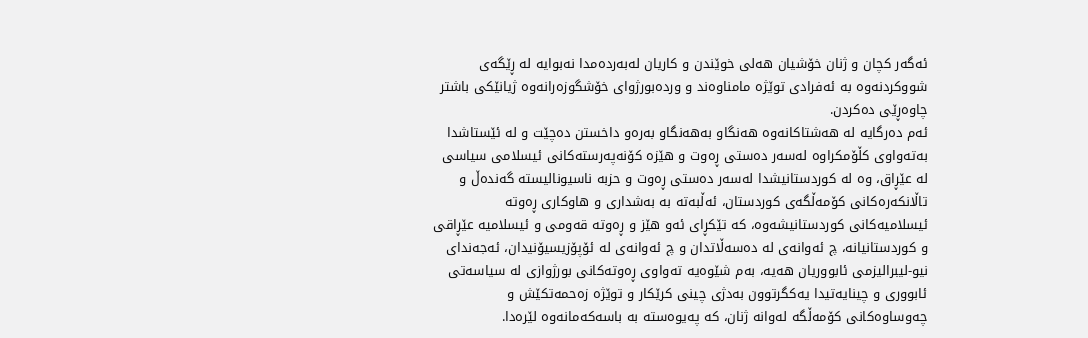ئەگەر کچان و ژنان خۆشیان هەلی خوێندن و کاریان لەبەردەمدا نەبوایە لە ڕێگەی شووکردنەوە بە ئەفرادی توێژە مامناوەند و وردەبورژوای خۆشگوزەرانەوە ژیانێکی باشتر چاوەڕێی دەکردن.
ئەم دەرگایە لە هەشتاکانەوە هەنگاو بەهەنگاو بەرەو داخستن دەچێت و لە ئێستاشدا بەتەواوی کڵۆمکراوە لەسەر دەستی ڕەوت و هێزە کۆنەپەرستەکانی ئیسلامی سیاسی لە عێڕاق، وە لە کوردستانیشدا لەسەر دەستی ڕەوت و حزبە ناسیونالیستە گەندەڵ و تاڵانکەرەکانی کۆمەڵگەی کوردستان، ئەڵبەتە بە بەشداری و هاوکاری ڕەوتە ئیسلامیەکانی کوردستانیشەوە، کە تێکڕای ئەو هێز و ڕەوتە قەومی و ئیسلامیە عێڕاقی و کوردستانیانە، چ ئەوانەی لە دەسەڵاتدان و چ ئەوانەی لە ئۆپۆزیسیۆنیدان، ئەجەندای نیو-لیبرالیزمی ئابووریان هەیە، بەم شێوەیە تەواوی ڕەوتەکانی بورژوازی لە سیاسەتی ئابووری و چینایەتیدا یەکگرتوون بەدژی چینی کرێکار و توێژە زەحمەتکێش و چەوساوەکانی کۆمەڵگە لەوانە ژنان، کە پەیوەستە بە باسەکەمانەوە لێرەدا.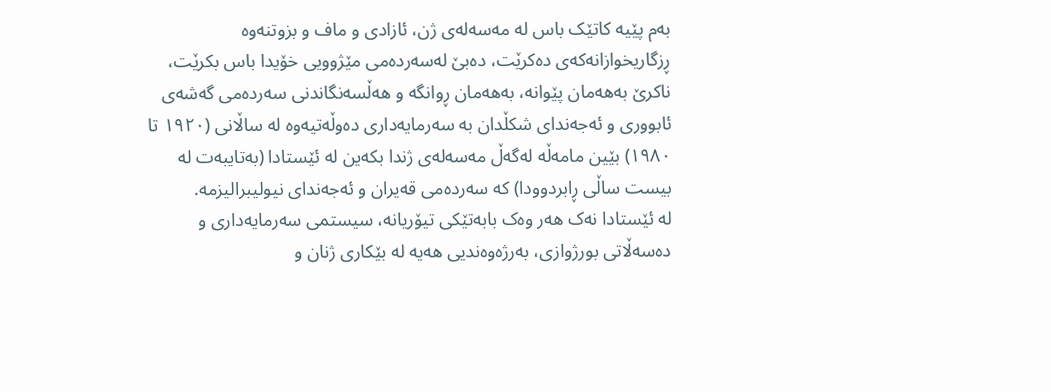بەم پێیە کاتێک باس لە مەسەلەی ژن، ئازادی و ماف و بزوتنەوە ڕزگاریخوازانەکەی دەکرێت، دەبێ لەسەردەمی مێژوویی خۆیدا باس بکرێت، ناکرێ بەهەمان پێوانە، بەهەمان ڕوانگە و هەڵسەنگاندنی سەردەمی گەشەی ئابووری و ئەجەندای شکڵدان بە سەرمایەداری دەوڵەتیەوە لە ساڵانی (١٩٢٠ تا ١٩٨٠) بێین مامەڵە لەگەڵ مەسەلەی ژندا بکەین لە ئێستادا (بەتایبەت لە بیست ساڵی ڕابردوودا) کە سەردەمی قەیران و ئەجەندای نیولیبرالیزمە.
لە ئێستادا نەک هەر وەک بابەتێکی تیۆریانە، سیستمی سەرمایەداری و دەسەڵاتی بورژوازی، بەرژەوەندیی هەیە لە بێکاری ژنان و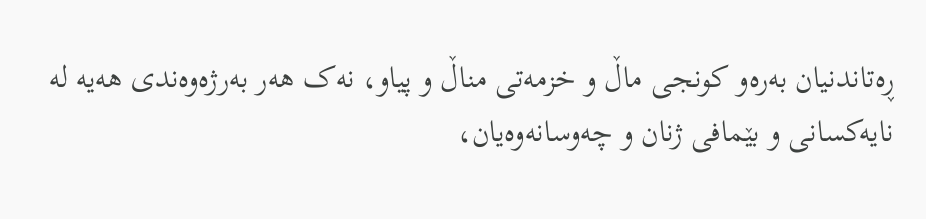ڕەتاندنیان بەرەو کونجی ماڵ و خزمەتی مناڵ و پیاو، نەک هەر بەرژەوەندی هەیە لە نایەکسانی و بێمافی ژنان و چەوسانەوەیان،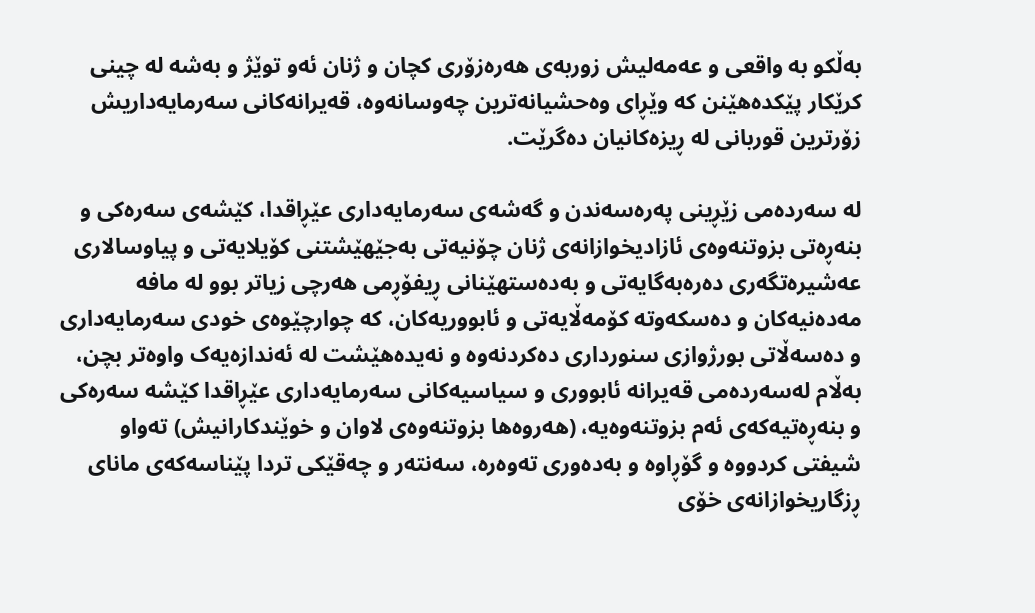بەڵکو بە واقعی و عەمەلیش زوربەی هەرەزۆری کچان و ژنان ئەو توێژ و بەشە لە چینی کرێکار پێکدەهێنن کە وێڕای وەحشیانەترین چەوسانەوە، قەیرانەکانی سەرمایەداریش زۆرترین قوربانی لە ڕیزەکانیان دەگرێت.

لە سەردەمی زێڕینی پەرەسەندن و گەشەی سەرمایەداری عێڕاقدا، کێشەی سەرەکی و بنەڕەتی بزوتنەوەی ئازادیخوازانەی ژنان چۆنیەتی بەجێهێشتنی کۆیلایەتی و پیاوسالاری عەشیرەتگەری دەرەبەگایەتی و بەدەستهێنانی ڕیفۆڕمی هەرچی زیاتر بوو لە مافە مەدەنیەکان و دەسکەوتە کۆمەڵایەتی و ئابووریەکان، کە چوارچێوەی خودی سەرمایەداری و دەسەڵاتی بورژوازی سنورداری دەکردنەوە و نەیدەهێشت لە ئەندازەیەک واوەتر بچن، بەڵام لەسەردەمی قەیرانە ئابووری و سیاسیەکانی سەرمایەداری عێڕاقدا کێشە سەرەکی و بنەڕەتیەکەی ئەم بزوتنەوەیە، (هەروەها بزوتنەوەی لاوان و خوێندکارانیش) تەواو شیفتی کردووە و گۆڕاوە و بەدەوری تەوەرە، سەنتەر و چەقێکی تردا پێناسەکەی مانای ڕزگاریخوازانەی خۆی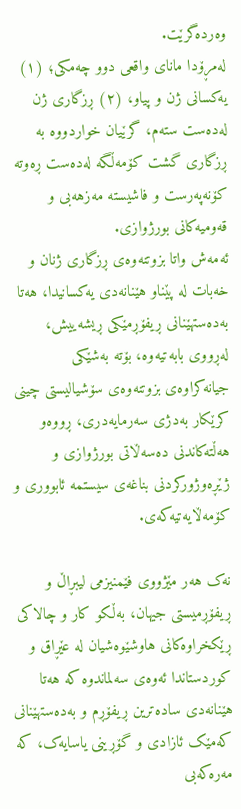وەردەگرێت.
لەمڕۆدا مانای واقعی دوو چەمکی؛ (١) یەکسانی ژن و پیاو، (٢) ڕزگاری ژن لەدەست ستەم، گرێیان خواردووە بە ڕزگاری گشت کۆمەڵگە لەدەست ڕەوتە کۆنەپەرست و فاشیستە مەزهەبی و قەومیەکانی بورژوازی.
ئەمەش واتا بزوتنەوەی ڕزگاری ژنان و خەبات لە پێناو هێنانەدی یەکسانیدا، هەتا بەدەستهێنانی ڕیفۆڕمێکی ڕیشەییش، لەڕووی بابەتیەوە، بۆتە بەشێکی جیانەکراوەی بزوتنەوەی سۆشیالیستی چینی کرێکار بەدژی سەرمایەدری، ڕووەو هەڵتەکاندنی دەسەڵاتی بورژوازی و ژێڕەوژورکردنی بناغەی سیستمە ئابووری و کۆمەڵایەتیەکەی.

نەک هەر مێژووی فێمنیزمی لیبڕاڵ و ڕیفۆڕمیستی جیهان، بەڵکو کار و چالاکی ڕێکخراوەکانی هاوشێوەشیان لە عێڕاق و کوردستاندا ئەوەی سەلماندوە کە هەتا هێنانەدی سادەترین ڕیفۆڕم و بەدەستهێنانی کەمێک ئازادی و گۆڕینی یاسایەک، کە مەرەکەبی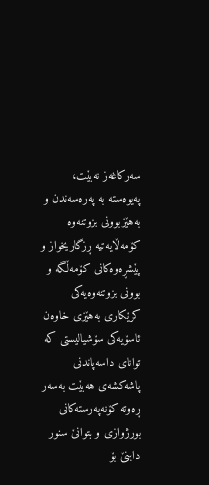سەرکاغەز نەبێت، پەیوەستە بە پەرەسەندن و بەهێزبوونی بزوتنەوە کۆمەڵایەتیە ڕزگاریخواز و پێشڕەوەکانی کۆمەڵگە و بوونی بزوتنەوەیەکی کرێکاری بەهێزی خاوەن ئاسۆیەکی سۆشیالیستی کە توانای داسەپاندنی پاشەکشەی هەبێت بەسەر ڕەوتە کۆنەپەرستەکانی بورژوازی و بتوانێ سنور دابنێ بۆ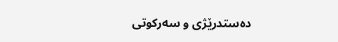دەستدرێژی و سەرکوتی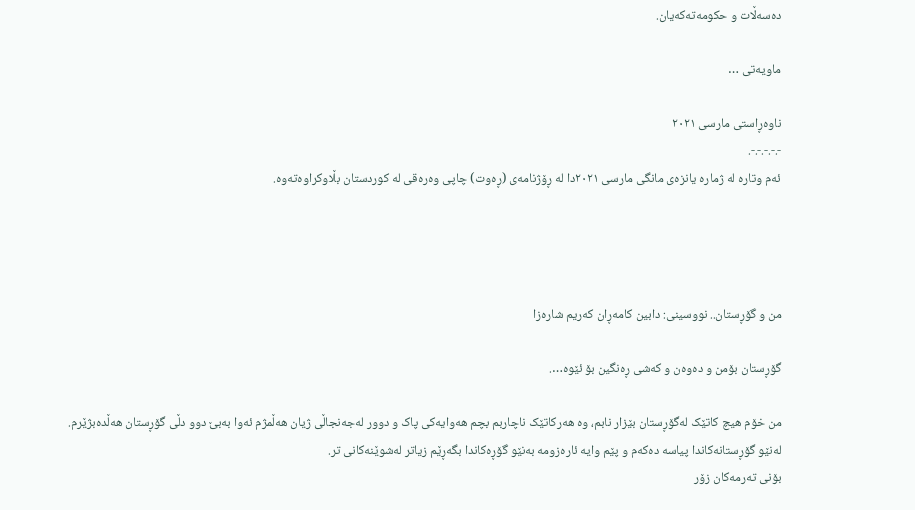دەسەڵات و حکومەتەکەیان.

ماویەتی …

ناوەڕاستی مارسی ٢٠٢١
-.-.-.-.-.
ئەم وتارە لە ژمارە یانزەی مانگی مارسی ٢٠٢١دا لە ڕۆژنامەی (ڕەوت) چاپی وەرەقی لە کوردستان بڵاوکراوەتەوە.




من و گۆڕستان.. نووسینی: دابین کامەڕان کەریم شارەزا

گۆڕستان بۆمن و دەوەن و کەشی ڕەنگین بۆ ئێوە….

من خۆم هیچ کاتێک لەگۆڕستان بێزار نابم، وە هەرکاتێک ناچاربم بچم هەوایەکی پاک و دوور لەجەنجاڵی ژیان هەڵمژم ئەوا بەبێ دوو دڵی گۆڕستان هەڵدەبژێرم.
لەنێو گۆڕستانەکاندا پیاسە دەکەم و پێم وایە ئارەزومە بەنێو گۆڕەکاندا بگەڕێم زیاتر لەشوێنەکانی تر.
بۆنی تەرمەکان زۆر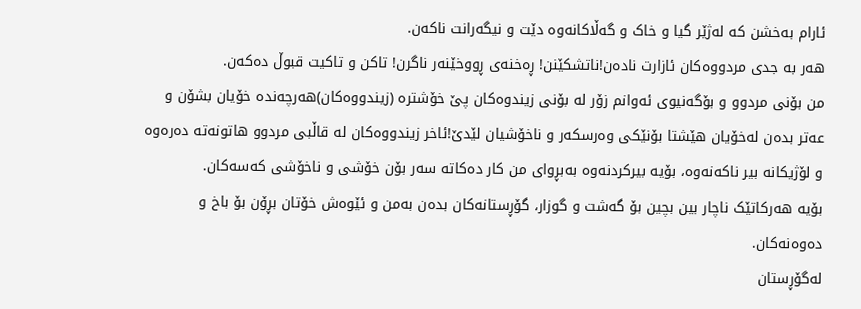ئارام بەخشن کە لەژێر گیا و خاک و گەڵاکانەوە دێت و نیگەرانت ناکەن.
هەر بە جدی مردووەکان ئازارت نادەن!ناتشکێنن! ڕەخنەی ڕووخێنەر ناگرن! تاکن و تاکیت قبوڵ دەکەن.
من بۆنی مردوو و بۆگەنیوی ئەوانم زۆر لە بۆنی زیندوەکان پێ خۆشترە (زیندووەکان)هەرچەندە خۆیان بشۆن و عەتر بدەن لەخۆیان هێشتا بۆنێکی وەرسکەر و ناخۆشیان لێدێ!ئاخر زیندووەکان لە قاڵبی مردوو هاتونەتە دەرەوە و لۆژیکانە بیر ناکەنەوە، بۆیە بیرکردنەوە بەبڕوای من کار دەکاتە سەر بۆن خۆشی و ناخۆشی کەسەکان.
بۆیە هەرکاتێک ناچار بین بچین بۆ گەشت و گوزار، گۆڕستانەکان بدەن بەمن و ئێوەش خۆتان بڕۆن بۆ باخ و دەوەنەکان.
لەگۆڕستان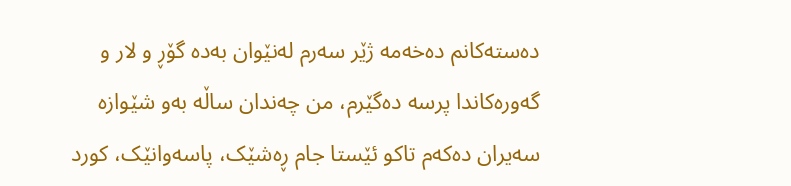دەستەکانم دەخەمە ژێر سەرم لەنێوان بەدە گۆڕ و لار و گەورەکاندا پرسە دەگێرم، من چەندان ساڵە بەو شێوازە سەیران دەکەم تاکو ئێستا جام ڕەشێک، پاسەوانێک، کورد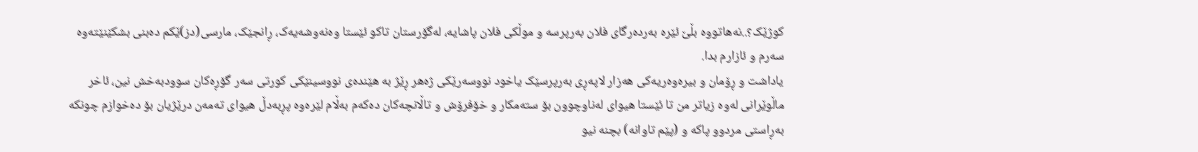کوژێک؟..نەهاتووە بڵێ ئێرە بەردەرگای فلان بەرپرسە و موڵکی فلان پاشایە، لەگۆرستان تاکو ئێستا وەنەوشەیەک، ڕانجێک، مارسی(دز)ێکم دەبنی بشکێنێتەوە سەرم و ئازارم بدا.
یاداشت و ڕۆمان و بیرەوەریەکی هەزار لاپەڕی بەرپرسێک یاخود نووسەرێکی ژەهر ڕێژ بە هێندەی نووسینێکی کورتی سەر گۆڕەکان سوودبەخش نین، ئاخر ماڵوێرانی لەوە زیاتر من تا ئێستا هیوای لەناوچوون بۆ ستەمکار و خۆفرۆش و تاڵانچەکان دەکەم بەڵام لێرەوە پڕبەدڵ هیوای تەمەن درێژیان بۆ دەخوازم چونکە بەڕاستی مردوو پاکە و (پێم تاوانە) بچنە نیو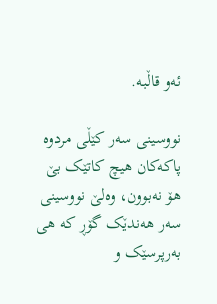ئەو قاڵبە.

نووسینی سەر کێڵی مردوە پاکەکان هیچ کاتێک بێ هۆ نەبوون، وەلێ نووسینی سەر هەندێک گۆڕ کە هی بەرپرسێک و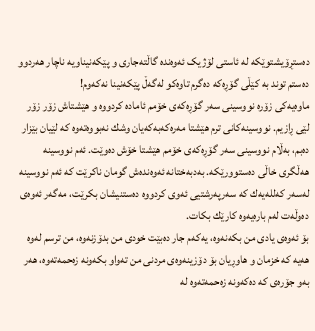دەستڕۆیشتوێکە لە ئاستی لۆژیک ئەوەندە گاڵتەجاری و پێکەنیناویە ناچار هەردوو دەستم توند بە کێڵی گۆڕەکە دەگرم تاوەکو لەگەڵ پێکەنینا نەکەوم!
ماوەیەكی زۆرە نووسینی سەر گۆڕەكەی خۆمم ئامادە كردووە و هێشتاش زۆر زۆر لێی ڕازیم. نووسینەكانی ترم هێشتا مەرەكەبەكەیان وشك نەبووەتەوە كە لێیان بێزار دەبم، بەڵام نووسینی سەر گۆڕەكەی خۆمم هێشتا خۆش دەوێت. ئەم نووسینە هەڵگری خاڵی دەستوورێكە. بەدبەختانە ئەوەندەش گومان ناكرێت كە ئەم نووسینە لەسەر كەللەیەك كە سەرپەرشتیی ئەوی كردووە دەستنیشان بكرێت، مەگەر ئەوەی دەوڵەت لەم بارەیەوە كارێك بكات.
بۆ ئەوەی یادی من بكەنەوە، یەكەم جار دەبێت خودی من بدۆزنەوە، من ترسم لەوە هەیە كە خزمان و هاوڕیان بۆ دۆزینەوەی مردنی من تەواو بكەونە زەحمەتەوە، هەر بەو جۆرەی كە دەكەونە زەحمەتەوە لە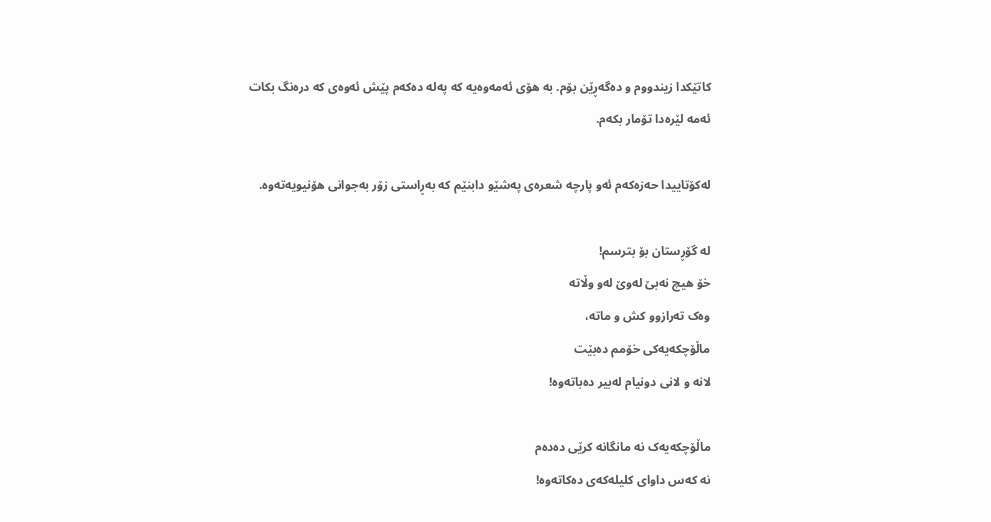كاتێكدا زیندووم و دەگەڕێن بۆم. بە هۆی ئەمەوەیە كە پەلە دەكەم پێش ئەوەی كە درەنگ بكات ئەمە لێرەدا تۆمار بكەم.

لەکۆتاییدا حەزەکەم ئەو پارچە شعرەی پەشێو دابنێم کە بەڕاستی زۆر بەجوانی هۆنیویەتەوە.

لە گۆڕستان بۆ بترسم!
خۆ هیچ نەبێ لەوێ‌ لەو وڵاتە
وەک تەرازوو کش و ماتە،
ماڵۆچکەیەکی خۆمم دەبێت
لانە و لانی دونیام لەبیر دەباتەوە!

ماڵۆچکەیەک نە مانگانە کرێی دەدەم
نە کەس داوای کلیلەکەی دەکاتەوە!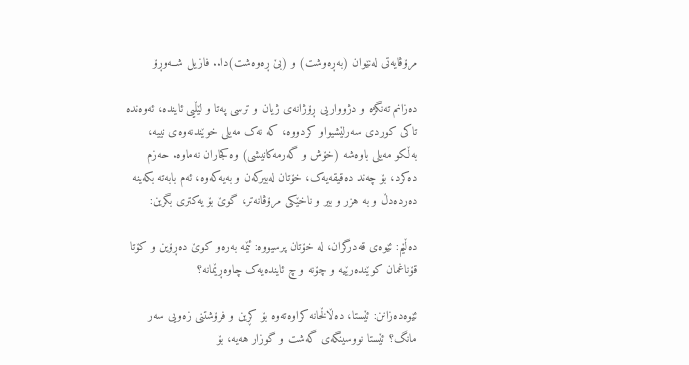مرۆڤایەتی لەنێوان (بەڕەوشت) و (بێ ڕەوەشت)دا.. فازیل شــەوڕۆ

دەزانم تەنگژە و دژوواریی ڕۆژانەی ژیان و ترسی پەتا و لێڵیی ئایندە، ئەوەندە تاکی کوردی سەرلێشیواو کردووە، کە نەک مەیلی خوێندنەوەی نییە، بەڵکو مەیلی باوەشە (خۆش و گەرمەکانیشی) وەکجاران نەماوە. حەزم دەکرد، بۆ چەند دەقیقەیەک، خۆتان لەبیرکەن و بەیەکەوە، ئەم بابەتە بکەینە دەردەدڵ و بە هزر و بیر و ناخێکی مرۆڤانەتر، گوێ بۆ یەکتری بگرین:

دەڵێم: ئێوەی قەدرگران، لە خۆتان پرسیووە: ئێمە بەرەو کوێ دەڕۆین و کۆتا قۆناغمان کوێندەرێیە و چۆنە و چ ئایندەیەک چاوەڕێمانە؟

ئێوەدەزانن: ئێستا، دەڵاڵخانە کراوەتەوە بۆ کڕین و فرۆشتنی زەویی سەر مانگ؟ ئێستا نووسینگەی گەشت و گوزار هەیە، بۆ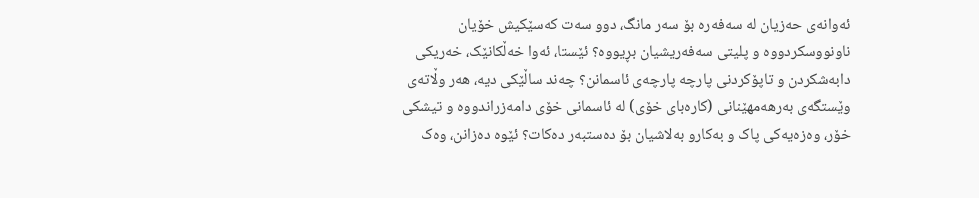ئەوانەی حەزیان لە سەفەرە بۆ سەر مانگ، دوو سەت کەسێکیش خۆیان ناونووسکردووە و پلیتی سەفەریشیان بڕیووە؟ ئێستا، ئەوا خەڵکانێک، خەریکی دابەشکردن و تاپۆکردنی پارچە پارچەی ئاسمانن؟ چەند ساڵێکی دیە، هەر وڵاتەی وێستگەی بەرهەمهێنانی (کارەبای خۆی) لە ئاسمانی خۆی دامەزراندووە و تیشکی خۆر، وەزەیەکی پاک و بەکارو بەلاشیان بۆ دەستبەر دەکات؟ ئێوە دەزانن، وەک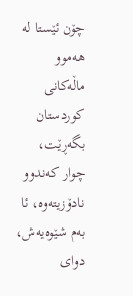چۆن ئێستا لە هەموو ماڵەکانی کوردستان بگەڕێت، چوار کەندوو نادۆزیتەوە، ئا بەم شێوەیەش، دوای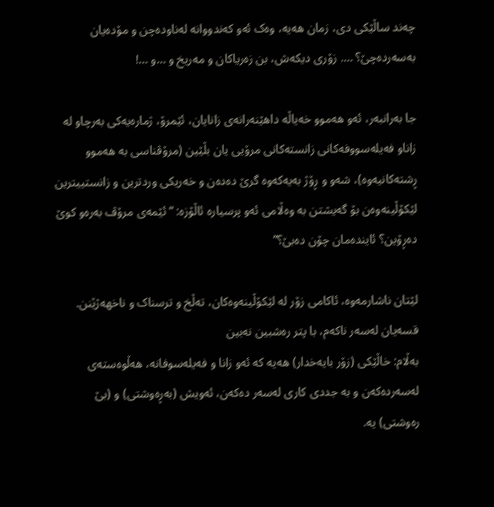چەند ساڵێکی دی، زمان هەیە، وەک ئەو کەندووانە لەناودەچن و مۆدەیان بەسەردەچێ؟ …. زۆری دیکەش، بن زەریاکان و مەریخ و …و …!

جا بەرانبەر، ئەو هەموو خەیاڵە داهێنەرانەی زانایان، ئێمرۆ، ژمارەیەکی بەرچاو لە زاناو فەیلەسووفەکانی زانستەکانی مرۆیی یان بڵێین (مرۆڤناسی بە هەموو ڕشتەکانیەوە)، شەو و ڕۆژ بەیەکەوە گرێ دەدەن و خەریکی وردترین و زانستییترین لێکۆڵینەوەن بۆ گەیشتن بە وەڵامی ئەو پرسیارە ئاڵۆزە: “ئێمەی مرۆڤ بەرەو کوێ دەڕۆین؟ ئایندەمان چۆن دەبێ؟”

لێتان ناشارمەوە، ئاکامی زۆر لە لێکۆڵینەوەکان، تەڵخ و ترسناک و ناخهەژێنن. قسەیان لەسەر ناکەم، با پتر رەشبین نەبین
بەڵام: خاڵێکی (زۆر بایەخدار) هەیە کە ئەو زانا و فەیلەسوفانە، هەڵوەستەی لەسەردەکەن و بە جددی کاری لەسەر دەکەن، ئەویش (بەڕەوشتی) و (بێ رەوشتی) یە.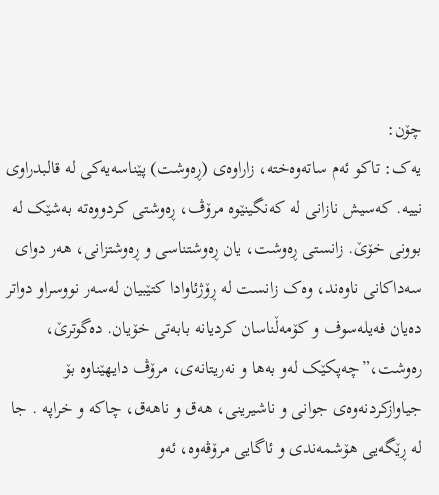چۆن:
یەک: تاکو ئەم ساتەوەختە، زاراوەی (ڕەوشت) پێناسەیەکی لە قالبدراوی نییە. کەسیش نازانی لە کەنگینێوە مرۆڤ، ڕەوشتی کردووەتە بەشێک لە بوونی خۆێ. زانستی ڕەوشت، یان ڕەوشتناسی و ڕەوشتزانی، هەر دوای سەداکانی ناوەند، وەک زانست لە ڕۆژئاوادا کتێبیان لەسەر نووسراو دواتر دەیان فەیلەسوف و کۆمەڵناسان کردیانە بابەتی خۆیان. دەگوترێ، رەوشت،”چەپکێک لەو بەها و نەریتانەی، مرۆڤ دایهێناوە بۆ جیاوازکردنەوەی جوانی و ناشیرینی، هەق و ناهەق، چاکە و خراپە . جا لە ڕێگەیی هۆشمەندی و ئاگایی مرۆڤەوە، ئەو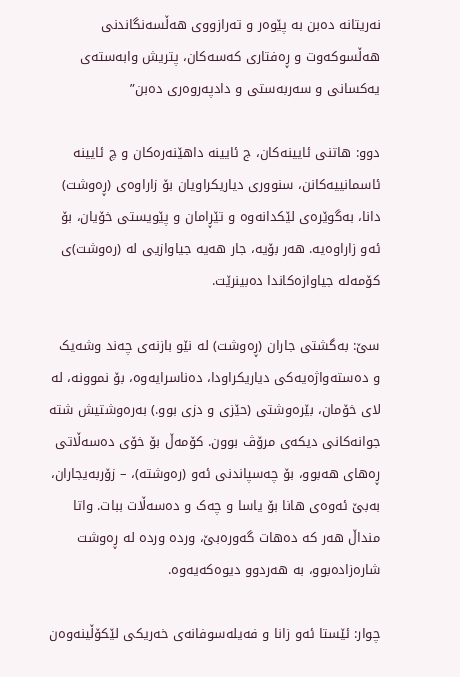نەریتانە دەبن بە پێوەر و تەرازووی هەڵسەنگاندنی هەڵسوکەوت و ڕەفتاری کەسەکان، پتریش وابەستەی یەکسانی و سەربەستی و دادپەروەری دەبن”

دوو: هاتنی ئایینەکان، ج ئایینە داهێنەرەکان و چ ئایینە ئاسمانییەکانن، سنووری دیاریکراویان بۆ زاراوەی (ڕەوشت) دانا، بەگوێرەی لێکدانەوە و تێڕامان و پێویستی خۆیان، بۆ ئەو زاراوەیە. هەر بۆیە، جار هەیە جیاوازیی لە (رەوشت)ی کۆمەلە جیاوازەکاندا دەبینرێت.

سێ: بەگشتی جاران (ڕەوشت) لە نێو بازنەی چەند وشەیک و دەستەواژەیەکی دیاریکراودا، دەناسرایەوە، بۆ نموونە، لە لای خۆمان، بێرەوشتی (حێزی و دزی بوو.) بەرەوشتیش شتە جوانەکانی دیکەی مرۆڤ بوون. کۆمەڵ بۆ خۆی دەسەڵاتی ڕەهای هەبوو، بۆ چەسپاندنی ئەو (رەوشتە)، – زۆربەیجاران، بەبێ ئەوەی هانا بۆ یاسا و چەک و دەسەڵات ببات. واتا منداڵ هەر کە دەهات گەورەبێ، وردە وردە لە ڕەوشت شارەزادەبوو، بە هەردوو دیوەکەیەوە.

چوار: ئێستا ئەو زانا و فەیلەسوفانەی خەریکی لێکۆڵینەوەن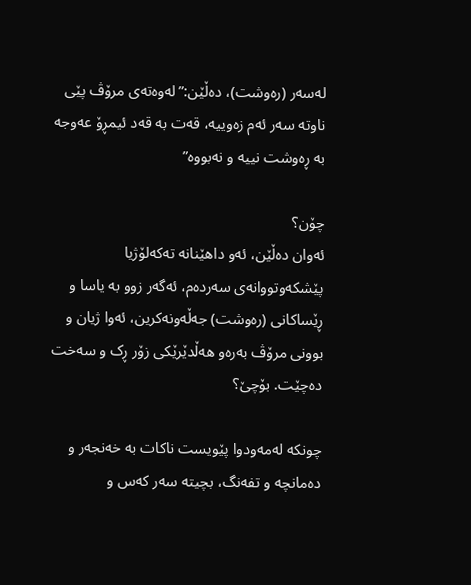لەسەر (رەوشت)، دەڵێن:”لەوەتەی مرۆڤ پێی ناوتە سەر ئەم زەوییە، قەت بە قەد ئیمڕۆ عەوجە بە ڕەوشت نییە و نەبووە”

چۆن؟
ئەوان دەڵێن، ئەو داهێنانە تەکەلۆژیا پێشکەوتووانەی سەردەم، ئەگەر زوو بە یاسا و ڕێساکانی (رەوشت) جەڵەونەکرین، ئەوا ژیان و بوونی مرۆڤ بەرەو هەڵدێرێکی زۆر ڕک و سەخت دەچێت. بۆچێ؟

چونکە لەمەودوا پێویست ناکات بە خەنجەر و دەمانچە و تفەنگ، بچیتە سەر کەس و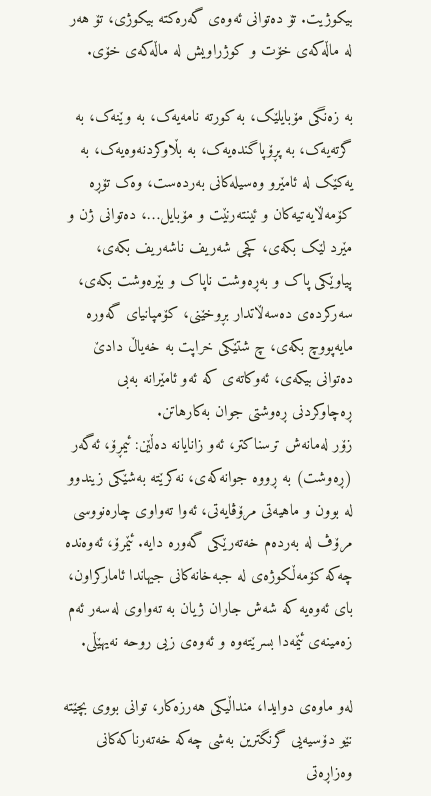بیکوژیت. تۆ دەتوانی ئەوەی گەرەکتە بیکوژی، تۆ هەر لە ماڵەکەی خۆت و کوژراویش لە ماڵەکەی خۆی.

بە زەنگی مۆبایلێک، بە کورتە نامەیەک، بە وێنەک، بە گرتەیەک، بە پڕۆپاگندەیەک، بە بڵاوکردنەوەیەک، بە یەکێک لە ئامێرو وەسیلەکانی بەردەست، وەک تۆڕە کۆمەڵایەتیەکان و ئینتەرنێت و مۆبایل…، دەتوانی ژن و مێرد لێک بکەی، کچی شەریف ناشەریف بکەی، پیاوێکی پاک و بەڕەوشت ناپاک و بێرەوشت بکەی، سەرکردەی دەسەڵاتدار بڕوخێنی، کۆمپانیای گەورە مایەپووچ بکەی، چ شتێکی خراپت بە خەیاڵ دادێ دەتوانی بیکەی، ئەوکاتەی کە ئەو ئامێرانە بەبی ڕەچاوکردنی ڕەوشتی جوان بەکارهاتن.
زۆر لەمانەش ترسناکتر، ئەو زانایانە دەڵێن: ئیمڕۆ، ئەگەر (ڕەوشت) بە ڕووە جوانەکەی، نەکرێتە بەشێکی زیندوو لە بوون و ماهیەتی مرۆڤایەتی، ئەوا تەواوی چارەنووسی مرۆڤ لە بەردەم خەتەرێکی گەورە دایە. ئێمرۆ، ئەوەندە چەکە کۆمەڵکوژەی لە جبەخانەکانی جیهاندا ئامارکراون، بای ئەوەیە کە شەش جاران ژیان بە تەواوی لەسەر ئەم زەمینەی ئێمەدا بسرێتەوە و ئەوەی زیی روحە نەیهێڵی.

لەو ماوەی دوایدا، منداڵیکی هەرزەکار، توانی بووی بچێتە نێو دۆسیەیی گرنگترین بەشی چەکە خەتەرناکەکانی وەزاڕەتی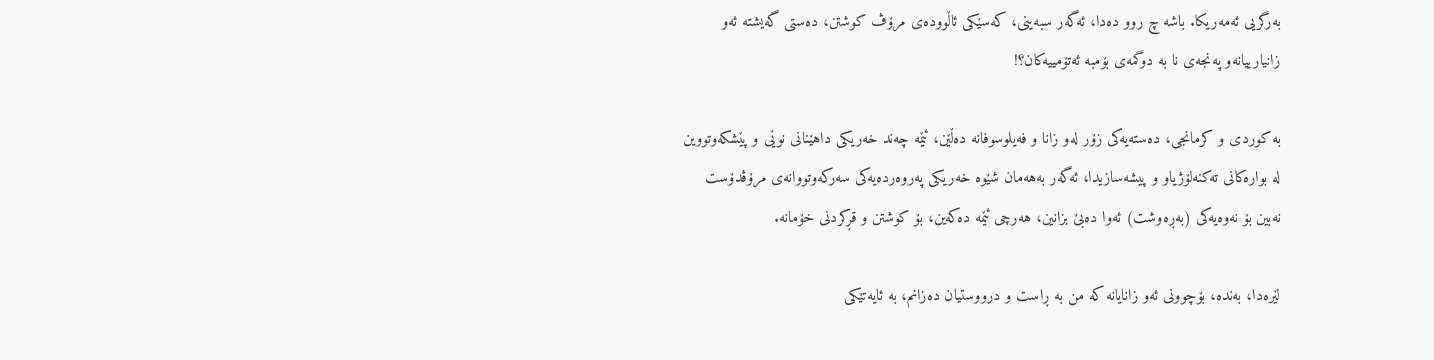بەرگریی ئەمەریکا. باشە چ روو دەدا، ئەگەر سبەینی، کەسێکی ئاڵوودەی مرۆڤ کوشتن، دەستی گەیشتە ئەو زانیارییانەو پەنجەی نا بە دوگمەی بۆمبە ئەتۆمییەکان؟!

بە کوردی و کرمانجی، دەستەیەکی زۆر لەو زانا و فەیلوسوفانە دەڵێن، ئێمە چەند خەریکی داهێنانی نوێی و پێشکەوتووین لە بوارەکانی تەکنەلۆژیاو و پیشەسازیدا، ئەگەر بەهەمان شێوە خەریکی پەروەردەیەکی سەرکەوتووانەی مرۆڤدۆست نەبین بۆ نەوەیەکی (بەڕەوشت) ئەوا دەبێ بزانین، هەرچی ئێمە دەکەین، بۆ کوشتن و قڕکردنی خۆمانە.

لێرەدا، بەندە، بۆچوونی ئەو زانایانە کە من بە ڕاست و درووستیان دەزانم، بە ئایەتێکی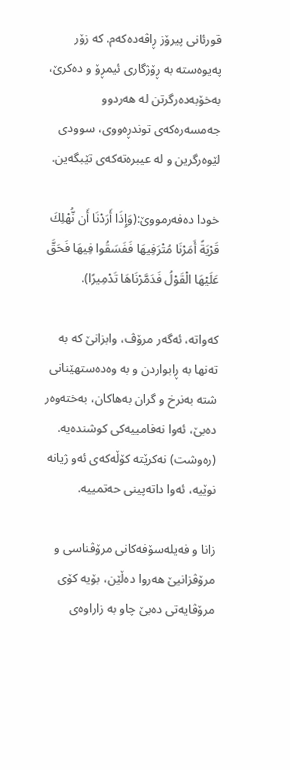قورئانی پیرۆز ڕاڤەدەکەم. کە زۆر پەیوەستە بە ڕۆژگاری ئیمڕۆ و دەکرێ، بەخۆبەدەرگرتن لە هەردوو جەمسەرەکەی توندڕەووی، سوودی لێوەرگرین و لە عیبرەتەکەی تێبگەین.

خودا دەفەرمووێ:(وَإِذَا أَرَدْنَا أَن نُّهْلِكَ قَرْيَةً أَمَرْنَا مُتْرَفِيهَا فَفَسَقُوا فِيهَا فَحَقَّ عَلَيْهَا الْقَوْلُ فَدَمَّرْنَاهَا تَدْمِيرًا).

کەواتە، ئەگەر مرۆڤ، وابزانێ کە بە تەنها بە ڕابواردن و بە وەدەستهێنانی شتە بەنرخ و گران بەهاکان، بەختەوەر دەبێ، ئەوا نەفامییەکی کوشندەیە. (رەوشت) نەکرێتە کۆڵەکەی ئەو ژیانە نوێیە، ئەوا داتەپینی حەتمییە.

زانا و فەیلەسۆفەکانی مرۆڤناسی و مرۆڤزانیێ هەروا دەڵێن، بۆیە کۆی مرۆڤایەتی دەبێ چاو بە زاراوەی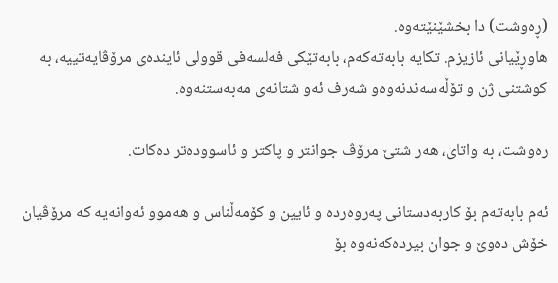(ڕەوشت) دا بخشێنێتەوە.
هاوڕێیانی ئازیزم. تکایە بابەتەکەم، بابەتێکی فەلسەفی قوولی ئایندەی مرۆڤایەتییە، بە کوشتنی ژن و تۆڵەسەندنەوەو شەرف ئەو شتانەی مەبەستنەوە.

رەوشت، بە واتای، هەر شتێ مرۆڤ جوانتر و پاکتر و ئاسوودەتر دەکات.

ئەم بابەتەم بۆ کاربەدستانی پەروەردە و ئایین و کۆمەڵناس و هەموو ئەوانەیە کە مرۆڤیان خۆش دەوێ و جوان بیردەکەنەوە بۆ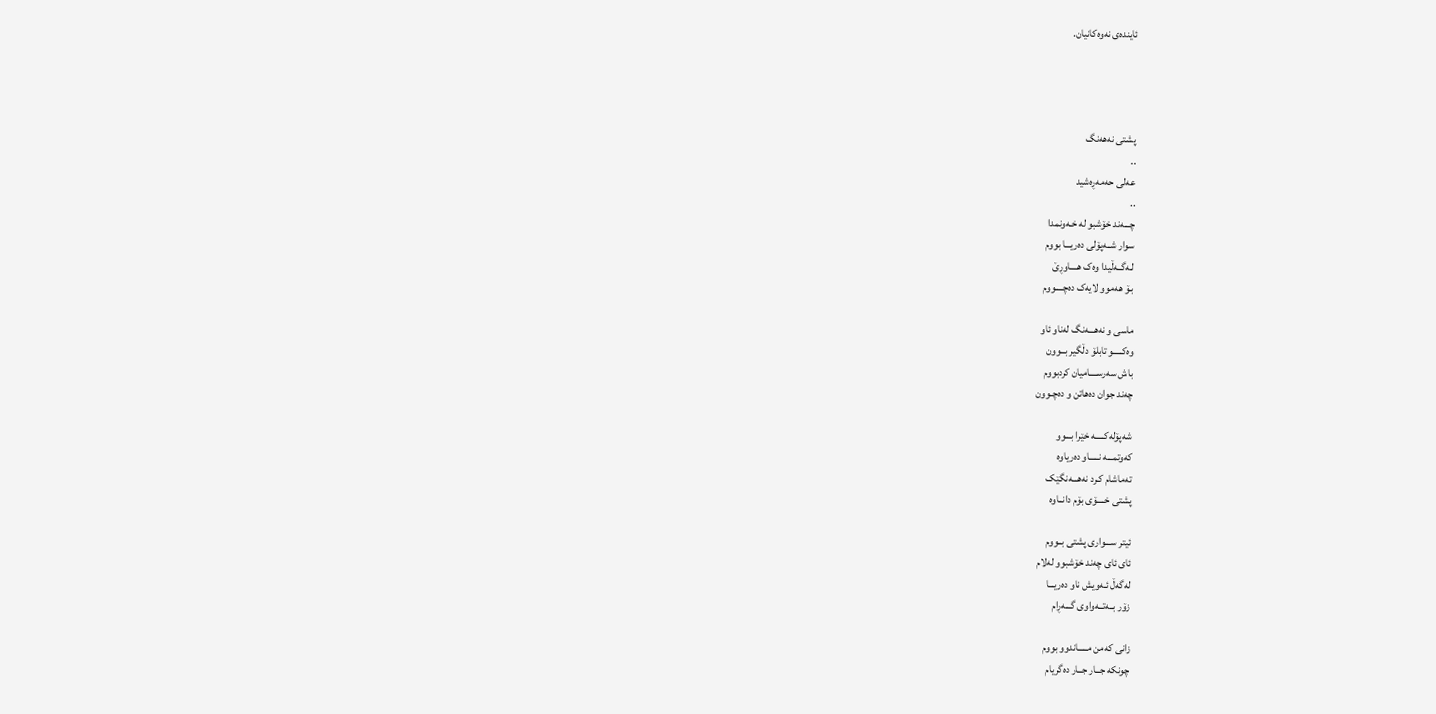ئایندەی نەوەکانیان.




پشتی نەھەنگ
..
عەلی حەمەڕەشید
..
چـــەند خۆشبو لە خـەونمدا
سوار شــەپۆلی دەریـــا بووم
لـەگــەڵیدا وەک ھــــاوڕێ
بـۆ ھەموو لایەک دەچــــووم

ماسی و نەھـــەنگ لەناو ئاو
وەکـــــو تابلۆ دڵگیر بــوون
باش سەرســــامیان کردبووم
چەند جوان دەھاتن و دەچـوون

شەپۆلەکـــــە خێرا بـــوو
کەوتمـــە نـــــاو دەریاوە
تەماشام کـرد نەھـــەنگێک
پشتی خــــۆی بۆم دانــاوە

ئیتر ســـواری پشتی بــووم
ئای ئای چەند خۆشبوو لەلام
لەگەڵ ئـەویش ناو دەریـــا
زۆر بــەتــەواوی گـــەڕام

زانی کەمن مـــــاندوو بووم
چونکە جــار جــار دەگریام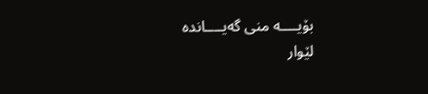بۆیــــە منی گەیــــاندە
لێوار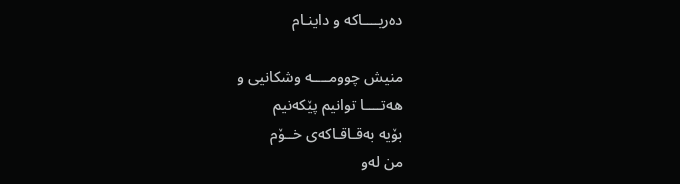دەریــــاکە و داینـام

منیش چوومــــە وشکانیی و
ھەتــــا توانیم پێکەنیم
بۆیە بەقـاقـاکەی خــۆم
من لەو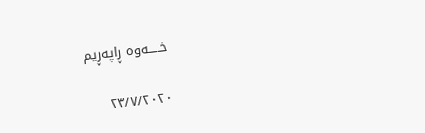خـــــەوە ڕاپەڕیم

٢٣/٧/٢٠٢٠